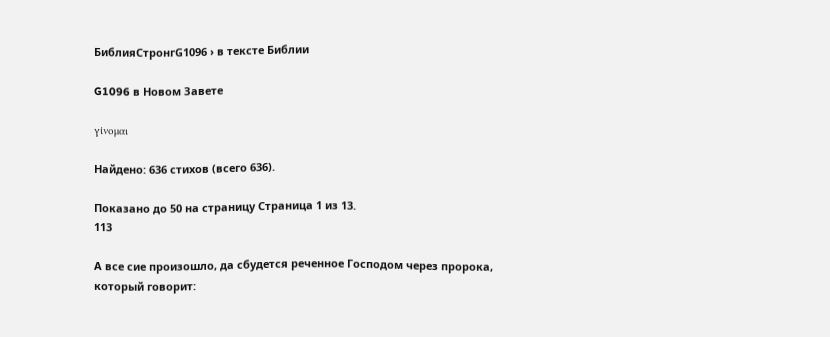БиблияСтронгG1096 › в тексте Библии

G1096 в Новом Завете

γίνομαι

Найдено: 636 стихов (всего 636).

Показано до 50 на страницу Страница 1 из 13.
113

А все сие произошло, да сбудется реченное Господом через пророка, который говорит: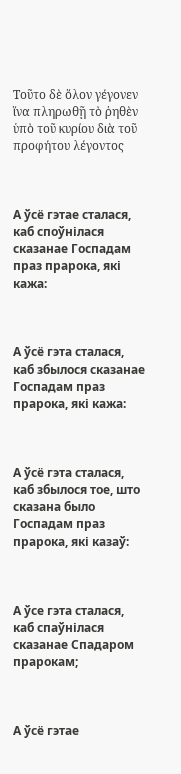Τοῦτο δὲ ὅλον γέγονεν ἵνα πληρωθῇ τὸ ῥηθὲν ὑπὸ τοῦ κυρίου διὰ τοῦ προφήτου λέγοντος



А ўсё гэтае сталася, каб споўнілася сказанае Госпадам праз прарока, які кажа:



А ўсё гэта сталася, каб збылося сказанае Госпадам праз прарока, які кажа:



А ўсё гэта сталася, каб збылося тое, што сказана было Госпадам праз прарока, які казаў:



А ўсе гэта сталася, каб спаўнілася сказанае Спадаром прарокам;



А ўсё гэтае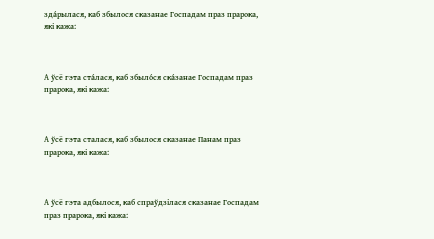зда́рылася, каб збылося сказанае Госпадам праз прарока, які кажа:



А ўсё гэта ста́лася, каб збыло́ся ска́занае Госпадам праз прарока, які кажа:



А ўсё гэта сталася, каб збылося сказанае Панам праз прарока, які кажа:



А ўсё гэта адбылося, каб спраўдзілася сказанае Госпадам праз прарока, які кажа: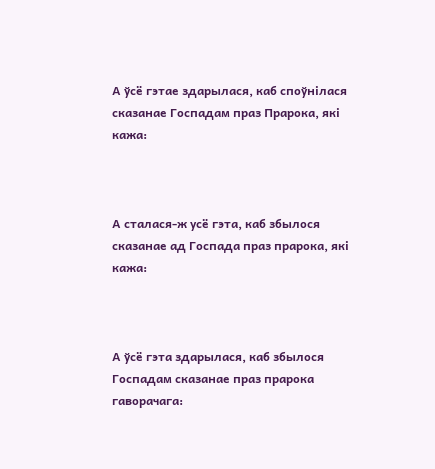А ўсё гэтае здарылася, каб споўнілася сказанае Госпадам праз Прарока, які кажа:



А сталася-ж усё гэта, каб збылося сказанае ад Госпада праз прарока, які кажа:



А ўсё гэта здарылася, каб збылося Госпадам сказанае праз прарока гаворачага: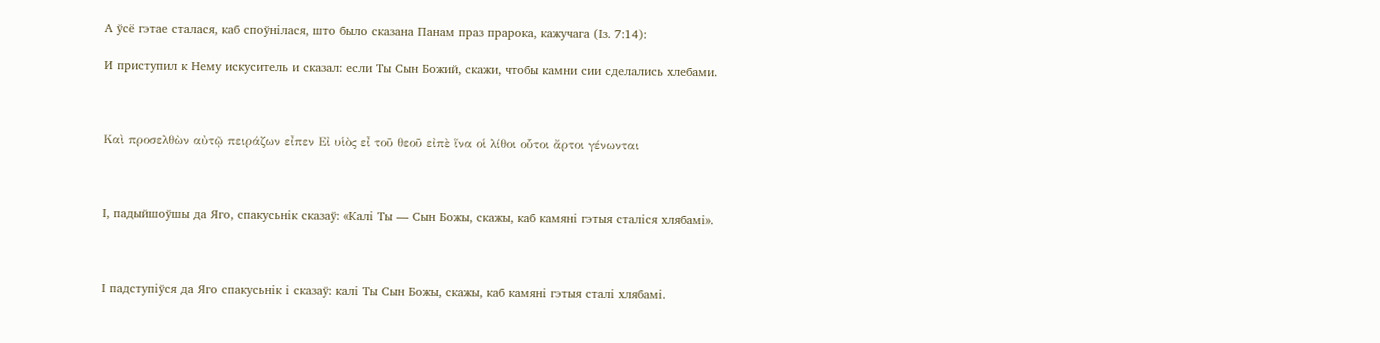А ўсё гэтае сталася, каб споўнілася, што было сказана Панам праз прарока, кажучага (Із. 7:14):

И приступил к Нему искуситель и сказал: если Ты Сын Божий, скажи, чтобы камни сии сделались хлебами.



Καὶ προσελθὼν αὐτῷ πειράζων εἶπεν Εἰ υἱὸς εἶ τοῦ θεοῦ εἰπὲ ἵνα οἱ λίθοι οὗτοι ἄρτοι γένωνται



І, падыйшоўшы да Яго, спакусьнік сказаў: «Калі Ты — Сын Божы, скажы, каб камяні гэтыя сталіся хлябамі».



І падступіўся да Яго спакусьнік і сказаў: калі Ты Сын Божы, скажы, каб камяні гэтыя сталі хлябамі.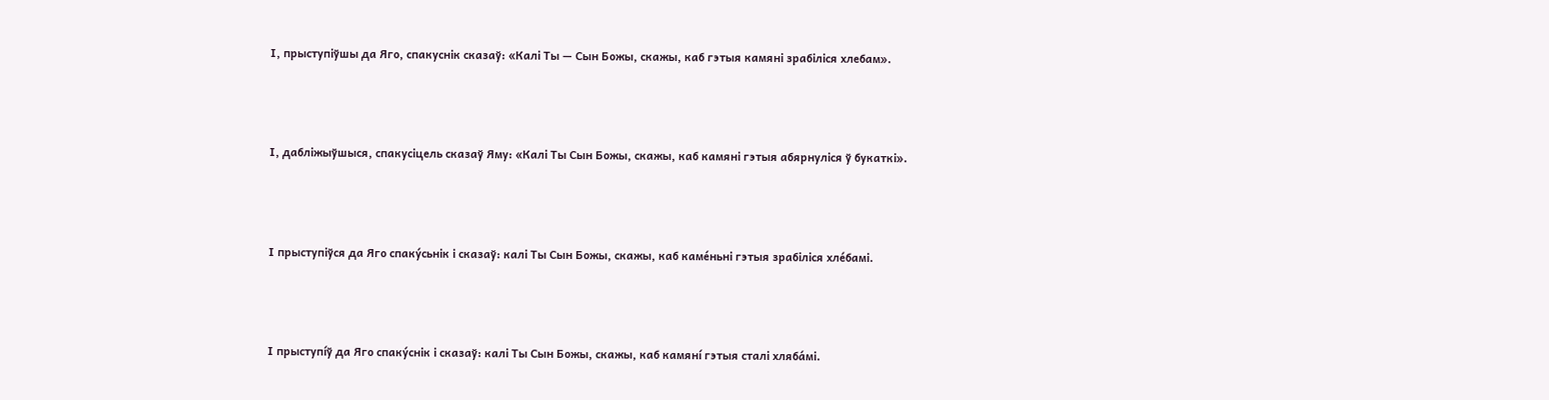І, прыступіўшы да Яго, спакуснік сказаў: «Калі Ты — Сын Божы, скажы, каб гэтыя камяні зрабіліся хлебам».



І, дабліжыўшыся, спакусіцель сказаў Яму: «Калі Ты Сын Божы, скажы, каб камяні гэтыя абярнуліся ў букаткі».



І прыступіўся да Яго спаку́сьнік і сказаў: калі Ты Сын Божы, скажы, каб каме́ньні гэтыя зрабіліся хле́бамі.



І прыступíў да Яго спаку́снік і сказаў: калі Ты Сын Божы, скажы, каб камянí гэтыя сталі хляба́мі.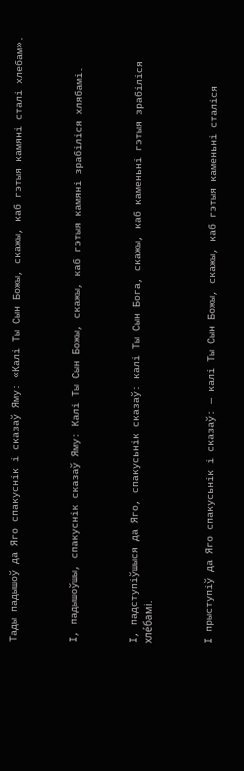Тады падышоў да Яго спакуснік і сказаў Яму: «Калі Ты Сын Божы, скажы, каб гэтыя камяні сталі хлебам».



І, падышоўшы, спакуснік сказаў Яму: Калі Ты Сын Божы, скажы, каб гэтыя камяні зрабіліся хлябамі.



І, падступіўшыся да Яго, спакусьнік сказаў: калі Ты Сын Бога, скажы, каб каменьні гэтыя зрабіліся хле́бамі.



І прыступіў да Яго спакусьнік і сказаў: — калі Ты Сын Божы, скажы, каб гэтыя каменьні сталіся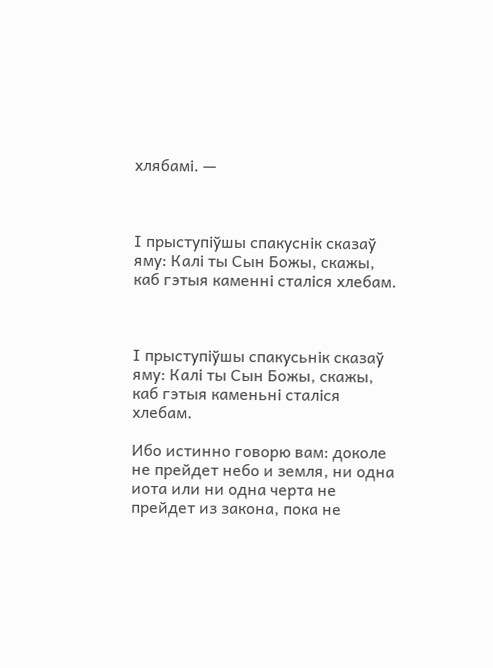хлябамі. —



І прыступіўшы спакуснік сказаў яму: Калі ты Сын Божы, скажы, каб гэтыя каменні сталіся хлебам.



І прыступіўшы спакусьнік сказаў яму: Калі ты Сын Божы, скажы, каб гэтыя каменьні сталіся хлебам.

Ибо истинно говорю вам: доколе не прейдет небо и земля, ни одна иота или ни одна черта не прейдет из закона, пока не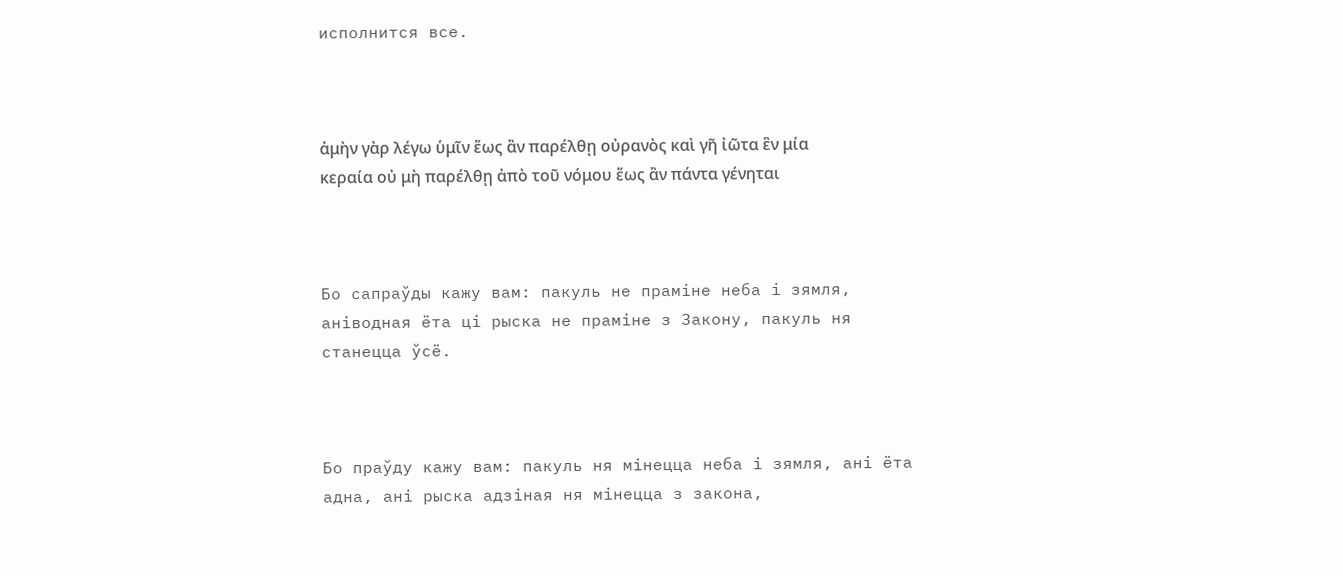исполнится все.



ἀμὴν γὰρ λέγω ὑμῖν ἕως ἂν παρέλθῃ οὐρανὸς καὶ γῆ ἰῶτα ἓν μία κεραία οὐ μὴ παρέλθῃ ἀπὸ τοῦ νόμου ἕως ἂν πάντα γένηται



Бо сапраўды кажу вам: пакуль не праміне неба і зямля, аніводная ёта ці рыска не праміне з Закону, пакуль ня станецца ўсё.



Бо праўду кажу вам: пакуль ня мінецца неба і зямля, ані ёта адна, ані рыска адзіная ня мінецца з закона,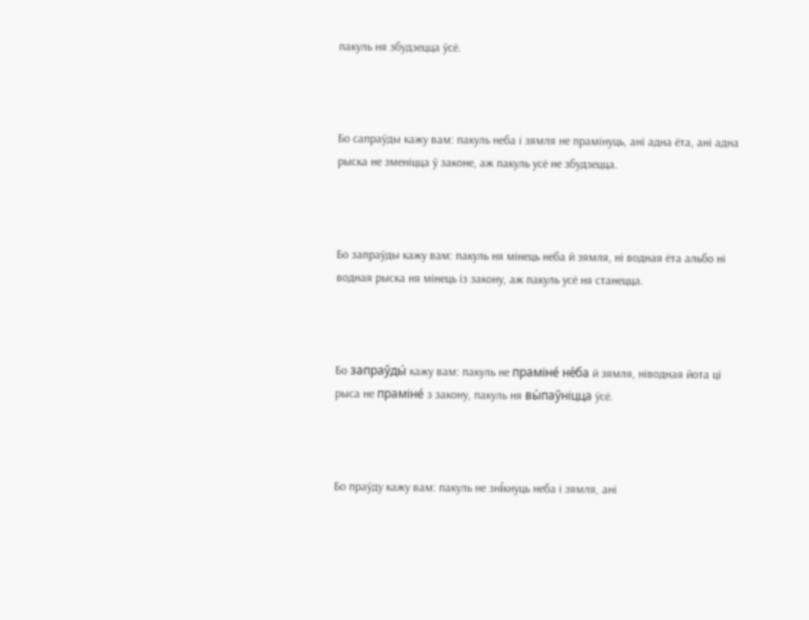пакуль ня збудзецца ўсё.



Бо сапраўды кажу вам: пакуль неба і зямля не прамінуць, ані адна ёта, ані адна рыска не зменіцца ў законе, аж пакуль усё не збудзецца.



Бо запраўды кажу вам: пакуль ня мінець неба й зямля, ні водная ёта альбо ні водная рыска ня мінець із закону, аж пакуль усё ня станецца.



Бо запраўды́ кажу вам: пакуль не праміне́ не́ба й зямля, ніводная йота ці рыса не праміне́ з закону, пакуль ня вы́паўніцца ўсё.



Бо праўду кажу вам: пакуль не знíкнуць неба і зямля, ані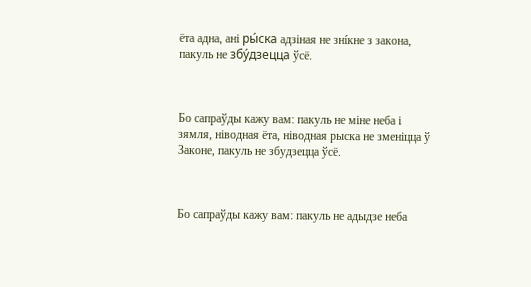ёта адна, ані ры́ска адзіная не знíкне з закона, пакуль не збу́дзецца ўсё.



Бо сапраўды кажу вам: пакуль не міне неба і зямля, ніводная ёта, ніводная рыска не зменіцца ў Законе, пакуль не збудзецца ўсё.



Бо сапраўды кажу вам: пакуль не адыдзе неба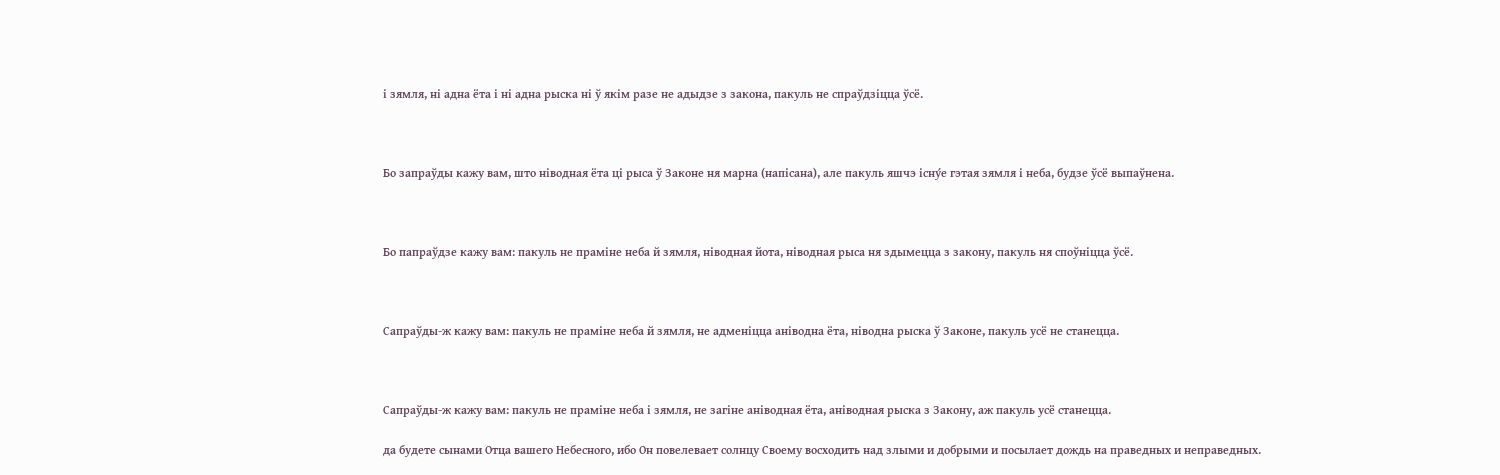і зямля, ні адна ёта і ні адна рыска ні ў якім разе не адыдзе з закона, пакуль не спраўдзіцца ўсё.



Бо запраўды кажу вам, што ніводная ёта ці рыса ў Законе ня марна (напісана), але пакуль яшчэ існу́е гэтая зямля і неба, будзе ўсё выпаўнена.



Бо папраўдзе кажу вам: пакуль не праміне неба й зямля, ніводная йота, ніводная рыса ня здымецца з закону, пакуль ня споўніцца ўсё.



Сапраўды-ж кажу вам: пакуль не праміне неба й зямля, не адменіцца аніводна ёта, ніводна рыска ў Законе, пакуль усё не станецца.



Сапраўды-ж кажу вам: пакуль не праміне неба і зямля, не загіне аніводная ёта, аніводная рыска з Закону, аж пакуль усё станецца.

да будете сынами Отца вашего Небесного, ибо Он повелевает солнцу Своему восходить над злыми и добрыми и посылает дождь на праведных и неправедных.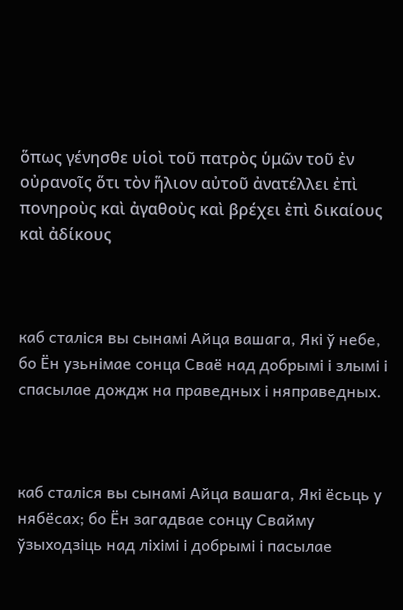ὅπως γένησθε υἱοὶ τοῦ πατρὸς ὑμῶν τοῦ ἐν οὐρανοῖς ὅτι τὸν ἥλιον αὐτοῦ ἀνατέλλει ἐπὶ πονηροὺς καὶ ἀγαθοὺς καὶ βρέχει ἐπὶ δικαίους καὶ ἀδίκους



каб сталіся вы сынамі Айца вашага, Які ў небе, бо Ён узьнімае сонца Сваё над добрымі і злымі і спасылае дождж на праведных і няправедных.



каб сталіся вы сынамі Айца вашага, Які ёсьць у нябёсах; бо Ён загадвае сонцу Свайму ўзыходзіць над ліхімі і добрымі і пасылае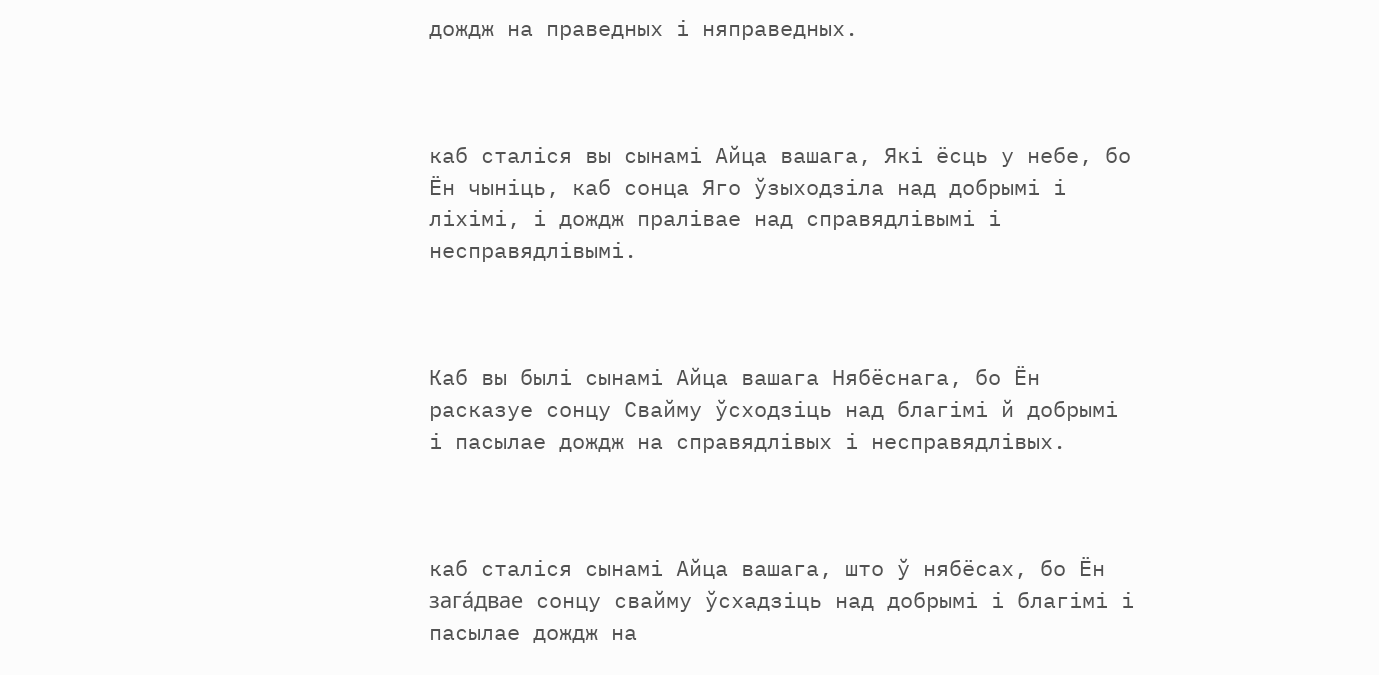дождж на праведных і няправедных.



каб сталіся вы сынамі Айца вашага, Які ёсць у небе, бо Ён чыніць, каб сонца Яго ўзыходзіла над добрымі і ліхімі, і дождж пралівае над справядлівымі і несправядлівымі.



Каб вы былі сынамі Айца вашага Нябёснага, бо Ён расказуе сонцу Свайму ўсходзіць над благімі й добрымі і пасылае дождж на справядлівых і несправядлівых.



каб сталіся сынамі Айца вашага, што ў нябёсах, бо Ён зага́двае сонцу свайму ўсхадзіць над добрымі і благімі і пасылае дождж на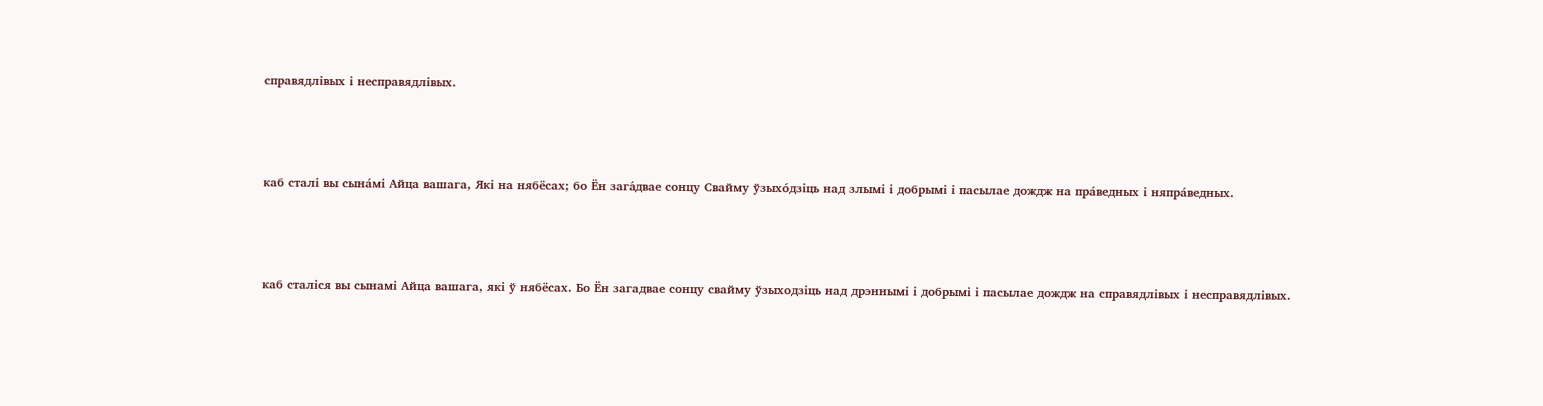справядлівых і несправядлівых.



каб сталі вы сына́мі Айца вашага, Які на нябёсах; бо Ён зага́двае сонцу Свайму ўзыхо́дзіць над злымі і добрымі і пасылае дождж на пра́ведных і няпра́ведных.



каб сталіся вы сынамі Айца вашага, які ў нябёсах. Бо Ён загадвае сонцу свайму ўзыходзіць над дрэннымі і добрымі і пасылае дождж на справядлівых і несправядлівых.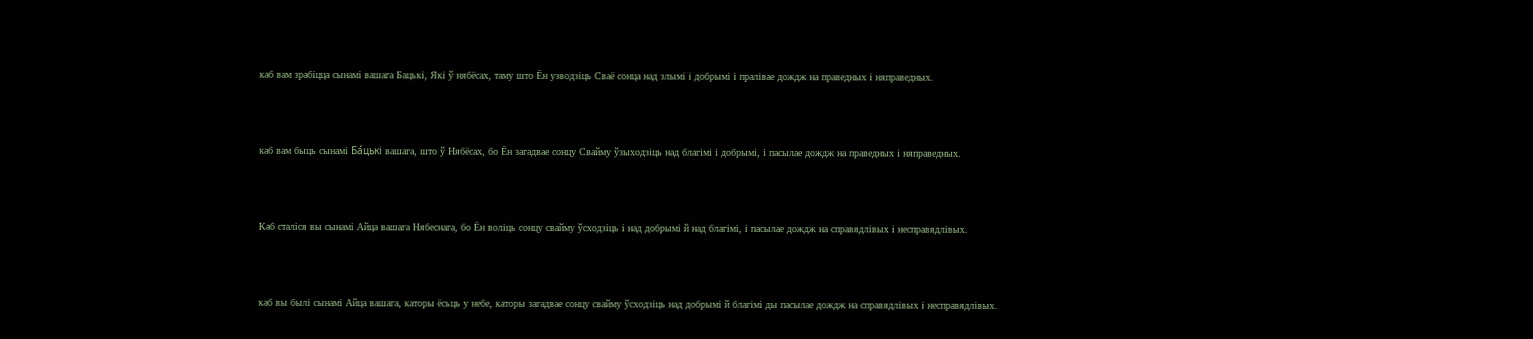каб вам зрабіцца сынамі вашага Бацькі, Які ў нябёсах, таму што Ён узводзіць Сваё сонца над злымі і добрымі і пралівае дождж на праведных і няправедных.



каб вам быць сынамі Ба́цькі вашага, што ў Нябёсах, бо Ён загадвае сонцу Свайму ўзыходзіць над благімі і добрымі, і пасылае дождж на праведных і няправедных.



Каб сталіся вы сынамі Айца вашага Нябеснага, бо Ён воліць сонцу свайму ўсходзіць і над добрымі й над благімі, і пасылае дождж на справядлівых і несправядлівых.



каб вы былі сынамі Айца вашага, каторы ёсьць у небе, каторы загадвае сонцу свайму ўсходзіць над добрымі й благімі ды пасылае дождж на справядлівых і несправядлівых.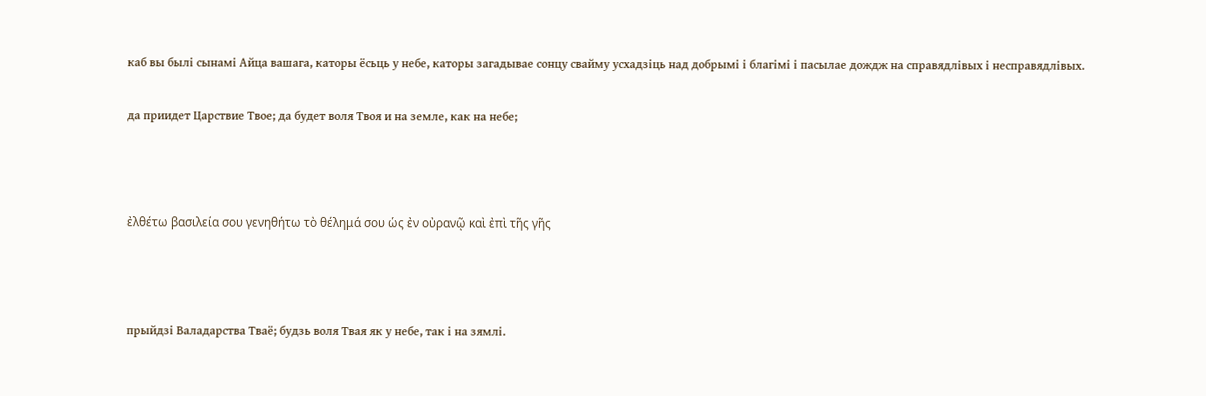каб вы былі сынамі Айца вашага, каторы ёсьць у небе, каторы загадывае сонцу свайму усхадзіць над добрымі і благімі і пасылае дождж на справядлівых і несправядлівых.

да приидет Царствие Твое; да будет воля Твоя и на земле, как на небе;



ἐλθέτω βασιλεία σου γενηθήτω τὸ θέλημά σου ὡς ἐν οὐρανῷ καὶ ἐπὶ τῆς γῆς



прыйдзі Валадарства Тваё; будзь воля Твая як у небе, так і на зямлі.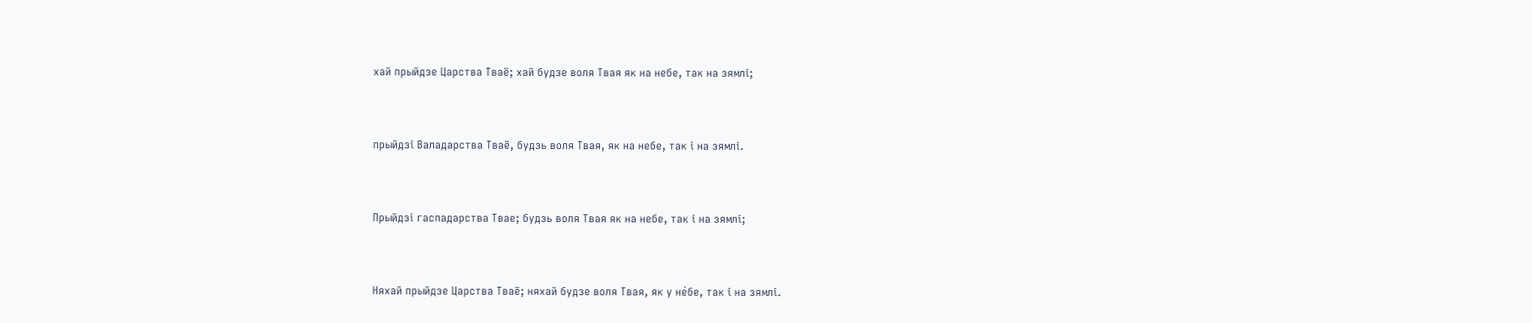хай прыйдзе Царства Тваё; хай будзе воля Твая як на небе, так на зямлі;



прыйдзі Валадарства Тваё, будзь воля Твая, як на небе, так і на зямлі.



Прыйдзі гаспадарства Твае; будзь воля Твая як на небе, так і на зямлі;



Няхай прыйдзе Царства Тваё; няхай будзе воля Твая, як у не́бе, так і на зямлі.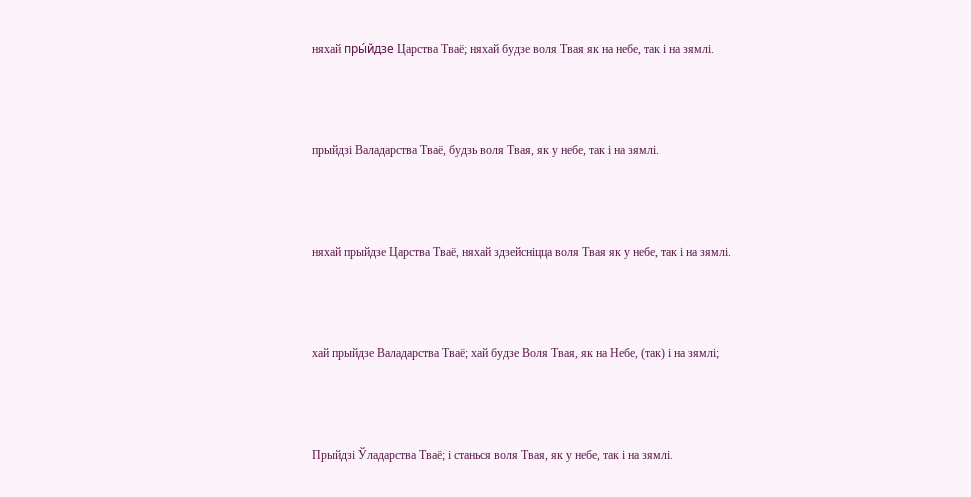няхай пры́йдзе Царства Тваё; няхай будзе воля Твая як на небе, так і на зямлі.



прыйдзі Валадарства Тваё, будзь воля Твая, як у небе, так і на зямлі.



няхай прыйдзе Царства Тваё, няхай здзейсніцца воля Твая як у небе, так і на зямлі.



хай прыйдзе Валадарства Тваё; хай будзе Воля Твая, як на Небе, (так) і на зямлі;



Прыйдзі Ўладарства Тваё; і станься воля Твая, як у небе, так і на зямлі.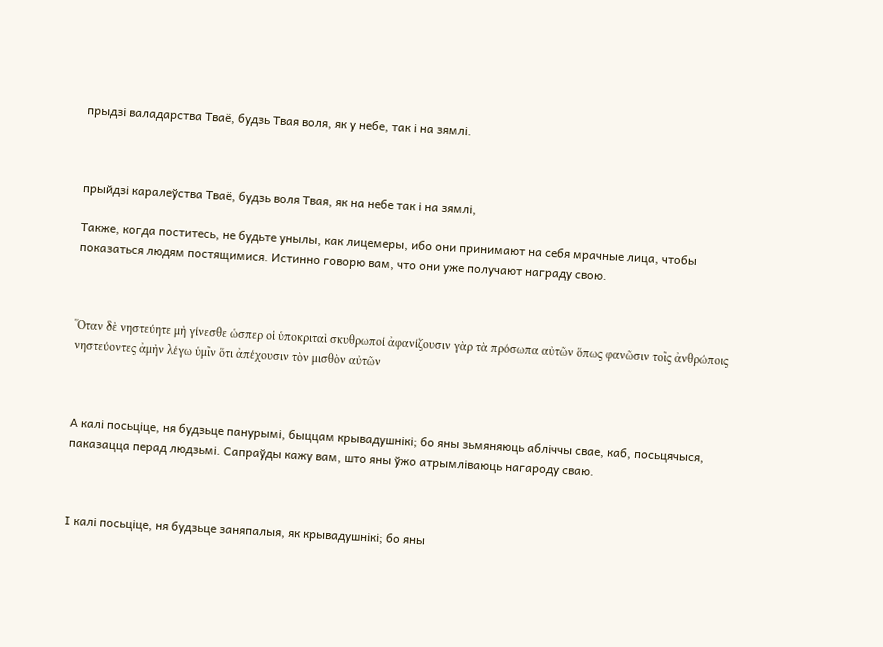прыдзі валадарства Тваё, будзь Твая воля, як у небе, так і на зямлі.



прыйдзі каралеўства Тваё, будзь воля Твая, як на небе так і на зямлі,

Также, когда поститесь, не будьте унылы, как лицемеры, ибо они принимают на себя мрачные лица, чтобы показаться людям постящимися. Истинно говорю вам, что они уже получают награду свою.



Ὅταν δὲ νηστεύητε μὴ γίνεσθε ὡσπερ οἱ ὑποκριταὶ σκυθρωποί ἀφανίζουσιν γὰρ τὰ πρόσωπα αὐτῶν ὅπως φανῶσιν τοῖς ἀνθρώποις νηστεύοντες ἀμὴν λέγω ὑμῖν ὅτι ἀπέχουσιν τὸν μισθὸν αὐτῶν



А калі посьціце, ня будзьце панурымі, быццам крывадушнікі; бо яны зьмяняюць абліччы свае, каб, посьцячыся, паказацца перад людзьмі. Сапраўды кажу вам, што яны ўжо атрымліваюць нагароду сваю.



І калі посьціце, ня будзьце заняпалыя, як крывадушнікі; бо яны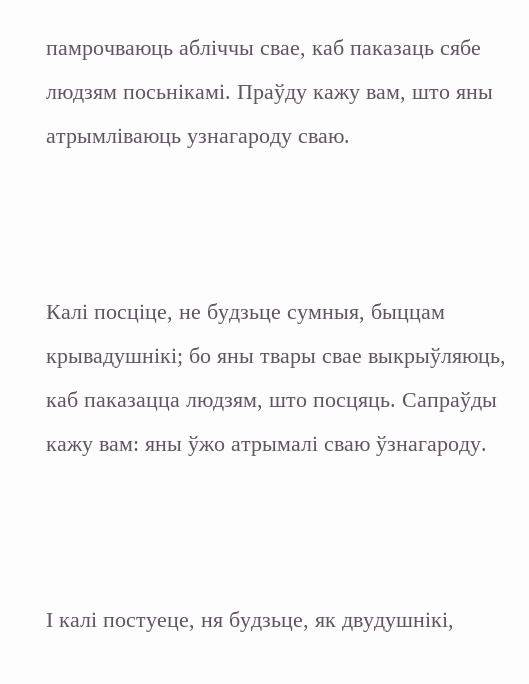памрочваюць абліччы свае, каб паказаць сябе людзям посьнікамі. Праўду кажу вам, што яны атрымліваюць узнагароду сваю.



Калі посціце, не будзьце сумныя, быццам крывадушнікі; бо яны твары свае выкрыўляюць, каб паказацца людзям, што посцяць. Сапраўды кажу вам: яны ўжо атрымалі сваю ўзнагароду.



І калі постуеце, ня будзьце, як двудушнікі,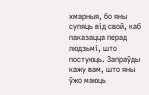хмарныя, бо яны супяць від свой, каб паказацца перад людзьмі, што постуюць. Запраўды кажу вам, што яны ўжо маюць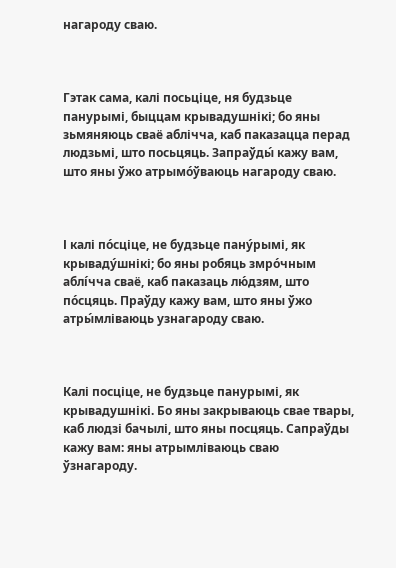нагароду сваю.



Гэтак сама, калі посьціце, ня будзьце панурымі, быццам крывадушнікі; бо яны зьмяняюць сваё аблічча, каб паказацца перад людзьмі, што посьцяць. Запраўды́ кажу вам, што яны ўжо атрымо́ўваюць нагароду сваю.



І калі по́сціце, не будзьце пану́рымі, як крываду́шнікі; бо яны робяць змро́чным аблíчча сваё, каб паказаць лю́дзям, што по́сцяць. Праўду кажу вам, што яны ўжо атры́мліваюць узнагароду сваю.



Калі посціце, не будзьце панурымі, як крывадушнікі. Бо яны закрываюць свае твары, каб людзі бачылі, што яны посцяць. Сапраўды кажу вам: яны атрымліваюць сваю ўзнагароду.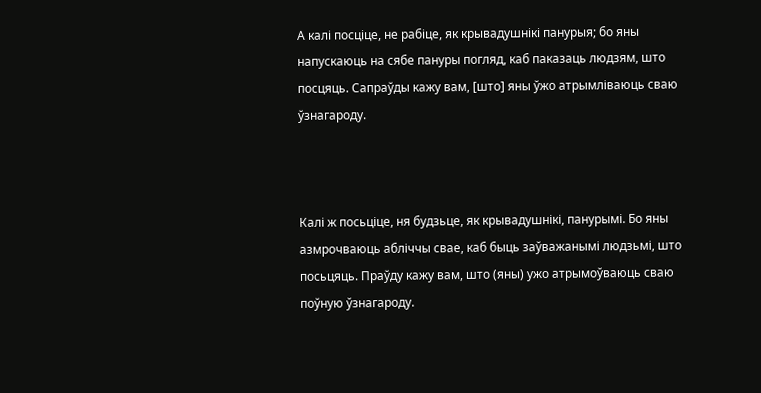А калі посціце, не рабіце, як крывадушнікі панурыя; бо яны напускаюць на сябе пануры погляд, каб паказаць людзям, што посцяць. Сапраўды кажу вам, [што] яны ўжо атрымліваюць сваю ўзнагароду.



Калі ж посьціце, ня будзьце, як крывадушнікі, панурымі. Бо яны азмрочваюць абліччы свае, каб быць заўважанымі людзьмі, што посьцяць. Праўду кажу вам, што (яны) ужо атрымоўваюць сваю поўную ўзнагароду.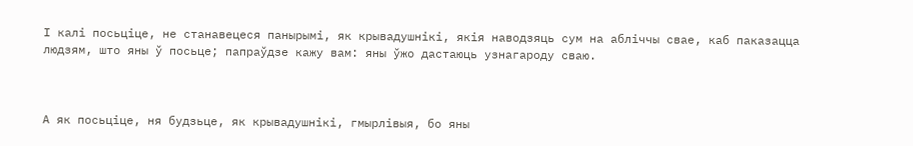І калі посьціце, не станавецеся панырымі, як крывадушнікі, якія наводзяць сум на абліччы свае, каб паказацца людзям, што яны ў посьце; папраўдзе кажу вам: яны ўжо дастаюць узнагароду сваю.



А як посьціце, ня будзьце, як крывадушнікі, гмырлівыя, бо яны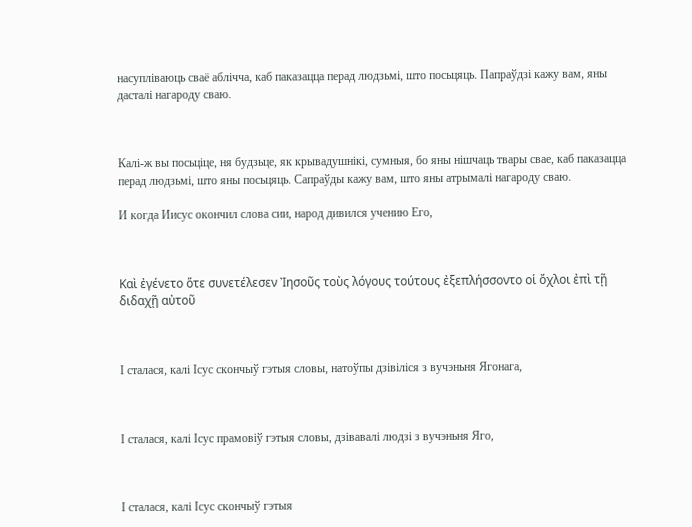насупліваюць сваё аблічча, каб паказацца перад людзьмі, што посьцяць. Папраўдзі кажу вам, яны дасталі нагароду сваю.



Калі-ж вы посьціце, ня будзьце, як крывадушнікі, сумныя, бо яны нішчаць твары свае, каб паказацца перад людзьмі, што яны посьцяць. Сапраўды кажу вам, што яны атрымалі нагароду сваю.

И когда Иисус окончил слова сии, народ дивился учению Его,



Καὶ ἐγένετο ὅτε συνετέλεσεν Ἰησοῦς τοὺς λόγους τούτους ἐξεπλήσσοντο οἱ ὄχλοι ἐπὶ τῇ διδαχῇ αὐτοῦ



І сталася, калі Ісус скончыў гэтыя словы, натоўпы дзівіліся з вучэньня Ягонага,



І сталася, калі Ісус прамовіў гэтыя словы, дзівавалі людзі з вучэньня Яго,



І сталася, калі Ісус скончыў гэтыя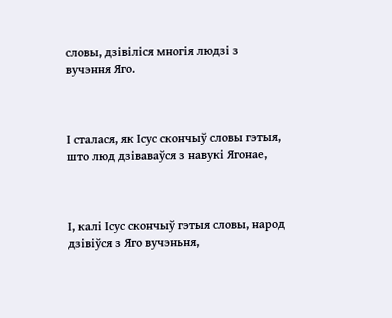словы, дзівіліся многія людзі з вучэння Яго.



І сталася, як Ісус скончыў словы гэтыя, што люд дзіваваўся з навукі Ягонае,



І, калі Ісус скончыў гэтыя словы, народ дзівіўся з Яго вучэньня,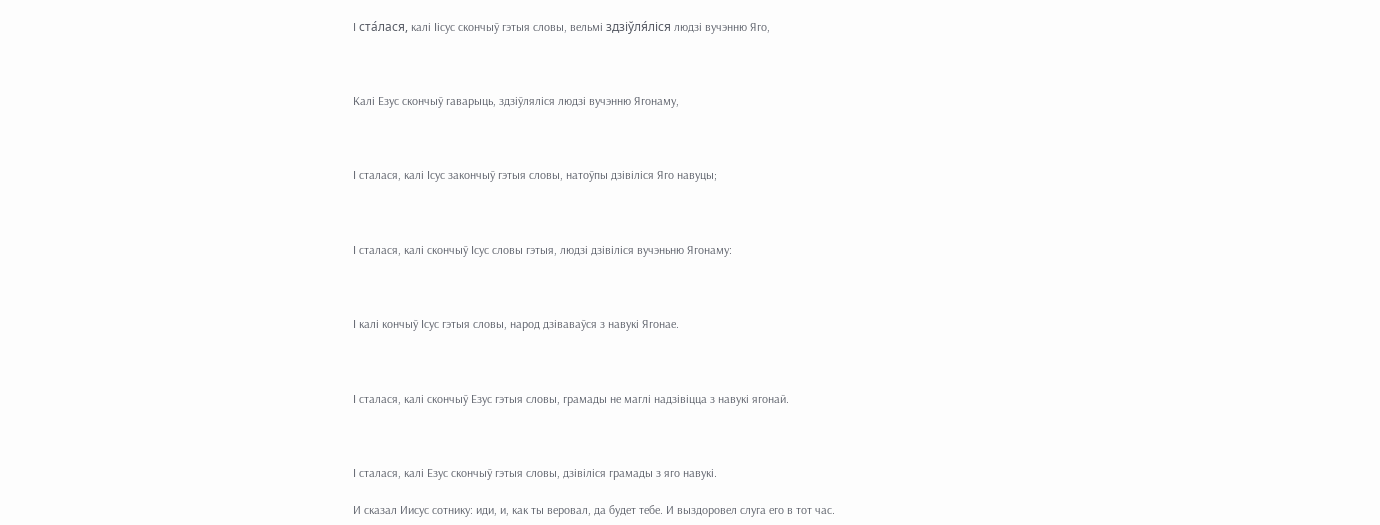І ста́лася, калі Іісус скончыў гэтыя словы, вельмі здзіўля́ліся людзі вучэнню Яго,



Калі Езус скончыў гаварыць, здзіўляліся людзі вучэнню Ягонаму,



І сталася, калі Ісус закончыў гэтыя словы, натоўпы дзівіліся Яго навуцы;



І сталася, калі скончыў Ісус словы гэтыя, людзі дзівіліся вучэньню Ягонаму:



І калі кончыў Ісус гэтыя словы, народ дзіваваўся з навукі Ягонае.



І сталася, калі скончыў Езус гэтыя словы, грамады не маглі надзівіцца з навукі ягонай.



І сталася, калі Езус скончыў гэтыя словы, дзівіліся грамады з яго навукі.

И сказал Иисус сотнику: иди, и, как ты веровал, да будет тебе. И выздоровел слуга его в тот час.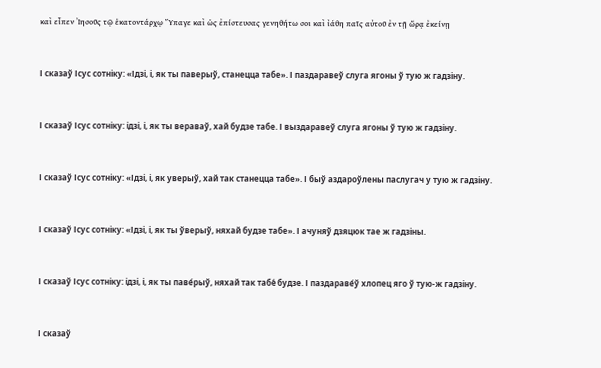καὶ εἶπεν Ἰησοῦς τῷ ἑκατοντάρχῳ Ὕπαγε καὶ ὡς ἐπίστευσας γενηθήτω σοι καὶ ἰάθη παῖς αὐτοῦ ἐν τῇ ὥρᾳ ἐκείνῃ



І сказаў Ісус сотніку: «Ідзі, і, як ты паверыў, станецца табе». І паздаравеў слуга ягоны ў тую ж гадзіну.



І сказаў Ісус сотніку: ідзі, і, як ты вераваў, хай будзе табе. І выздаравеў слуга ягоны ў тую ж гадзіну.



І сказаў Ісус сотніку: «Ідзі, і, як уверыў, хай так станецца табе». І быў аздароўлены паслугач у тую ж гадзіну.



І сказаў Ісус сотніку: «Ідзі, і, як ты ўверыў, няхай будзе табе». І ачуняў дзяцюк тае ж гадзіны.



І сказаў Ісус сотніку: ідзі, і, як ты паве́рыў, няхай так табе́ будзе. І паздараве́ў хлопец яго ў тую-ж гадзіну.



І сказаў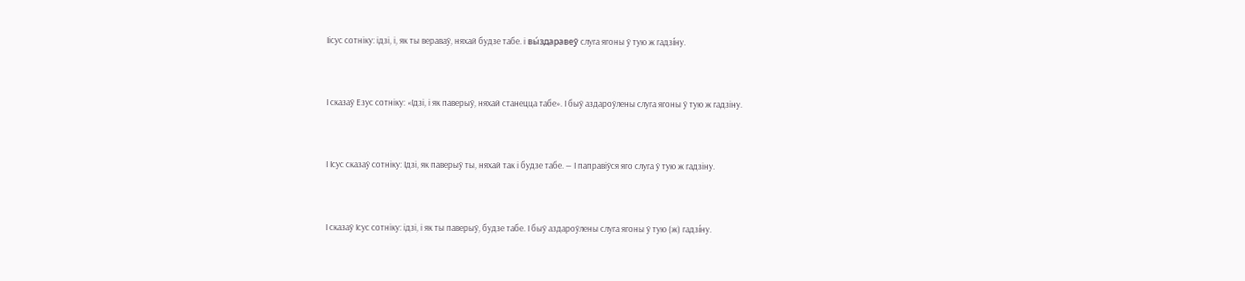Іісус сотніку: ідзі, і, як ты вераваў, няхай будзе табе. і вы́здаравеў слуга ягоны ў тую ж гадзíну.



І сказаў Езус сотніку: «Ідзі, і як паверыў, няхай станецца табе». І быў аздароўлены слуга ягоны ў тую ж гадзіну.



І Ісус сказаў сотніку: Ідзі, як паверыў ты, няхай так і будзе табе. — І паправіўся яго слуга ў тую ж гадзіну.



І сказаў Ісус сотніку: ідзі, і як ты паверыў, будзе табе. І быў аздароўлены слуга ягоны ў тую (ж) гадзíну.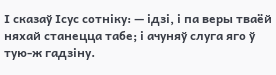І сказаў Ісус сотніку: — ідзі, і па веры тваёй няхай станецца табе; і ачуняў слуга яго ў тую-ж гадзіну.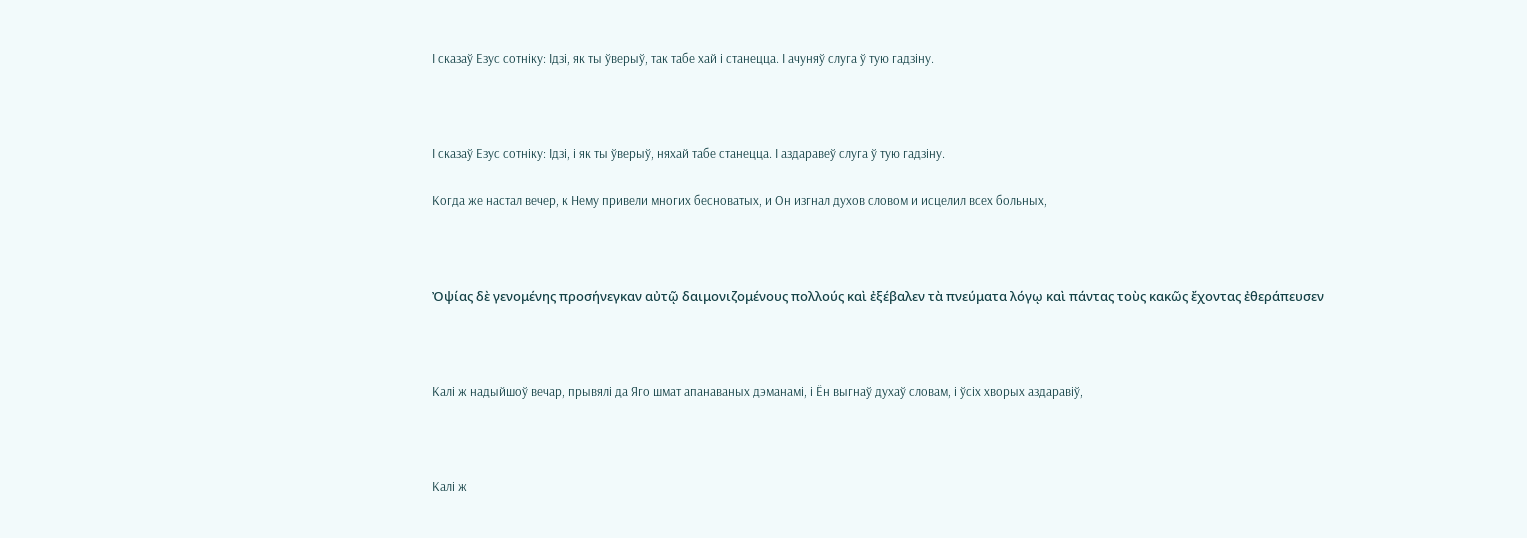І сказаў Езус сотніку: Ідзі, як ты ўверыў, так табе хай і станецца. І ачуняў слуга ў тую гадзіну.



І сказаў Езус сотніку: Ідзі, і як ты ўверыў, няхай табе станецца. І аздаравеў слуга ў тую гадзіну.

Когда же настал вечер, к Нему привели многих бесноватых, и Он изгнал духов словом и исцелил всех больных,



Ὀψίας δὲ γενομένης προσήνεγκαν αὐτῷ δαιμονιζομένους πολλούς καὶ ἐξέβαλεν τὰ πνεύματα λόγῳ καὶ πάντας τοὺς κακῶς ἔχοντας ἐθεράπευσεν



Калі ж надыйшоў вечар, прывялі да Яго шмат апанаваных дэманамі, і Ён выгнаў духаў словам, і ўсіх хворых аздаравіў,



Калі ж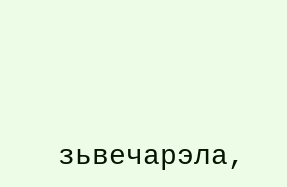зьвечарэла,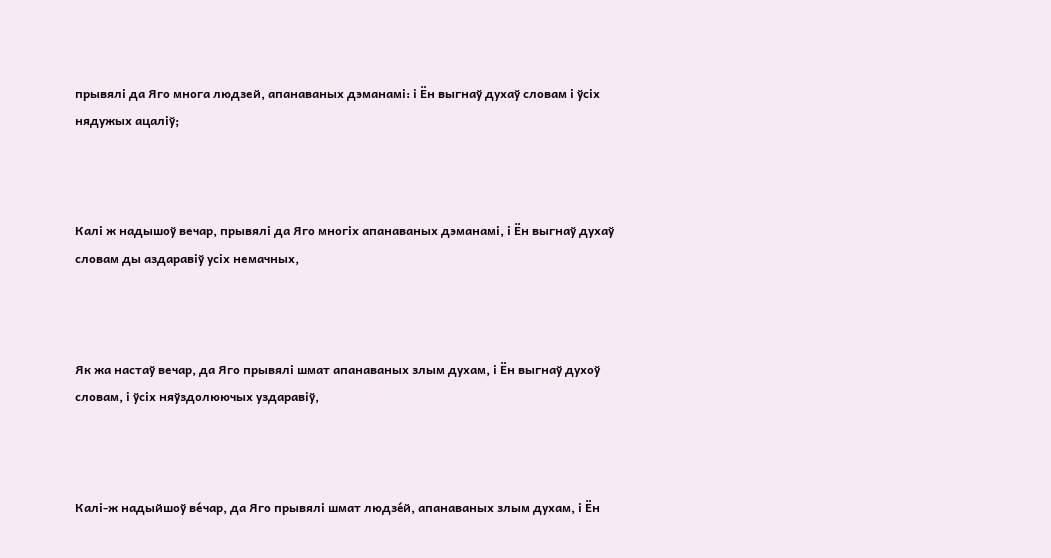прывялі да Яго многа людзей, апанаваных дэманамі: і Ён выгнаў духаў словам і ўсіх нядужых ацаліў;



Калі ж надышоў вечар, прывялі да Яго многіх апанаваных дэманамі, і Ён выгнаў духаў словам ды аздаравіў усіх немачных,



Як жа настаў вечар, да Яго прывялі шмат апанаваных злым духам, і Ён выгнаў духоў словам, і ўсіх няўздолюючых уздаравіў,



Калі-ж надыйшоў ве́чар, да Яго прывялі шмат людзе́й, апанаваных злым духам, і Ён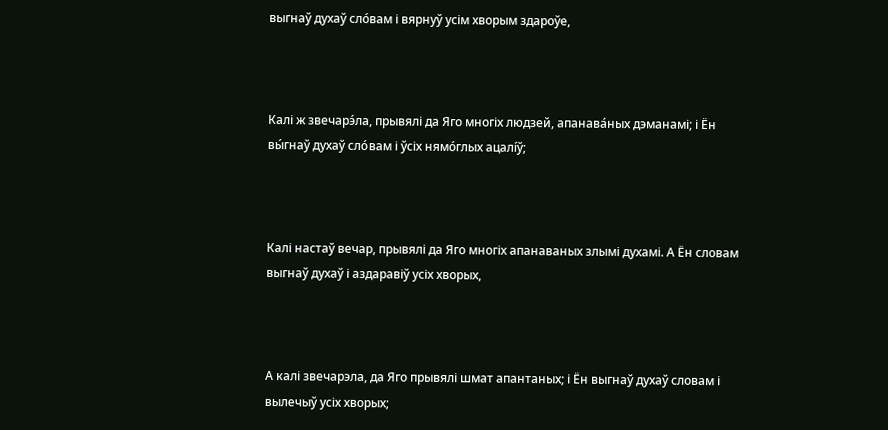выгнаў духаў сло́вам і вярнуў усім хворым здароўе,



Калі ж звечарэ́ла, прывялі да Яго многіх людзей, апанава́ных дэманамі; і Ён вы́гнаў духаў сло́вам і ўсіх нямо́глых ацалíў;



Калі настаў вечар, прывялі да Яго многіх апанаваных злымі духамі. А Ён словам выгнаў духаў і аздаравіў усіх хворых,



А калі звечарэла, да Яго прывялі шмат апантаных; і Ён выгнаў духаў словам і вылечыў усіх хворых;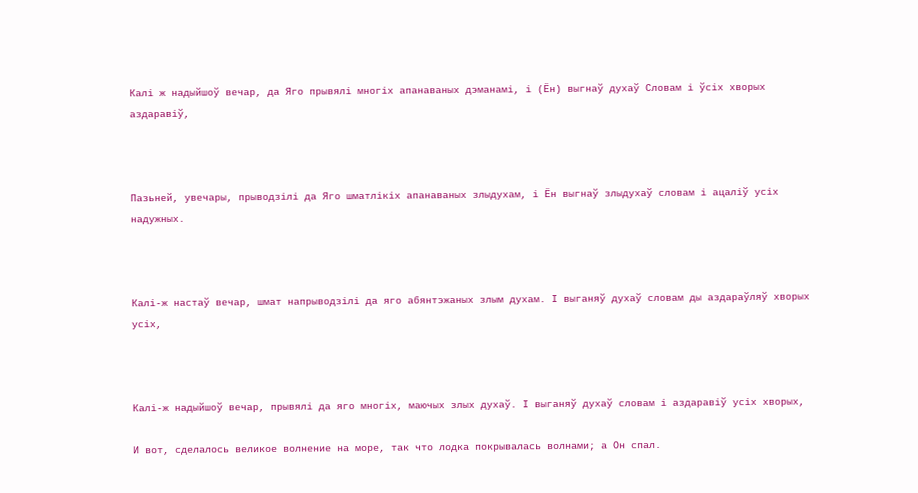Калі ж надыйшоў вечар, да Яго прывялі многіх апанаваных дэманамі, і (Ён) выгнаў духаў Словам і ўсіх хворых аздаравіў,



Пазьней, увечары, прыводзілі да Яго шматлікіх апанаваных злыдухам, і Ён выгнаў злыдухаў словам і ацаліў усіх надужных.



Калі-ж настаў вечар, шмат напрыводзілі да яго абянтэжаных злым духам. І выганяў духаў словам ды аздараўляў хворых усіх,



Калі-ж надыйшоў вечар, прывялі да яго многіх, маючых злых духаў. І выганяў духаў словам і аздаравіў усіх хворых,

И вот, сделалось великое волнение на море, так что лодка покрывалась волнами; а Он спал.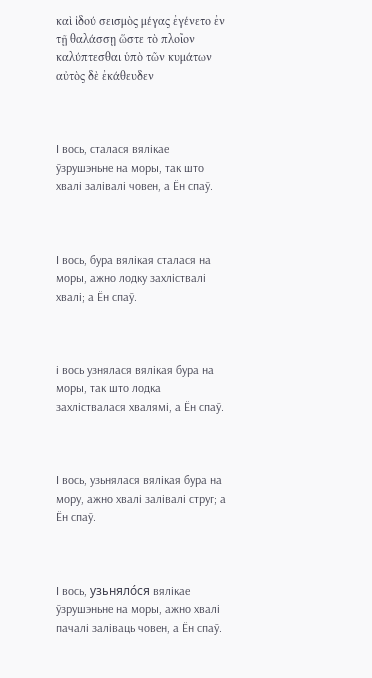καὶ ἰδού σεισμὸς μέγας ἐγένετο ἐν τῇ θαλάσσῃ ὥστε τὸ πλοῖον καλύπτεσθαι ὑπὸ τῶν κυμάτων αὐτὸς δὲ ἐκάθευδεν



І вось, сталася вялікае ўзрушэньне на моры, так што хвалі залівалі човен, а Ён спаў.



І вось, бура вялікая сталася на моры, ажно лодку захліствалі хвалі; а Ён спаў.



і вось узнялася вялікая бура на моры, так што лодка захліствалася хвалямі, а Ён спаў.



І вось, узьнялася вялікая бура на мору, ажно хвалі залівалі струг; а Ён спаў.



І вось, узьняло́ся вялікае ўзрушэньне на моры, ажно хвалі пачалі заліваць човен, а Ён спаў.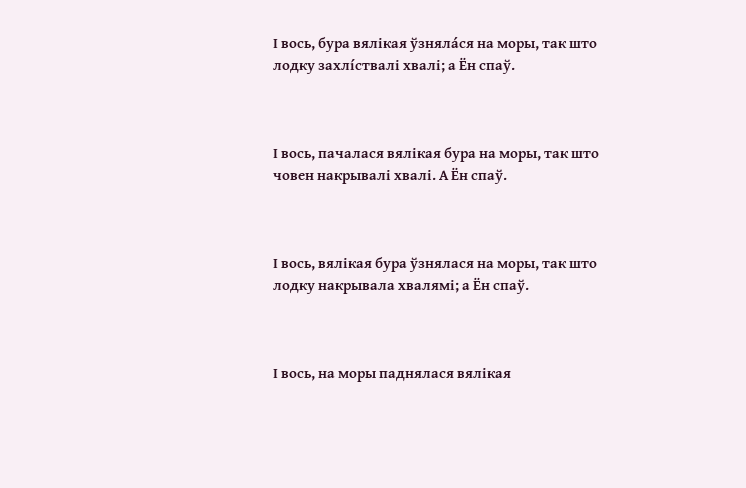І вось, бура вялікая ўзняла́ся на моры, так што лодку захлíствалі хвалі; а Ён спаў.



І вось, пачалася вялікая бура на моры, так што човен накрывалі хвалі. А Ён спаў.



І вось, вялікая бура ўзнялася на моры, так што лодку накрывала хвалямі; а Ён спаў.



І вось, на моры паднялася вялікая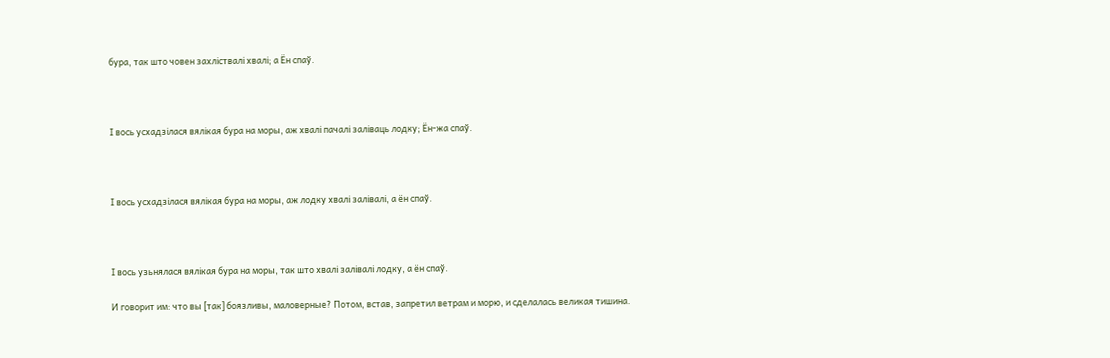бура, так што човен захліствалі хвалі; а Ён спаў.



І вось усхадзілася вялікая бура на моры, аж хвалі пачалі заліваць лодку; Ён-жа спаў.



І вось усхадзілася вялікая бура на моры, аж лодку хвалі залівалі, а ён спаў.



І вось узьнялася вялікая бура на моры, так што хвалі залівалі лодку, а ён спаў.

И говорит им: что вы [так] боязливы, маловерные? Потом, встав, запретил ветрам и морю, и сделалась великая тишина.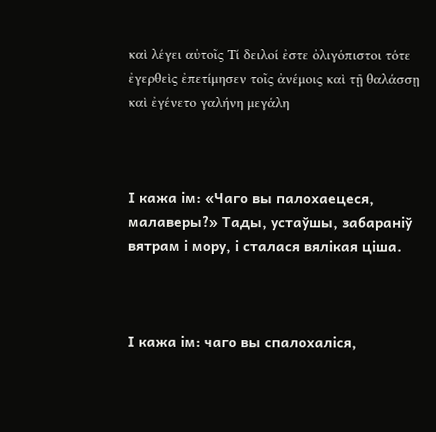καὶ λέγει αὐτοῖς Τί δειλοί ἐστε ὀλιγόπιστοι τότε ἐγερθεὶς ἐπετίμησεν τοῖς ἀνέμοις καὶ τῇ θαλάσσῃ καὶ ἐγένετο γαλήνη μεγάλη



І кажа ім: «Чаго вы палохаецеся, малаверы?» Тады, устаўшы, забараніў вятрам і мору, і сталася вялікая ціша.



І кажа ім: чаго вы спалохаліся,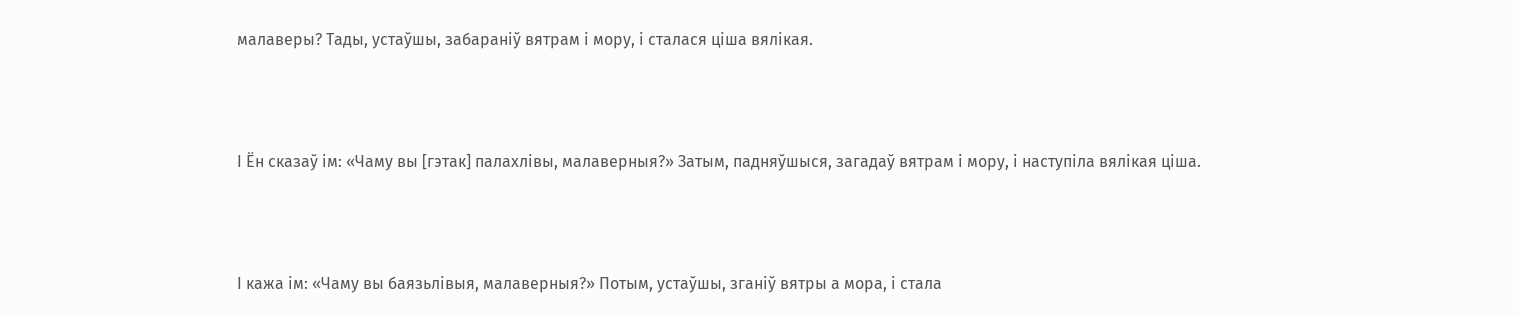малаверы? Тады, устаўшы, забараніў вятрам і мору, і сталася ціша вялікая.



І Ён сказаў ім: «Чаму вы [гэтак] палахлівы, малаверныя?» Затым, падняўшыся, загадаў вятрам і мору, і наступіла вялікая ціша.



І кажа ім: «Чаму вы баязьлівыя, малаверныя?» Потым, устаўшы, зганіў вятры а мора, і стала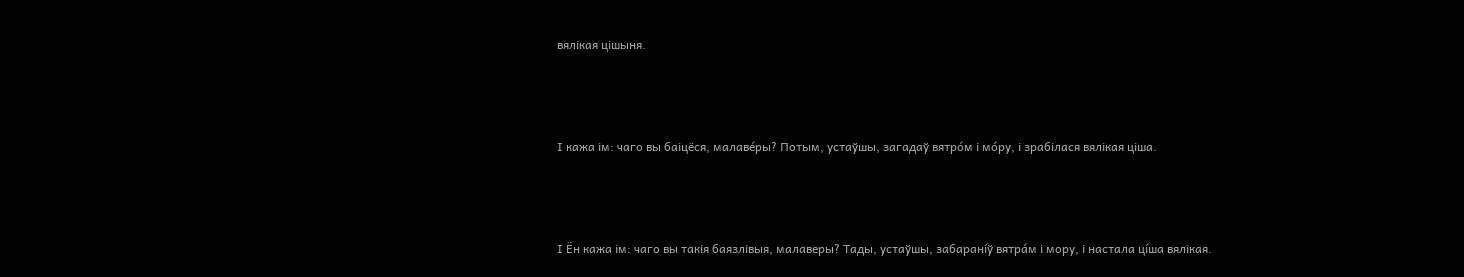вялікая цішыня.



І кажа ім: чаго вы баіцёся, малаве́ры? Потым, устаўшы, загадаў вятро́м і мо́ру, і зрабілася вялікая ціша.



І Ён кажа ім: чаго вы такія баязлівыя, малаверы? Тады, устаўшы, забаранíў вятра́м і мору, і настала цíша вялікая.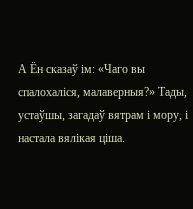А Ён сказаў ім: «Чаго вы спалохаліся, малаверныя?» Тады, устаўшы, загадаў вятрам і мору, і настала вялікая ціша.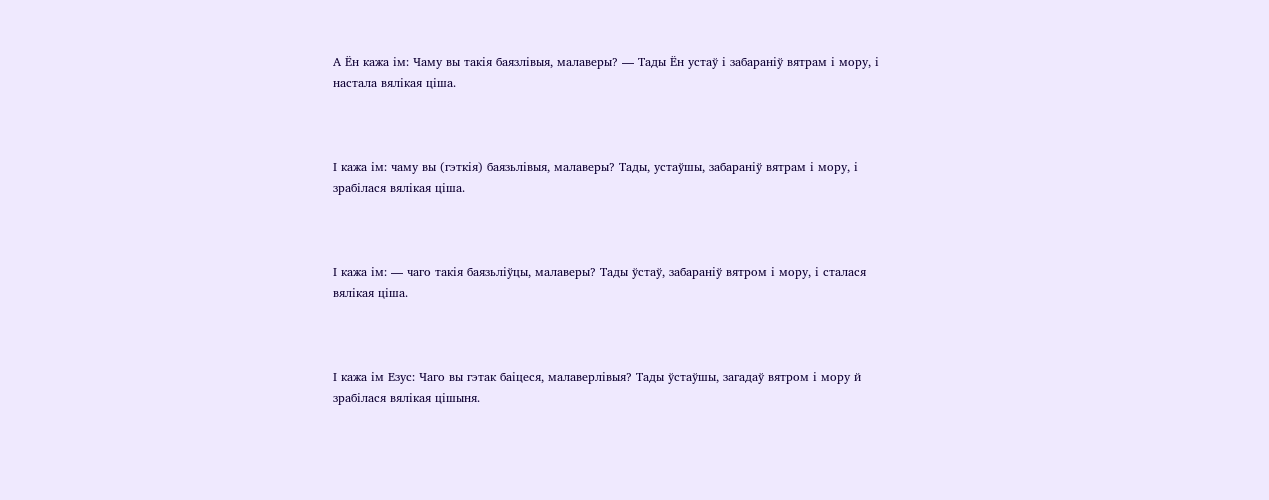А Ён кажа ім: Чаму вы такія баязлівыя, малаверы? — Тады Ён устаў і забараніў вятрам і мору, і настала вялікая ціша.



І кажа ім: чаму вы (гэткія) баязьлівыя, малаверы? Тады, устаўшы, забараніў вятрам і мору, і зрабілася вялікая ціша.



І кажа ім: — чаго такія баязьліўцы, малаверы? Тады ўстаў, забараніў вятром і мору, і сталася вялікая ціша.



І кажа ім Езус: Чаго вы гэтак баіцеся, малаверлівыя? Тады ўстаўшы, загадаў вятром і мору й зрабілася вялікая цішыня.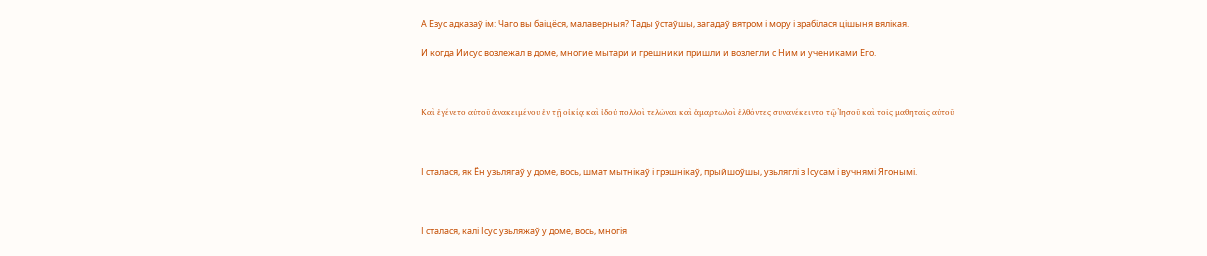А Езус адказаў ім: Чаго вы баіцёся, малаверныя? Тады ўстаўшы, загадаў вятром і мору і зрабілася цішыня вялікая.

И когда Иисус возлежал в доме, многие мытари и грешники пришли и возлегли с Ним и учениками Его.



Καὶ ἐγένετο αὐτοῦ ἀνακειμένου ἐν τῇ οἰκίᾳ καὶ ἰδού πολλοὶ τελῶναι καὶ ἁμαρτωλοὶ ἐλθόντες συνανέκειντο τῷ Ἰησοῦ καὶ τοῖς μαθηταῖς αὐτοῦ



І сталася, як Ён узьлягаў у доме, вось, шмат мытнікаў і грэшнікаў, прыйшоўшы, узьляглі з Ісусам і вучнямі Ягонымі.



І сталася, калі Ісус узьляжаў у доме, вось, многія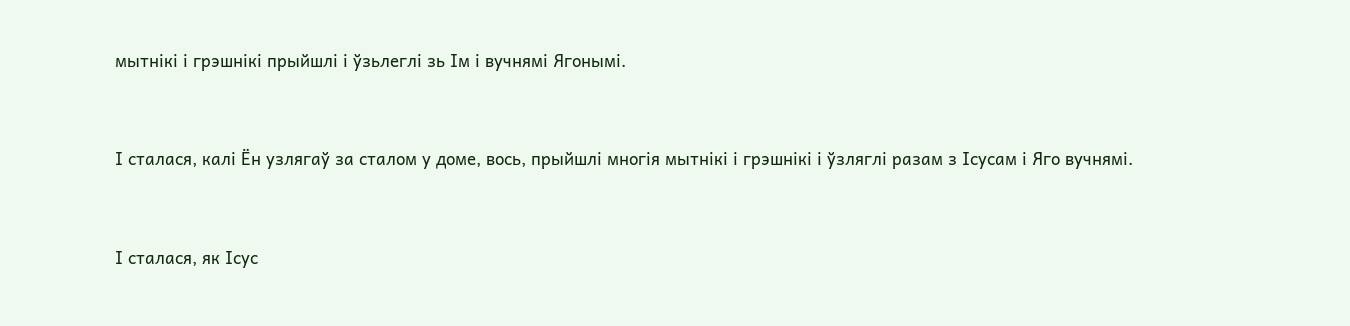мытнікі і грэшнікі прыйшлі і ўзьлеглі зь Ім і вучнямі Ягонымі.



І сталася, калі Ён узлягаў за сталом у доме, вось, прыйшлі многія мытнікі і грэшнікі і ўзляглі разам з Ісусам і Яго вучнямі.



І сталася, як Ісус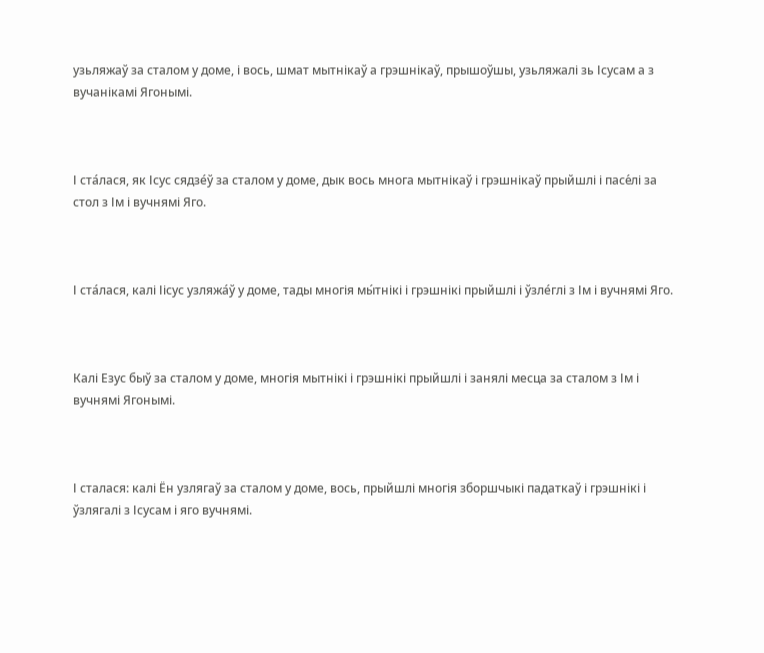узьляжаў за сталом у доме, і вось, шмат мытнікаў а грэшнікаў, прышоўшы, узьляжалі зь Ісусам а з вучанікамі Ягонымі.



І ста́лася, як Ісус сядзе́ў за сталом у доме, дык вось многа мытнікаў і грэшнікаў прыйшлі і пасе́лі за стол з Ім і вучнямі Яго.



І ста́лася, калі Іісус узляжа́ў у доме, тады многія мы́тнікі і грэшнікі прыйшлі і ўзле́глі з Ім і вучнямі Яго.



Калі Езус быў за сталом у доме, многія мытнікі і грэшнікі прыйшлі і занялі месца за сталом з Ім і вучнямі Ягонымі.



І сталася: калі Ён узлягаў за сталом у доме, вось, прыйшлі многія зборшчыкі падаткаў і грэшнікі і ўзлягалі з Ісусам і яго вучнямі.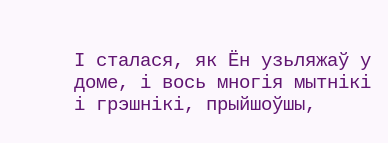І сталася, як Ён узьляжаў у доме, і вось многія мытнікі і грэшнікі, прыйшоўшы,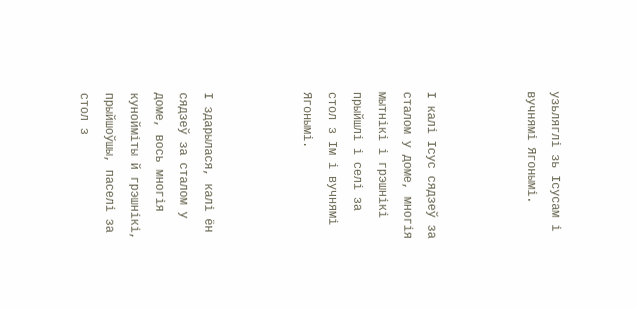узьляглі зь Ісусам і вучнямі Ягонымі.



І калі Ісус сядзеў за сталом у доме, многія мытнікі і грэшнікі прыйшлі і селі за стол з Ім і вучнямі Ягонымі.



І здарылася, калі ён сядзеў за сталом у доме, вось многія кунойміты й грэшнікі, прыйшоўшы, паселі за стол з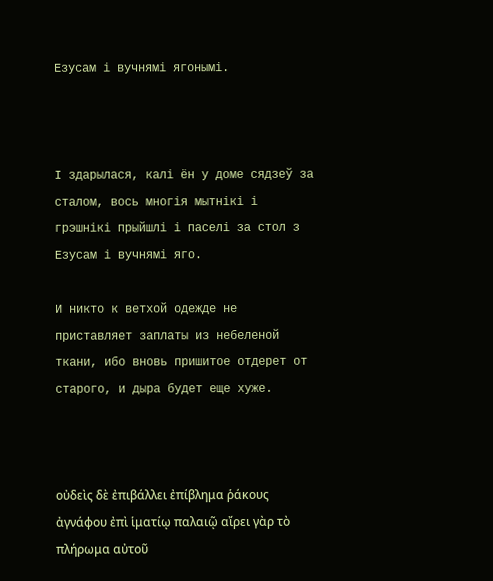Езусам і вучнямі ягонымі.



І здарылася, калі ён у доме сядзеў за сталом, вось многія мытнікі і грэшнікі прыйшлі і паселі за стол з Езусам і вучнямі яго.

И никто к ветхой одежде не приставляет заплаты из небеленой ткани, ибо вновь пришитое отдерет от старого, и дыра будет еще хуже.



οὐδεὶς δὲ ἐπιβάλλει ἐπίβλημα ῥάκους ἀγνάφου ἐπὶ ἱματίῳ παλαιῷ αἴρει γὰρ τὸ πλήρωμα αὐτοῦ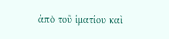ἀπὸ τοῦ ἱματίου καὶ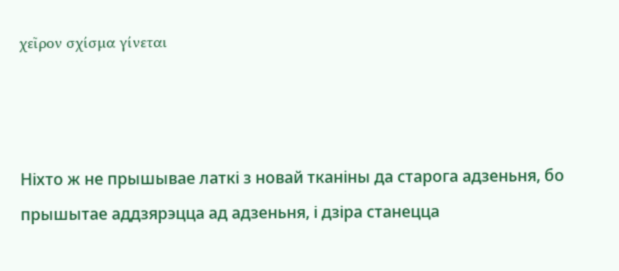χεῖρον σχίσμα γίνεται



Ніхто ж не прышывае латкі з новай тканіны да старога адзеньня, бо прышытае аддзярэцца ад адзеньня, і дзіра станецца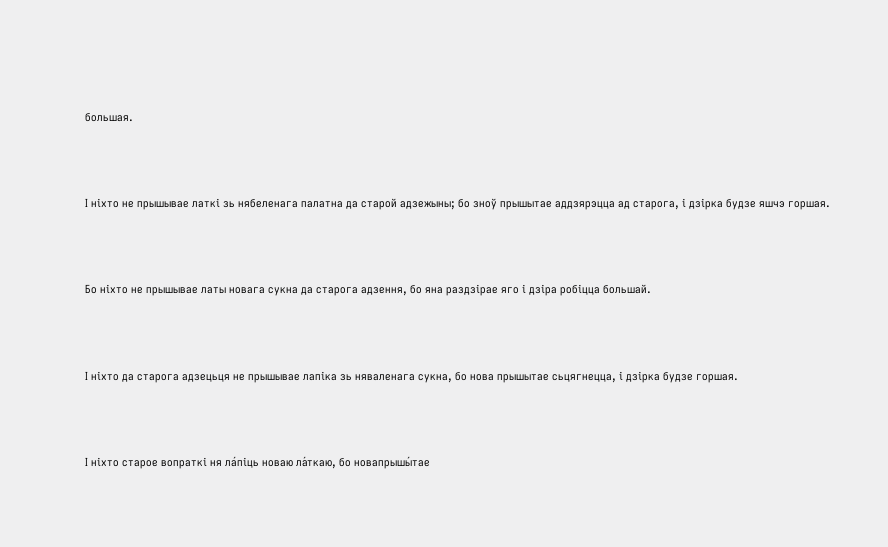большая.



І ніхто не прышывае латкі зь нябеленага палатна да старой адзежыны; бо зноў прышытае аддзярэцца ад старога, і дзірка будзе яшчэ горшая.



Бо ніхто не прышывае латы новага сукна да старога адзення, бо яна раздзірае яго і дзіра робіцца большай.



І ніхто да старога адзецьця не прышывае лапіка зь няваленага сукна, бо нова прышытае сьцягнецца, і дзірка будзе горшая.



І ніхто старое вопраткі ня ла́піць новаю ла́ткаю, бо новапрышы́тае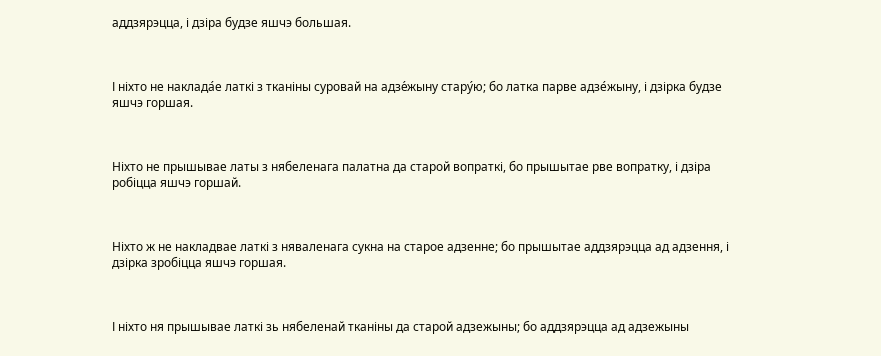аддзярэцца, і дзіра будзе яшчэ большая.



І ніхто не наклада́е латкі з тканіны суровай на адзе́жыну стару́ю; бо латка парве адзе́жыну, і дзірка будзе яшчэ горшая.



Ніхто не прышывае латы з нябеленага палатна да старой вопраткі, бо прышытае рве вопратку, і дзіра робіцца яшчэ горшай.



Ніхто ж не накладвае латкі з няваленага сукна на старое адзенне; бо прышытае аддзярэцца ад адзення, і дзірка зробіцца яшчэ горшая.



І ніхто ня прышывае латкі зь нябеленай тканіны да старой адзежыны; бо аддзярэцца ад адзежыны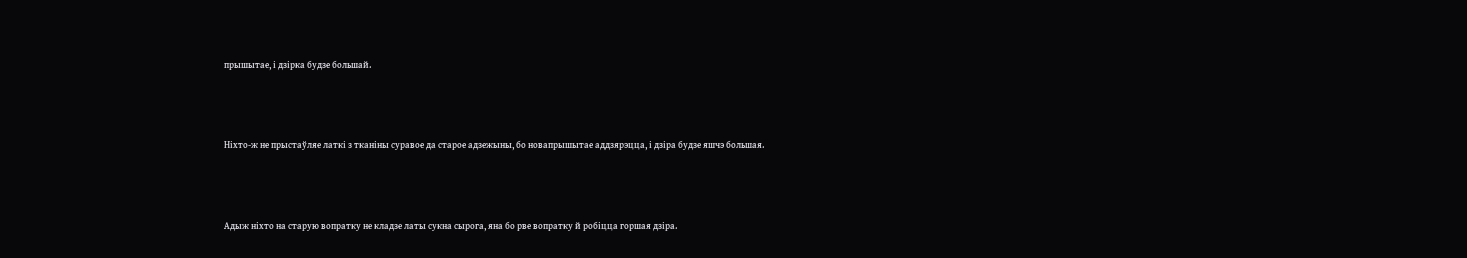прышытае, і дзірка будзе большай.



Ніхто-ж не прыстаўляе латкі з тканіны суравое да старое адзежыны, бо новапрышытае аддзярэцца, і дзіра будзе яшчэ большая.



Адыж ніхто на старую вопратку не кладзе латы сукна сырога, яна бо рве вопратку й робіцца горшая дзіра.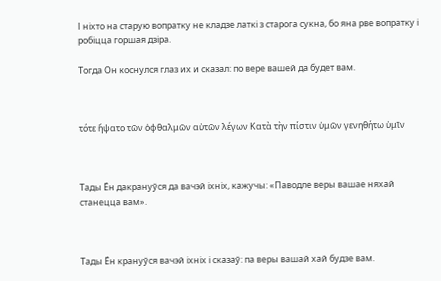І ніхто на старую вопратку не кладзе латкі з старога сукна, бо яна рве вопратку і робіцца горшая дзіра.

Тогда Он коснулся глаз их и сказал: по вере вашей да будет вам.



τότε ἥψατο τῶν ὀφθαλμῶν αὐτῶν λέγων Κατὰ τὴν πίστιν ὑμῶν γενηθήτω ὑμῖν



Тады Ён дакрануўся да вачэй іхніх, кажучы: «Паводле веры вашае няхай станецца вам».



Тады Ён крануўся вачэй іхніх і сказаў: па веры вашай хай будзе вам.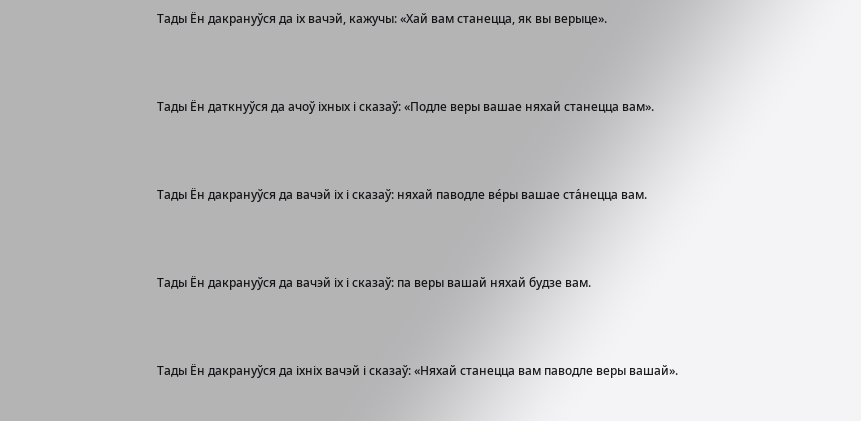Тады Ён дакрануўся да іх вачэй, кажучы: «Хай вам станецца, як вы верыце».



Тады Ён даткнуўся да ачоў іхных і сказаў: «Подле веры вашае няхай станецца вам».



Тады Ён дакрануўся да вачэй іх і сказаў: няхай паводле ве́ры вашае ста́нецца вам.



Тады Ён дакрануўся да вачэй іх і сказаў: па веры вашай няхай будзе вам.



Тады Ён дакрануўся да іхніх вачэй і сказаў: «Няхай станецца вам паводле веры вашай».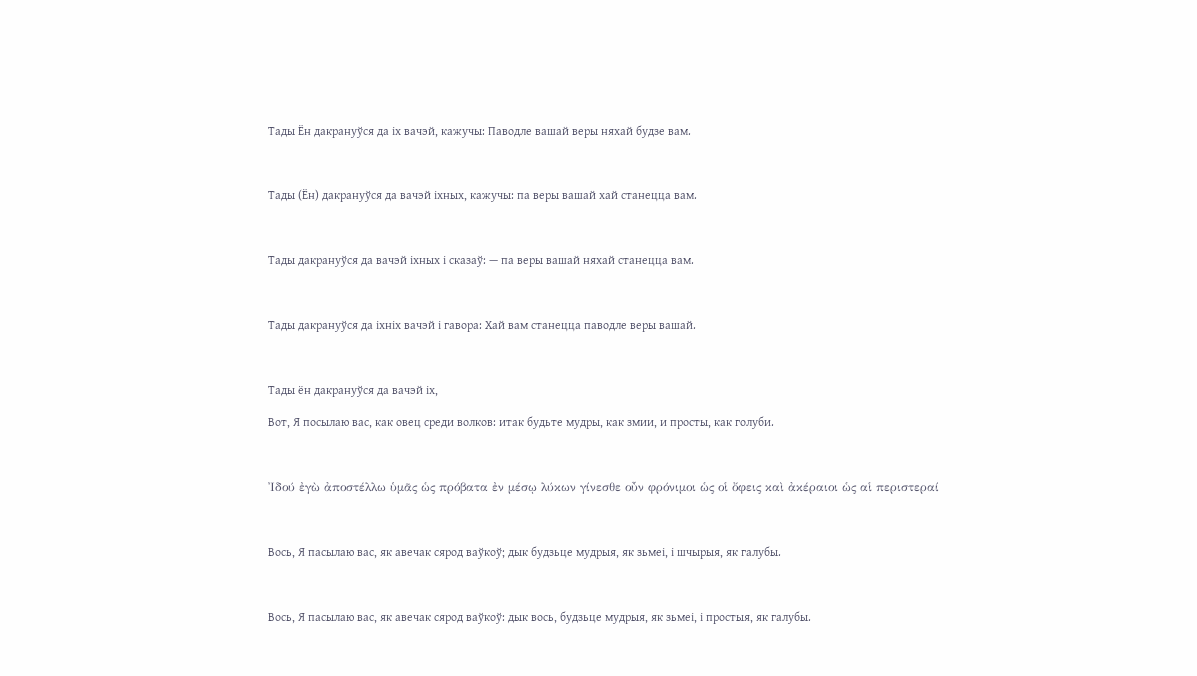Тады Ён дакрануўся да іх вачэй, кажучы: Паводле вашай веры няхай будзе вам.



Тады (Ён) дакрануўся да вачэй іхных, кажучы: па веры вашай хай станецца вам.



Тады дакрануўся да вачэй іхных і сказаў: — па веры вашай няхай станецца вам.



Тады дакрануўся да іхніх вачэй і гавора: Хай вам станецца паводле веры вашай.



Тады ён дакрануўся да вачэй іх,

Вот, Я посылаю вас, как овец среди волков: итак будьте мудры, как змии, и просты, как голуби.



Ἰδού ἐγὼ ἀποστέλλω ὑμᾶς ὡς πρόβατα ἐν μέσῳ λύκων γίνεσθε οὖν φρόνιμοι ὡς οἱ ὄφεις καὶ ἀκέραιοι ὡς αἱ περιστεραί



Вось, Я пасылаю вас, як авечак сярод ваўкоў; дык будзьце мудрыя, як зьмеі, і шчырыя, як галубы.



Вось, Я пасылаю вас, як авечак сярод ваўкоў: дык вось, будзьце мудрыя, як зьмеі, і простыя, як галубы.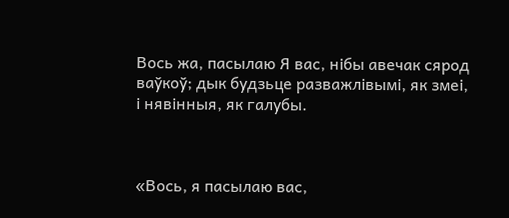Вось жа, пасылаю Я вас, нібы авечак сярод ваўкоў; дык будзьце разважлівымі, як змеі, і нявінныя, як галубы.



«Вось, я пасылаю вас,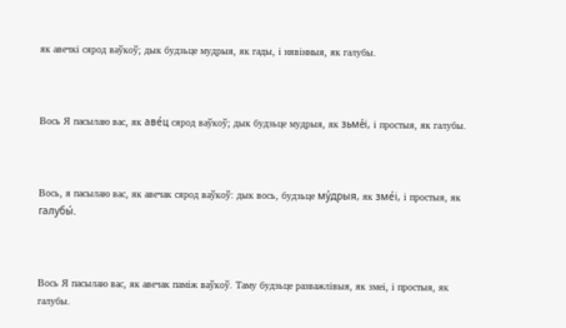як авечкі сярод ваўкоў; дык будзьце мудрыя, як гады, і нявінныя, як галубы.



Вось Я пасылаю вас, як аве́ц сярод ваўкоў; дык будзьце мудрыя, як зьме́і, і простыя, як галубы.



Вось, я пасылаю вас, як авечак сярод ваўкоў: дык вось, будзьце му́дрыя, як зме́і, і простыя, як галубы́.



Вось Я пасылаю вас, як авечак паміж ваўкоў. Таму будзьце разважлівыя, як змеі, і простыя, як галубы.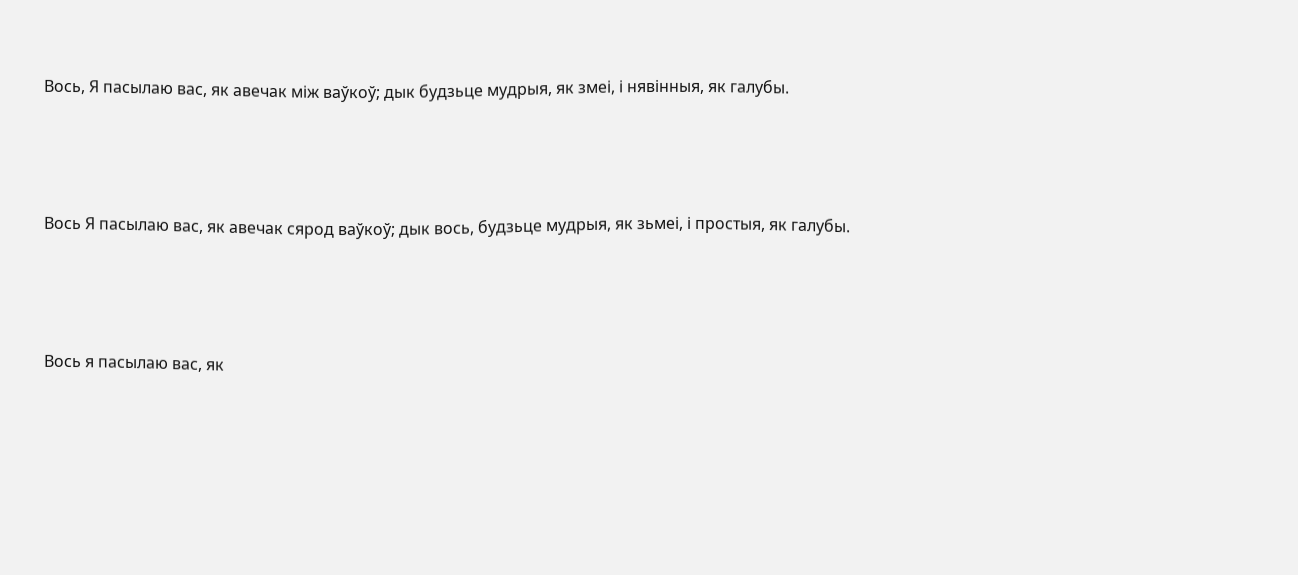Вось, Я пасылаю вас, як авечак між ваўкоў; дык будзьце мудрыя, як змеі, і нявінныя, як галубы.



Вось Я пасылаю вас, як авечак сярод ваўкоў; дык вось, будзьце мудрыя, як зьмеі, і простыя, як галубы.



Вось я пасылаю вас, як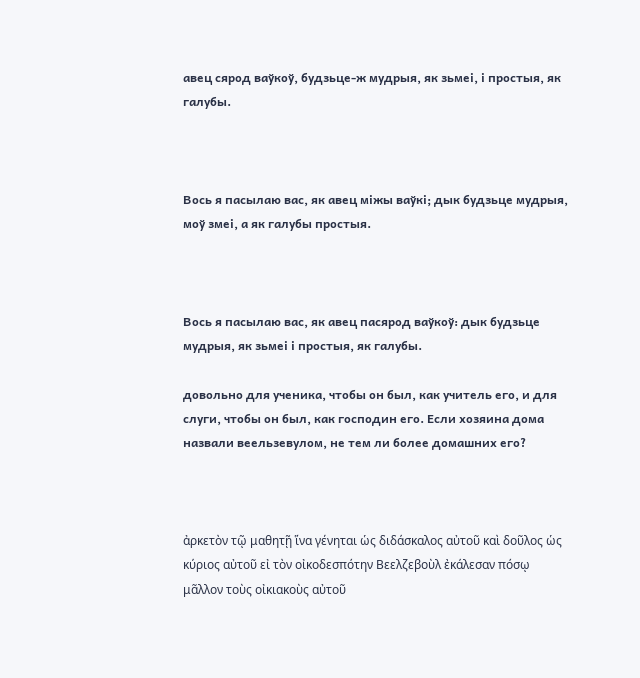авец сярод ваўкоў, будзьце-ж мудрыя, як зьмеі, і простыя, як галубы.



Вось я пасылаю вас, як авец міжы ваўкі; дык будзьце мудрыя, моў змеі, а як галубы простыя.



Вось я пасылаю вас, як авец пасярод ваўкоў: дык будзьце мудрыя, як зьмеі і простыя, як галубы.

довольно для ученика, чтобы он был, как учитель его, и для слуги, чтобы он был, как господин его. Если хозяина дома назвали веельзевулом, не тем ли более домашних его?



ἀρκετὸν τῷ μαθητῇ ἵνα γένηται ὡς διδάσκαλος αὐτοῦ καὶ δοῦλος ὡς κύριος αὐτοῦ εἰ τὸν οἰκοδεσπότην Βεελζεβοὺλ ἐκάλεσαν πόσῳ μᾶλλον τοὺς οἰκιακοὺς αὐτοῦ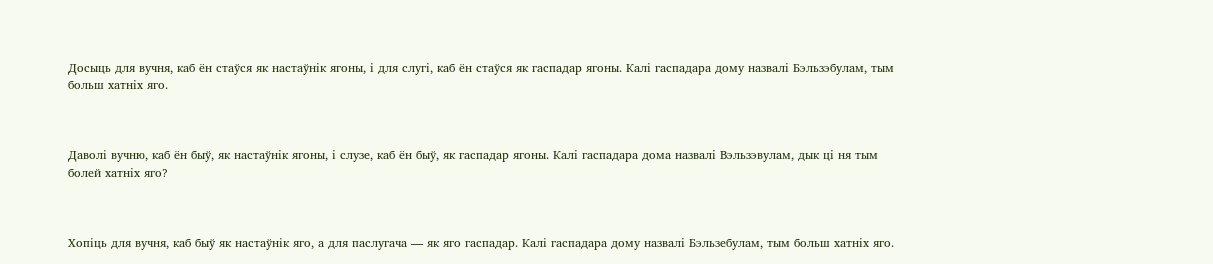Досыць для вучня, каб ён стаўся як настаўнік ягоны, і для слугі, каб ён стаўся як гаспадар ягоны. Калі гаспадара дому назвалі Бэльзэбулам, тым больш хатніх яго.



Даволі вучню, каб ён быў, як настаўнік ягоны, і слузе, каб ён быў, як гаспадар ягоны. Калі гаспадара дома назвалі Вэльзэвулам, дык ці ня тым болей хатніх яго?



Хопіць для вучня, каб быў як настаўнік яго, а для паслугача — як яго гаспадар. Калі гаспадара дому назвалі Бэльзебулам, тым больш хатніх яго.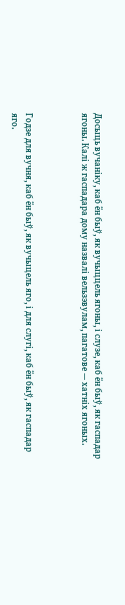Досыць вучаніку, каб ён быў, як вучыццель ягоны, і слузе, каб ён быў, як гаспадар ягоны. Калі ж гаспадара дому назвалі вельзэвулам, пагатове — хатніх ягоных.



Годзе для вучня, каб ён быў, як вучыцель яго, і для слугі, каб ён быў, як гаспадар яго.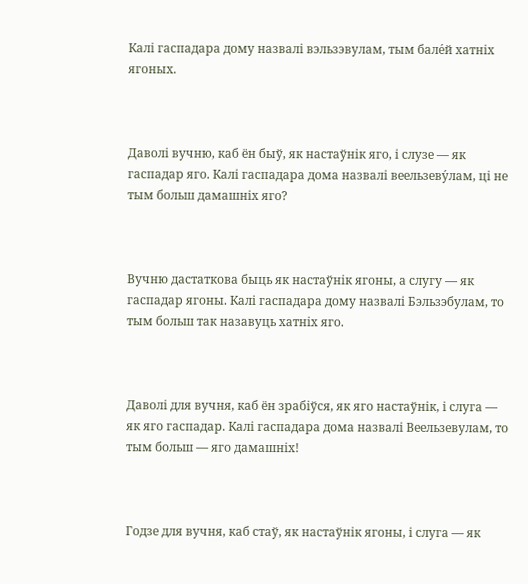Калі гаспадара дому назвалі вэльзэвулам, тым бале́й хатніх ягоных.



Даволі вучню, каб ён быў, як настаўнік яго, і слузе — як гаспадар яго. Калі гаспадара дома назвалі веельзеву́лам, ці не тым больш дамашніх яго?



Вучню дастаткова быць як настаўнік ягоны, а слугу — як гаспадар ягоны. Калі гаспадара дому назвалі Бэльзэбулам, то тым больш так назавуць хатніх яго.



Даволі для вучня, каб ён зрабіўся, як яго настаўнік, і слуга — як яго гаспадар. Калі гаспадара дома назвалі Веельзевулам, то тым больш — яго дамашніх!



Годзе для вучня, каб стаў, як настаўнік ягоны, і слуга — як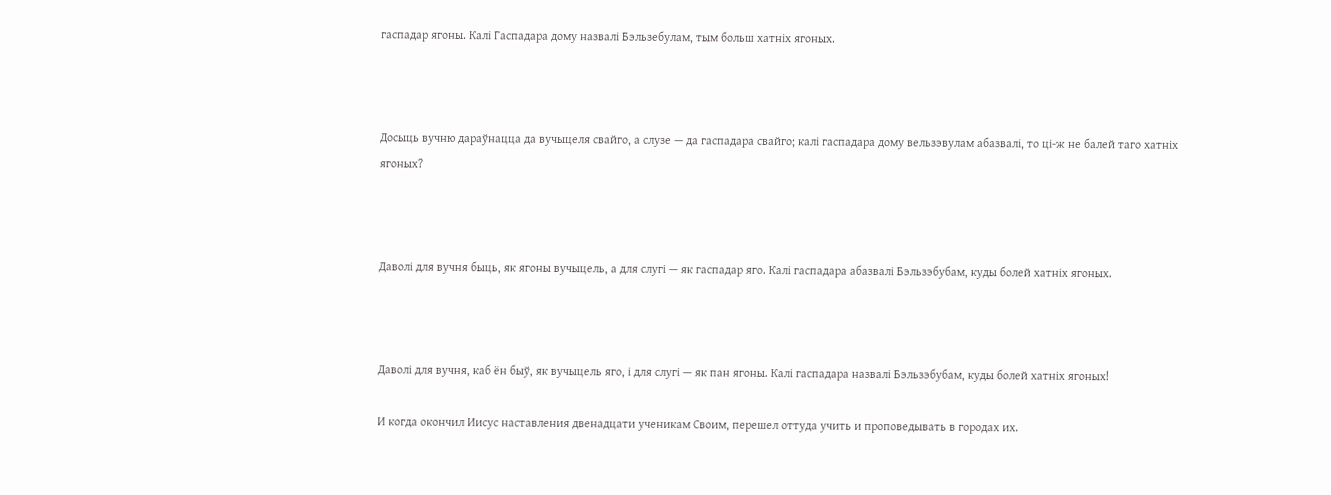гаспадар ягоны. Калі Гаспадара дому назвалі Бэльзебулам, тым больш хатніх ягоных.



Досыць вучню дараўнацца да вучыцеля свайго, а слузе — да гаспадара свайго; калі гаспадара дому вельзэвулам абазвалі, то ці-ж не балей таго хатніх ягоных?



Даволі для вучня быць, як ягоны вучыцель, а для слугі — як гаспадар яго. Калі гаспадара абазвалі Бэльзэбубам, куды болей хатніх ягоных.



Даволі для вучня, каб ён быў, як вучыцель яго, і для слугі — як пан ягоны. Калі гаспадара назвалі Бэльзэбубам, куды болей хатніх ягоных!

И когда окончил Иисус наставления двенадцати ученикам Своим, перешел оттуда учить и проповедывать в городах их.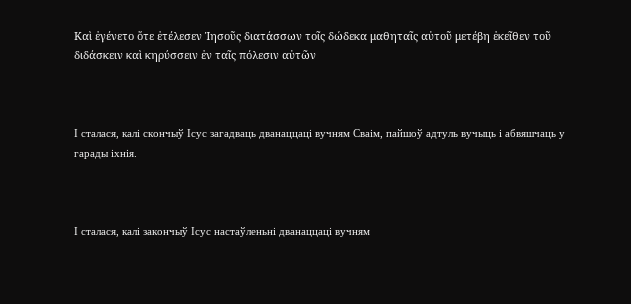Καὶ ἐγένετο ὅτε ἐτέλεσεν Ἰησοῦς διατάσσων τοῖς δώδεκα μαθηταῖς αὐτοῦ μετέβη ἐκεῖθεν τοῦ διδάσκειν καὶ κηρύσσειν ἐν ταῖς πόλεσιν αὐτῶν



І сталася, калі скончыў Ісус загадваць дванаццаці вучням Сваім, пайшоў адтуль вучыць і абвяшчаць у гарады іхнія.



І сталася, калі закончыў Ісус настаўленьні дванаццаці вучням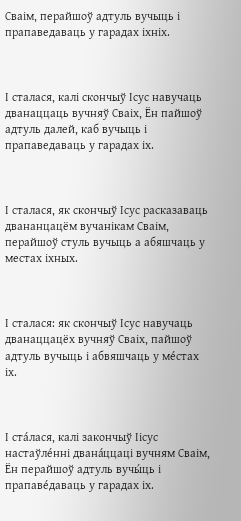Сваім, перайшоў адтуль вучыць і прапаведаваць у гарадах іхніх.



І сталася, калі скончыў Ісус навучаць дванаццаць вучняў Сваіх, Ён пайшоў адтуль далей, каб вучыць і прапаведаваць у гарадах іх.



І сталася, як скончыў Ісус расказаваць двананцацём вучанікам Сваім, перайшоў стуль вучыць а абяшчаць у местах іхных.



І сталася: як скончыў Ісус навучаць дванаццацёх вучняў Сваіх, пайшоў адтуль вучыць і абвяшчаць у ме́стах іх.



І ста́лася, калі закончыў Іісус настаўле́нні двана́ццаці вучням Сваім, Ён перайшоў адтуль вучы́ць і прапаве́даваць у гарадах іх.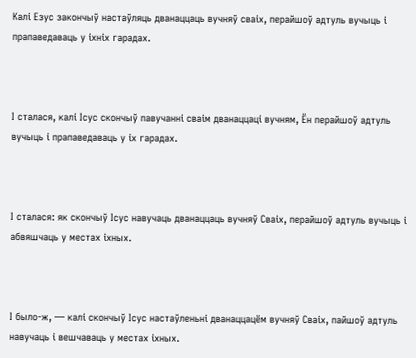Калі Езус закончыў настаўляць дванаццаць вучняў сваіх, перайшоў адтуль вучыць і прапаведаваць у іхніх гарадах.



І сталася, калі Ісус скончыў павучанні сваім дванаццаці вучням, Ён перайшоў адтуль вучыць і прапаведаваць у іх гарадах.



І сталася: як скончыў Ісус навучаць дванаццаць вучняў Сваіх, перайшоў адтуль вучыць і абвяшчаць у местах іхных.



І было-ж, — калі скончыў Ісус настаўленьні дванаццацём вучняў Сваіх, пайшоў адтуль навучаць і вешчаваць у местах іхных.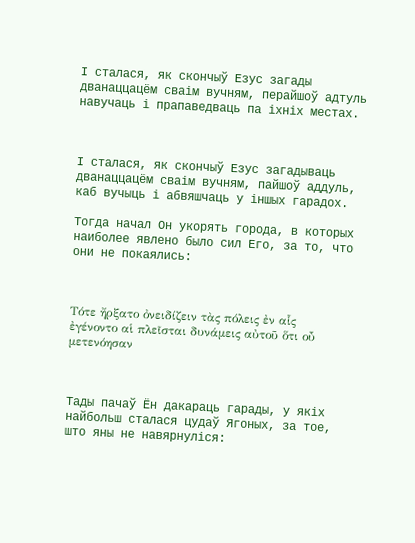І сталася, як скончыў Езус загады дванаццацём сваім вучням, перайшоў адтуль навучаць і прапаведваць па іхніх местах.



І сталася, як скончыў Езус загадываць дванаццацём сваім вучням, пайшоў аддуль, каб вучыць і абвяшчаць у іншых гарадох.

Тогда начал Он укорять города, в которых наиболее явлено было сил Его, за то, что они не покаялись:



Τότε ἤρξατο ὀνειδίζειν τὰς πόλεις ἐν αἷς ἐγένοντο αἱ πλεῖσται δυνάμεις αὐτοῦ ὅτι οὖ μετενόησαν



Тады пачаў Ён дакараць гарады, у якіх найбольш сталася цудаў Ягоных, за тое, што яны не навярнуліся: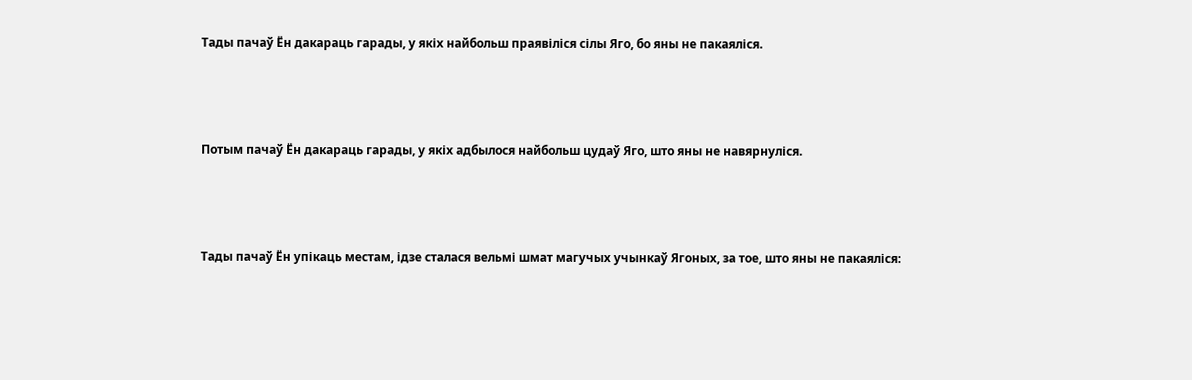Тады пачаў Ён дакараць гарады, у якіх найбольш праявіліся сілы Яго, бо яны не пакаяліся.



Потым пачаў Ён дакараць гарады, у якіх адбылося найбольш цудаў Яго, што яны не навярнуліся.



Тады пачаў Ён упікаць местам, ідзе сталася вельмі шмат магучых учынкаў Ягоных, за тое, што яны не пакаяліся: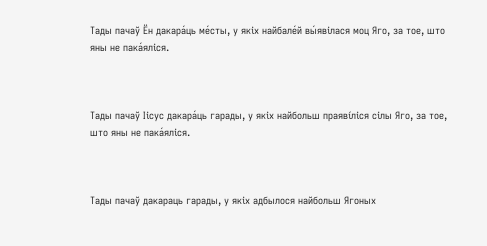Тады пачаў Ён дакара́ць ме́сты, у якіх найбале́й вы́явілася моц Яго, за тое, што яны не пака́яліся.



Тады пачаў Іісус дакара́ць гарады, у якіх найбольш праявíліся сілы Яго, за тое, што яны не пака́яліся.



Тады пачаў дакараць гарады, у якіх адбылося найбольш Ягоных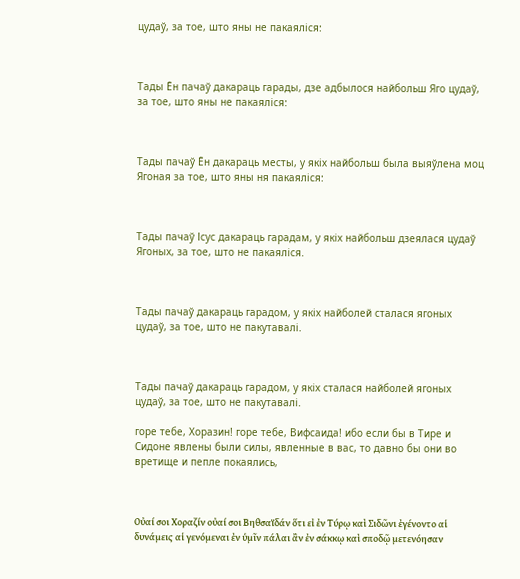цудаў, за тое, што яны не пакаяліся:



Тады Ён пачаў дакараць гарады, дзе адбылося найбольш Яго цудаў, за тое, што яны не пакаяліся:



Тады пачаў Ён дакараць месты, у якіх найбольш была выяўлена моц Ягоная за тое, што яны ня пакаяліся:



Тады пачаў Ісус дакараць гарадам, у якіх найбольш дзеялася цудаў Ягоных, за тое, што не пакаяліся.



Тады пачаў дакараць гарадом, у якіх найболей сталася ягоных цудаў, за тое, што не пакутавалі.



Тады пачаў дакараць гарадом, у якіх сталася найболей ягоных цудаў, за тое, што не пакутавалі.

горе тебе, Хоразин! горе тебе, Вифсаида! ибо если бы в Тире и Сидоне явлены были силы, явленные в вас, то давно бы они во вретище и пепле покаялись,



Οὐαί σοι Χοραζίν οὐαί σοι Βηθσαϊδάν ὅτι εἰ ἐν Τύρῳ καὶ Σιδῶνι ἐγένοντο αἱ δυνάμεις αἱ γενόμεναι ἐν ὑμῖν πάλαι ἂν ἐν σάκκῳ καὶ σποδῷ μετενόησαν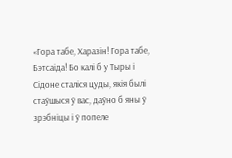«Гора табе, Харазін! Гора табе, Бэтсаіда! Бо калі б у Тыры і Сідоне сталіся цуды, якія былі стаўшыся ў вас, даўно б яны ў зрэбніцы і ў попеле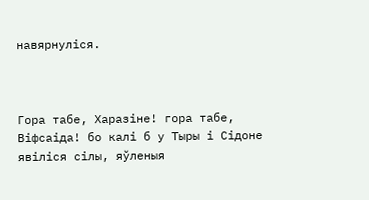навярнуліся.



Гора табе, Харазіне! гора табе, Віфсаіда! бо калі б у Тыры і Сідоне явіліся сілы, яўленыя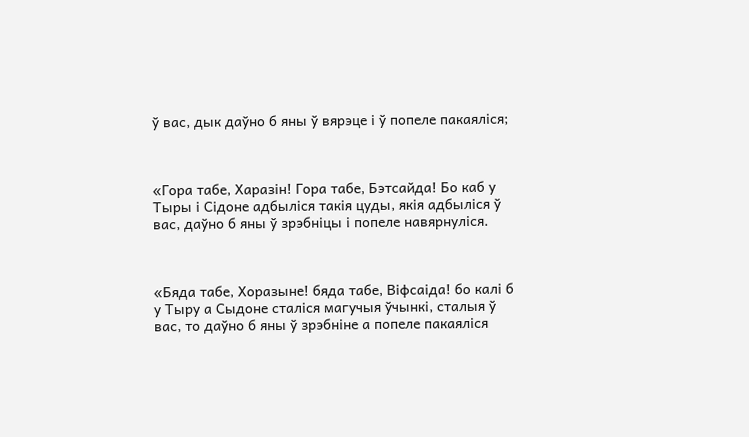ў вас, дык даўно б яны ў вярэце і ў попеле пакаяліся;



«Гора табе, Харазін! Гора табе, Бэтсайда! Бо каб у Тыры і Сідоне адбыліся такія цуды, якія адбыліся ў вас, даўно б яны ў зрэбніцы і попеле навярнуліся.



«Бяда табе, Хоразыне! бяда табе, Віфсаіда! бо калі б у Тыру а Сыдоне сталіся магучыя ўчынкі, сталыя ў вас, то даўно б яны ў зрэбніне а попеле пакаяліся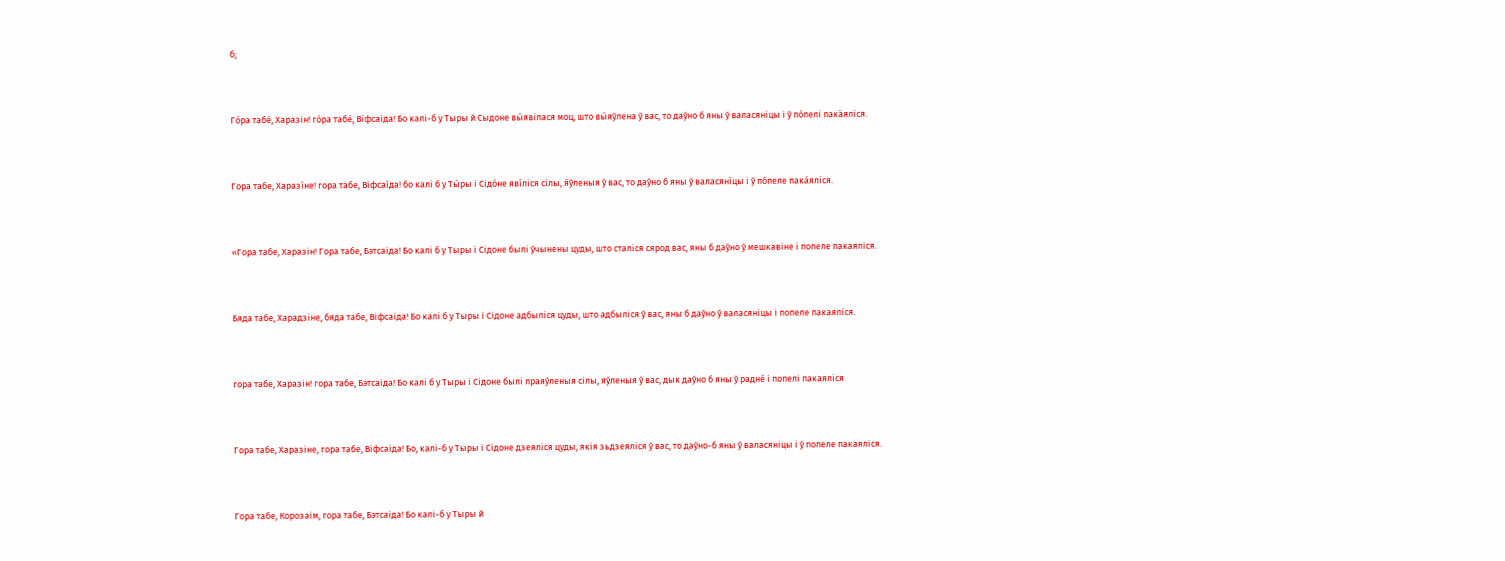б;



Го́ра табе́, Харазін! го́ра табе́, Віфсаіда! Бо калі-б у Тыры й Сыдоне вы́явілася моц, што вы́яўлена ў вас, то даўно б яны ў валасяніцы і ў по́пелі пака́яліся.



Гора табе, Харазíне! гора табе, Віфсаíда! бо калі б у Ты́ры і Сідо́не явíліся сілы, я́ўленыя ў вас, то даўно б яны ў валасянíцы і ў по́пеле пака́яліся.



«Гора табе, Харазін! Гора табе, Бэтсаіда! Бо калі б у Тыры і Сідоне былі ўчынены цуды, што сталіся сярод вас, яны б даўно ў мешкавіне і попеле пакаяліся.



Бяда табе, Харадзіне, бяда табе, Віфсаіда! Бо калі б у Тыры і Сідоне адбыліся цуды, што адбыліся ў вас, яны б даўно ў валасяніцы і попеле пакаяліся.



гора табе, Харазін! гора табе, Бэтсаіда! Бо калі б у Тыры і Сідоне былі праяўленыя сілы, яўленыя ў вас, дык даўно б яны ў радне́ і попелі пакаяліся



Гора табе, Харазіне, гора табе, Віфсаіда! Бо, калі-б у Тыры і Сідоне дзеяліся цуды, якія зьдзеяліся ў вас, то даўно-б яны ў валасяніцы і ў попеле пакаяліся.



Гора табе, Корозаім, гора табе, Бэтсаіда! Бо калі-б у Тыры й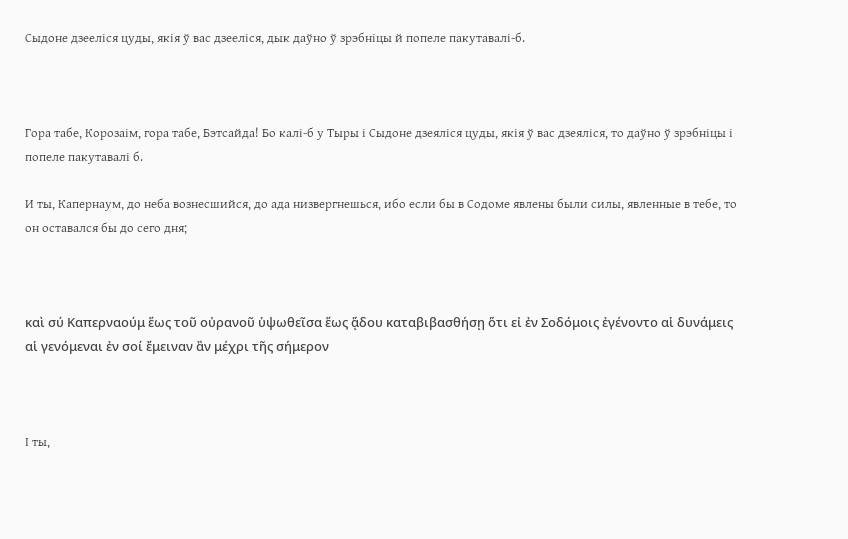Сыдоне дзееліся цуды, якія ў вас дзееліся, дык даўно ў зрэбніцы й попеле пакутавалі-б.



Гора табе, Корозаім, гора табе, Бэтсайда! Бо калі-б у Тыры і Сыдоне дзеяліся цуды, якія ў вас дзеяліся, то даўно ў зрэбніцы і попеле пакутавалі б.

И ты, Капернаум, до неба вознесшийся, до ада низвергнешься, ибо если бы в Содоме явлены были силы, явленные в тебе, то он оставался бы до сего дня;



καὶ σύ Καπερναούμ ἕως τοῦ οὐρανοῦ ὑψωθεῖσα ἕως ᾅδου καταβιβασθήσῃ ὅτι εἰ ἐν Σοδόμοις ἐγένοντο αἱ δυνάμεις αἱ γενόμεναι ἐν σοί ἔμειναν ἂν μέχρι τῆς σήμερον



І ты,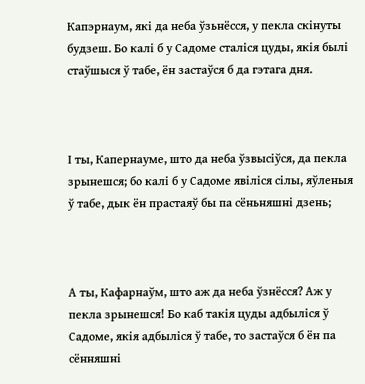Капэрнаум, які да неба ўзьнёсся, у пекла скінуты будзеш. Бо калі б у Садоме сталіся цуды, якія былі стаўшыся ў табе, ён застаўся б да гэтага дня.



І ты, Капернауме, што да неба ўзвысіўся, да пекла зрынешся; бо калі б у Садоме явіліся сілы, яўленыя ў табе, дык ён прастаяў бы па сёньняшні дзень;



А ты, Кафарнаўм, што аж да неба ўзнёсся? Аж у пекла зрынешся! Бо каб такія цуды адбыліся ў Садоме, якія адбыліся ў табе, то застаўся б ён па сённяшні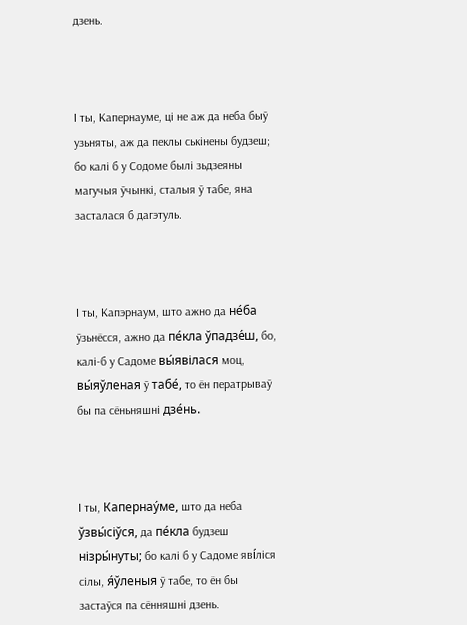дзень.



І ты, Капернауме, ці не аж да неба быў узьняты, аж да пеклы ськінены будзеш; бо калі б у Содоме былі зьдзеяны магучыя ўчынкі, сталыя ў табе, яна засталася б дагэтуль.



І ты, Капэрнаум, што ажно да не́ба ўзьнёсся, ажно да пе́кла ўпадзе́ш, бо, калі-б у Садоме вы́явілася моц, вы́яўленая ў табе́, то ён ператрываў бы па сёньняшні дзе́нь.



І ты, Капернау́ме, што да неба ўзвы́сіўся, да пе́кла будзеш нізры́нуты; бо калі б у Садоме явíліся сілы, я́ўленыя ў табе, то ён бы застаўся па сённяшні дзень.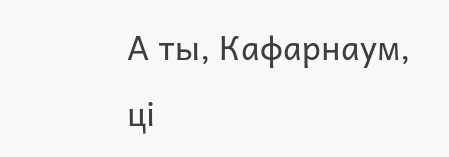А ты, Кафарнаум, ці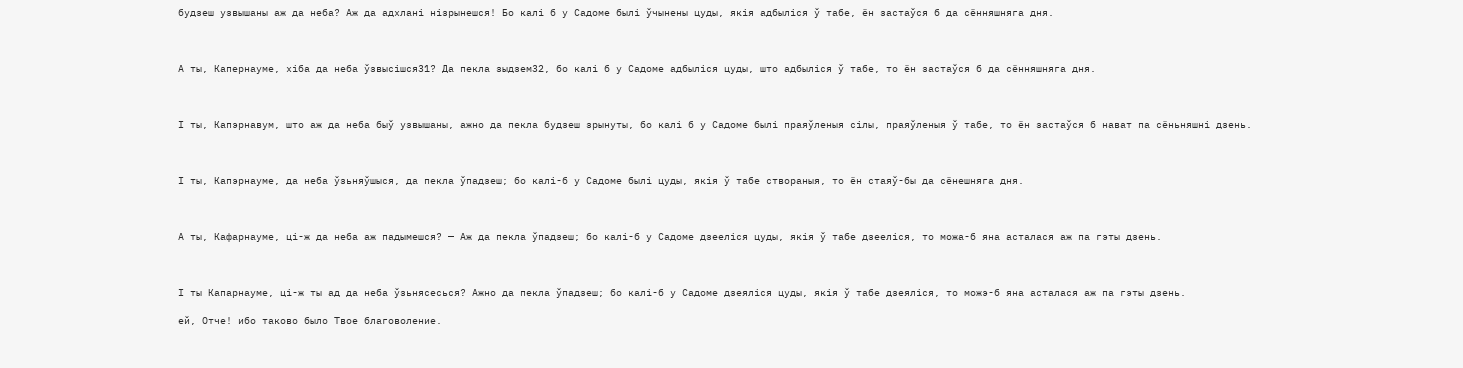будзеш узвышаны аж да неба? Аж да адхлані нізрынешся! Бо калі б у Садоме былі ўчынены цуды, якія адбыліся ў табе, ён застаўся б да сённяшняга дня.



А ты, Капернауме, хіба да неба ўзвысішся31? Да пекла зыдзем32, бо калі б у Садоме адбыліся цуды, што адбыліся ў табе, то ён застаўся б да сённяшняга дня.



І ты, Капэрнавум, што аж да неба быў узвышаны, ажно да пекла будзеш зрынуты, бо калі б у Садоме былі праяўленыя сілы, праяўленыя ў табе, то ён застаўся б нават па сёньняшні дзень.



І ты, Капэрнауме, да неба ўзьняўшыся, да пекла ўпадзеш; бо калі-б у Садоме былі цуды, якія ў табе створаныя, то ён стаяў-бы да сёнешняга дня.



А ты, Кафарнауме, ці-ж да неба аж падымешся? — Аж да пекла ўпадзеш; бо калі-б у Садоме дзееліся цуды, якія ў табе дзееліся, то можа-б яна асталася аж па гэты дзень.



І ты Капарнауме, ці-ж ты ад да неба ўзьнясесься? Ажно да пекла ўпадзеш; бо калі-б у Садоме дзеяліся цуды, якія ў табе дзеяліся, то можэ-б яна асталася аж па гэты дзень.

ей, Отче! ибо таково было Твое благоволение.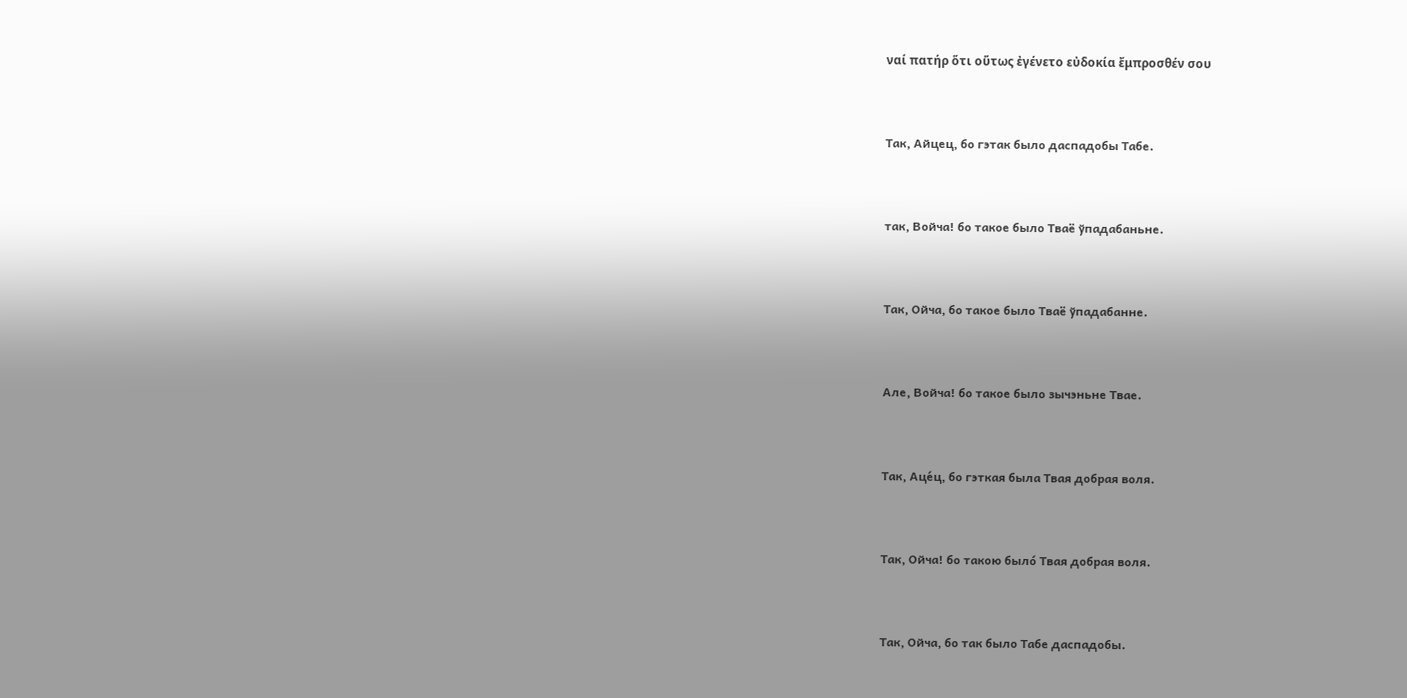ναί πατήρ ὅτι οὕτως ἐγένετο εὐδοκία ἔμπροσθέν σου



Так, Айцец, бо гэтак было даспадобы Табе.



так, Войча! бо такое было Тваё ўпадабаньне.



Так, Ойча, бо такое было Тваё ўпадабанне.



Але, Войча! бо такое было зычэньне Твае.



Так, Аце́ц, бо гэткая была Твая добрая воля.



Так, Ойча! бо такою было́ Твая добрая воля.



Так, Ойча, бо так было Табе даспадобы.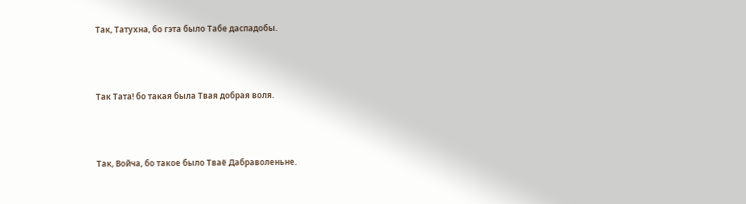Так, Татухна, бо гэта было Табе даспадобы.



Так Тата! бо такая была Твая добрая воля.



Так, Войча, бо такое было Тваё Дабраволеньне.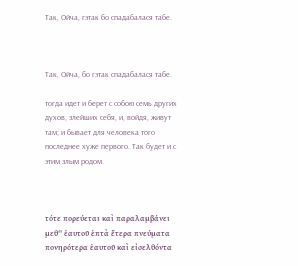Так, Ойча, гэтак бо спадабалася табе.



Так, Ойча, бо гэтак спадабалася табе.

тогда идет и берет с собою семь других духов, злейших себя, и, войдя, живут там; и бывает для человека того последнее хуже первого. Так будет и с этим злым родом.



τότε πορεύεται καὶ παραλαμβάνει μεθ'' ἑαυτοῦ ἑπτὰ ἕτερα πνεύματα πονηρότερα ἑαυτοῦ καὶ εἰσελθόντα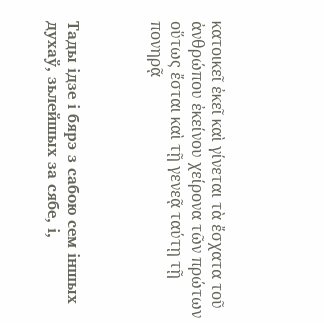κατοικεῖ ἐκεῖ καὶ γίνεται τὰ ἔσχατα τοῦ ἀνθρώπου ἐκείνου χείρονα τῶν πρώτων οὕτως ἔσται καὶ τῇ γενεᾷ ταύτῃ τῇ πονηρᾷ



Тады ідзе і бярэ з сабою сем іншых духаў, зьлейшых за сябе, і,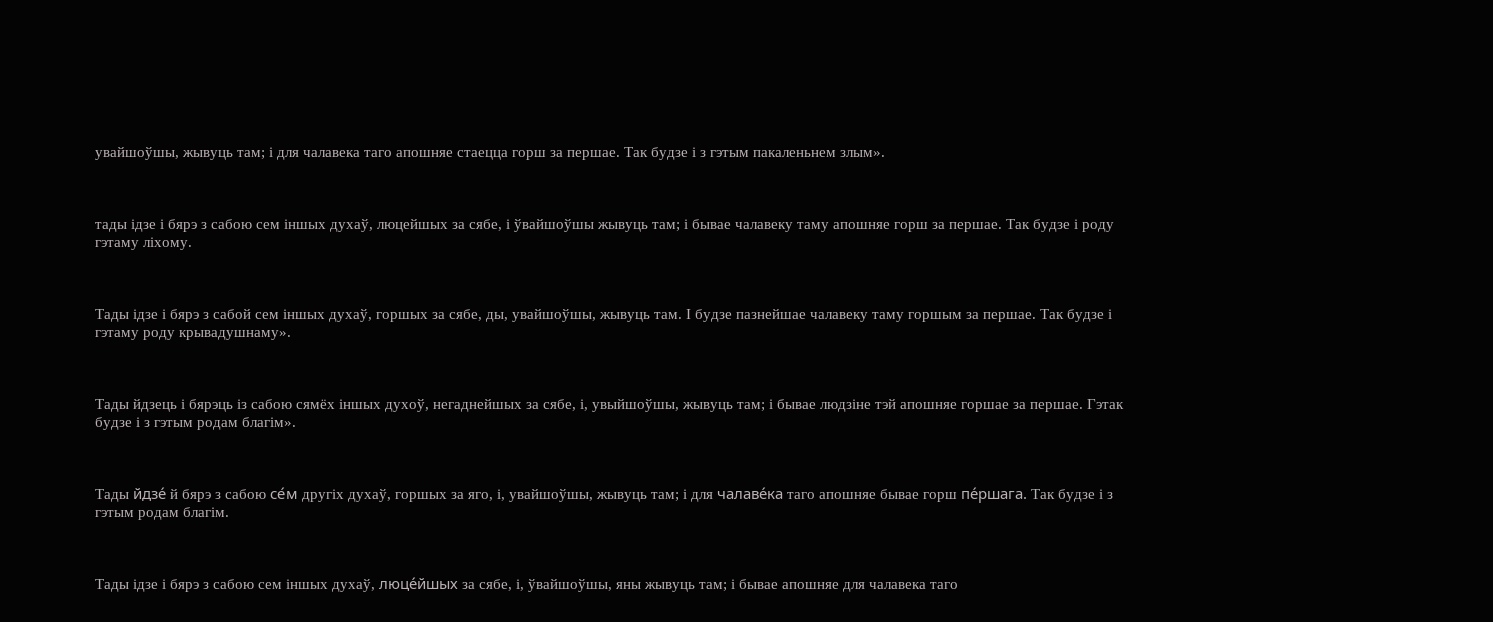увайшоўшы, жывуць там; і для чалавека таго апошняе стаецца горш за першае. Так будзе і з гэтым пакаленьнем злым».



тады ідзе і бярэ з сабою сем іншых духаў, люцейшых за сябе, і ўвайшоўшы жывуць там; і бывае чалавеку таму апошняе горш за першае. Так будзе і роду гэтаму ліхому.



Тады ідзе і бярэ з сабой сем іншых духаў, горшых за сябе, ды, увайшоўшы, жывуць там. І будзе пазнейшае чалавеку таму горшым за першае. Так будзе і гэтаму роду крывадушнаму».



Тады йдзець і бярэць із сабою сямёх іншых духоў, негаднейшых за сябе, і, увыйшоўшы, жывуць там; і бывае людзіне тэй апошняе горшае за першае. Гэтак будзе і з гэтым родам благім».



Тады йдзе́ й бярэ з сабою се́м другіх духаў, горшых за яго, і, увайшоўшы, жывуць там; і для чалаве́ка таго апошняе бывае горш пе́ршага. Так будзе і з гэтым родам благім.



Тады ідзе і бярэ з сабою сем іншых духаў, люце́йшых за сябе, і, ўвайшоўшы, яны жывуць там; і бывае апошняе для чалавека таго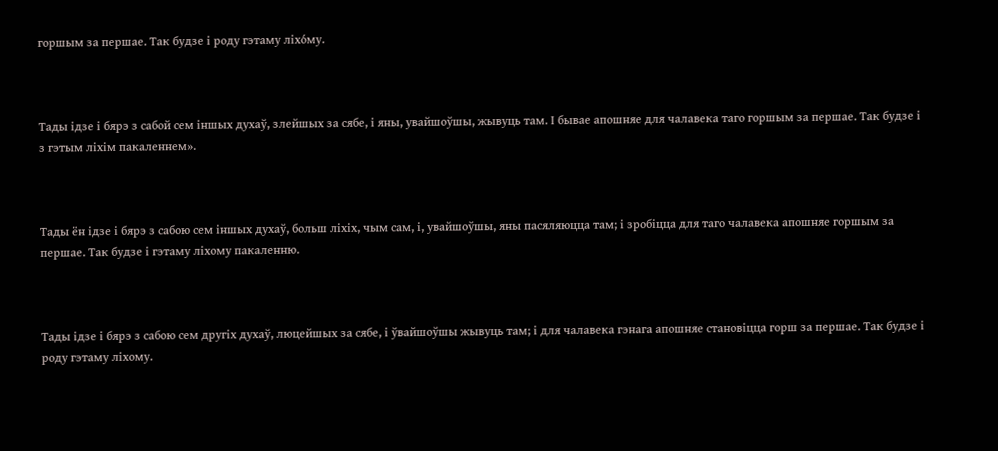горшым за першае. Так будзе і роду гэтаму ліхо́му.



Тады ідзе і бярэ з сабой сем іншых духаў, злейшых за сябе, і яны, увайшоўшы, жывуць там. І бывае апошняе для чалавека таго горшым за першае. Так будзе і з гэтым ліхім пакаленнем».



Тады ён ідзе і бярэ з сабою сем іншых духаў, больш ліхіх, чым сам, і, увайшоўшы, яны пасяляюцца там; і зробіцца для таго чалавека апошняе горшым за першае. Так будзе і гэтаму ліхому пакаленню.



Тады ідзе і бярэ з сабою сем другіх духаў, люцейшых за сябе, і ўвайшоўшы жывуць там; і для чалавека гэнага апошняе становіцца горш за першае. Так будзе і роду гэтаму ліхому.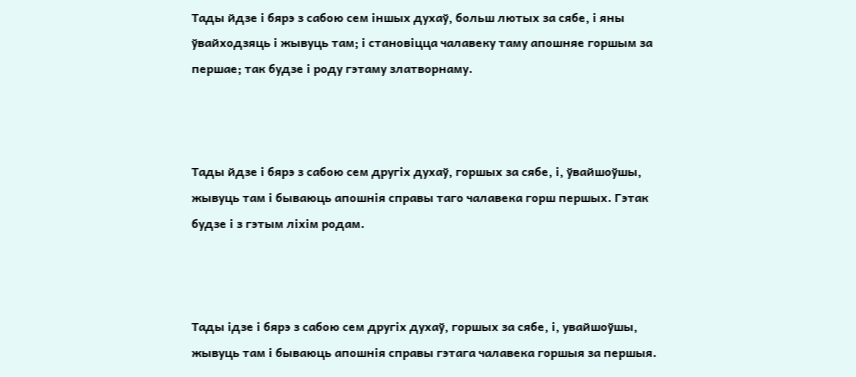Тады йдзе і бярэ з сабою сем іншых духаў, больш лютых за сябе, і яны ўвайходзяць і жывуць там; і становіцца чалавеку таму апошняе горшым за першае; так будзе і роду гэтаму златворнаму.



Тады йдзе і бярэ з сабою сем другіх духаў, горшых за сябе, і, ўвайшоўшы, жывуць там і бываюць апошнія справы таго чалавека горш першых. Гэтак будзе і з гэтым ліхім родам.



Тады ідзе і бярэ з сабою сем другіх духаў, горшых за сябе, і, увайшоўшы, жывуць там і бываюць апошнія справы гэтага чалавека горшыя за першыя.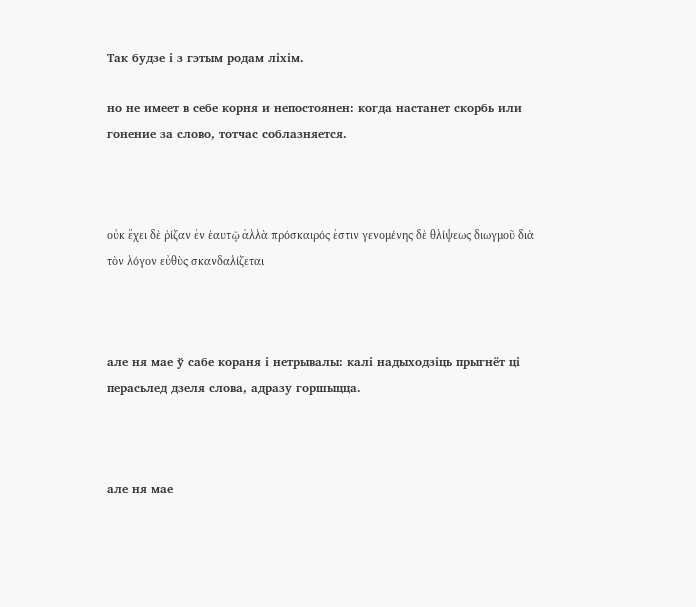Так будзе і з гэтым родам ліхім.

но не имеет в себе корня и непостоянен: когда настанет скорбь или гонение за слово, тотчас соблазняется.



οὐκ ἔχει δὲ ῥίζαν ἐν ἑαυτῷ ἀλλὰ πρόσκαιρός ἐστιν γενομένης δὲ θλίψεως διωγμοῦ διὰ τὸν λόγον εὐθὺς σκανδαλίζεται



але ня мае ў сабе кораня і нетрывалы: калі надыходзіць прыгнёт ці перасьлед дзеля слова, адразу горшыцца.



але ня мае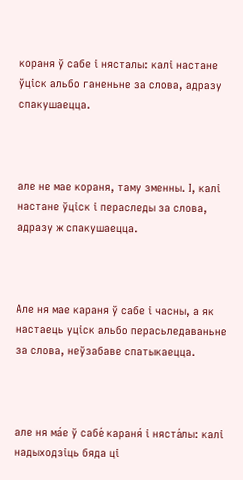кораня ў сабе і нясталы: калі настане ўціск альбо ганеньне за слова, адразу спакушаецца.



але не мае кораня, таму зменны. І, калі настане ўціск і пераследы за слова, адразу ж спакушаецца.



Але ня мае караня ў сабе і часны, а як настаець уціск альбо перасьледаваньне за слова, неўзабаве спатыкаецца.



але ня ма́е ў сабе́ караня́ і няста́лы: калі надыходзіць бяда ці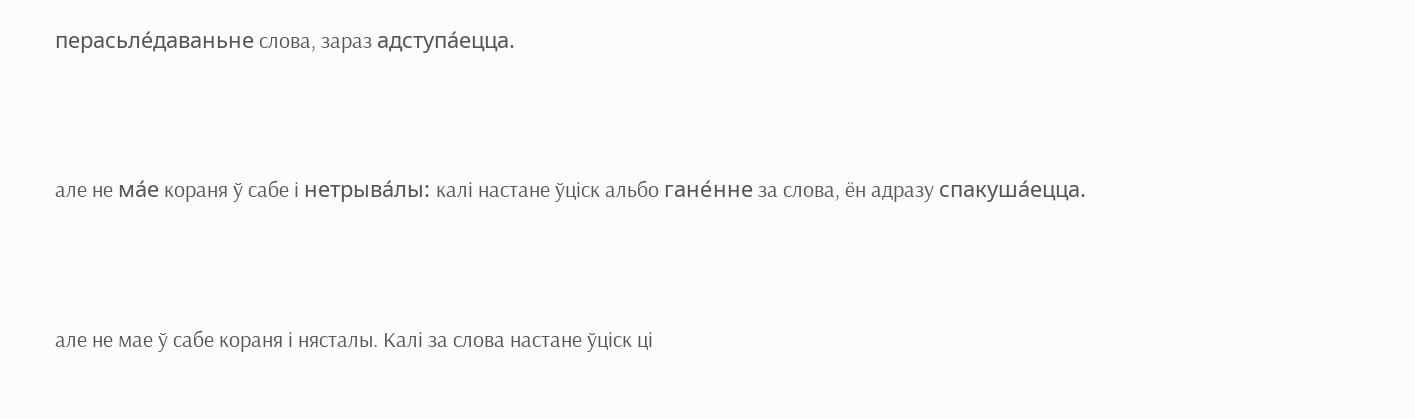перасьле́даваньне слова, зараз адступа́ецца.



але не ма́е кораня ў сабе і нетрыва́лы: калі настане ўціск альбо гане́нне за слова, ён адразу спакуша́ецца.



але не мае ў сабе кораня і нясталы. Калі за слова настане ўціск ці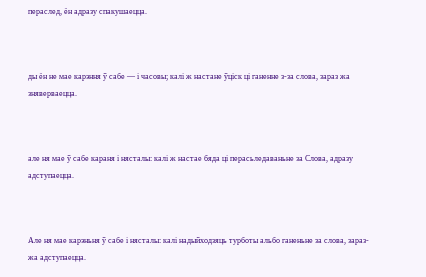пераслед, ён адразу спакушаецца.



ды ён не мае карэння ў сабе — і часовы; калі ж настане ўціск ці ганенне з-за слова, зараз жа зняверваецца.



але ня мае ў сабе караня і нясталы: калі ж настае бяда ці перасьледаваньне за Слова, адразу адступаецца.



Але ня мае карэньня ў сабе і нясталы: калі надыйходзяць турботы альбо ганеньне за слова, зараз-жа адступаецца.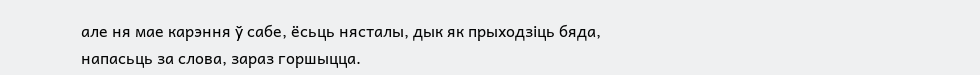але ня мае карэння ў сабе, ёсьць нясталы, дык як прыходзіць бяда, напасьць за слова, зараз горшыцца.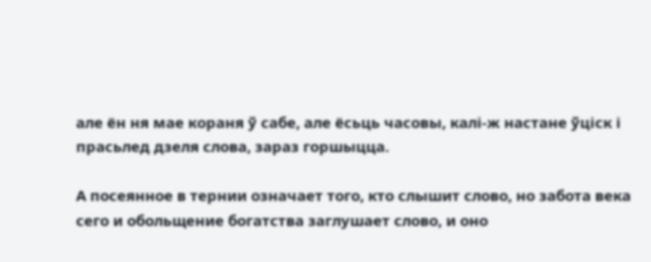але ён ня мае кораня ў сабе, але ёсьць часовы, калі-ж настане ўціск і прасьлед дзеля слова, зараз горшыцца.

А посеянное в тернии означает того, кто слышит слово, но забота века сего и обольщение богатства заглушает слово, и оно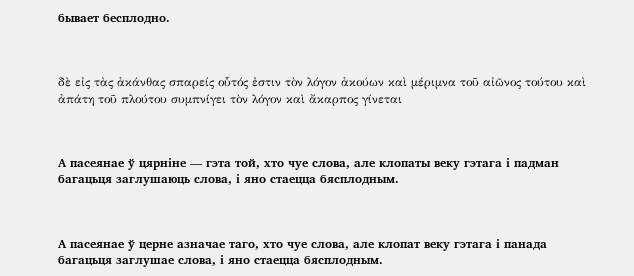бывает бесплодно.



δὲ εἰς τὰς ἀκάνθας σπαρείς οὗτός ἐστιν τὸν λόγον ἀκούων καὶ μέριμνα τοῦ αἰῶνος τούτου καὶ ἀπάτη τοῦ πλούτου συμπνίγει τὸν λόγον καὶ ἄκαρπος γίνεται



А пасеянае ў цярніне — гэта той, хто чуе слова, але клопаты веку гэтага і падман багацьця заглушаюць слова, і яно стаецца бясплодным.



А пасеянае ў церне азначае таго, хто чуе слова, але клопат веку гэтага і панада багацьця заглушае слова, і яно стаецца бясплодным.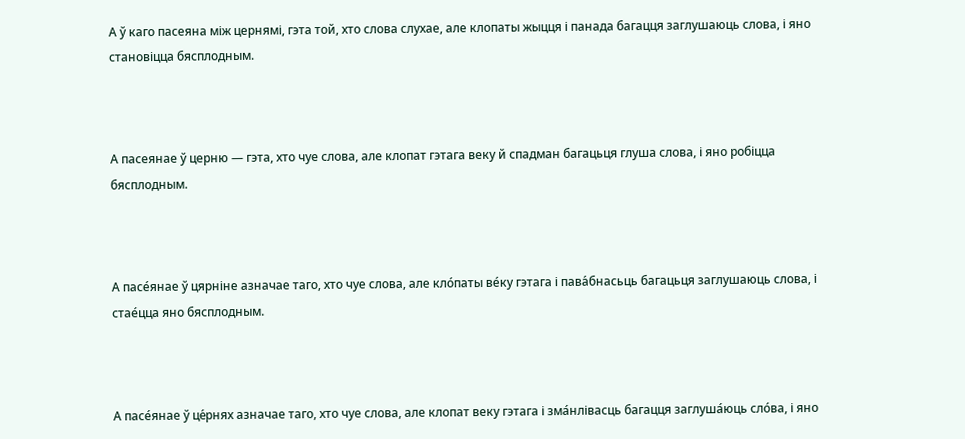А ў каго пасеяна між цернямі, гэта той, хто слова слухае, але клопаты жыцця і панада багацця заглушаюць слова, і яно становіцца бясплодным.



А пасеянае ў церню — гэта, хто чуе слова, але клопат гэтага веку й спадман багацьця глуша слова, і яно робіцца бясплодным.



А пасе́янае ў цярніне азначае таго, хто чуе слова, але кло́паты ве́ку гэтага і пава́бнасьць багацьця заглушаюць слова, і стае́цца яно бясплодным.



А пасе́янае ў це́рнях азначае таго, хто чуе слова, але клопат веку гэтага і зма́нлівасць багацця заглуша́юць сло́ва, і яно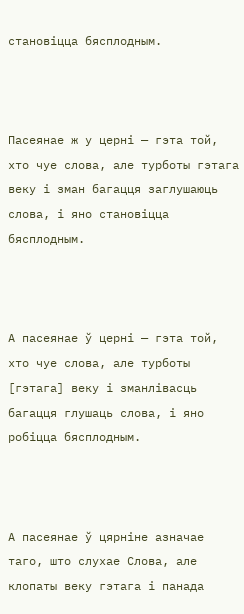становіцца бясплодным.



Пасеянае ж у церні — гэта той, хто чуе слова, але турботы гэтага веку і зман багацця заглушаюць слова, і яно становіцца бясплодным.



А пасеянае ў церні — гэта той, хто чуе слова, але турботы [гэтага] веку і зманлівасць багацця глушаць слова, і яно робіцца бясплодным.



А пасеянае ў цярніне азначае таго, што слухае Слова, але клопаты веку гэтага і панада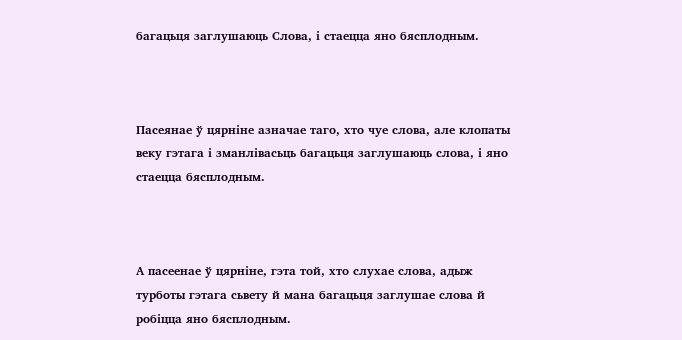багацьця заглушаюць Слова, і стаецца яно бясплодным.



Пасеянае ў цярніне азначае таго, хто чуе слова, але клопаты веку гэтага і зманлівасьць багацьця заглушаюць слова, і яно стаецца бясплодным.



А пасеенае ў цярніне, гэта той, хто слухае слова, адыж турботы гэтага сьвету й мана багацьця заглушае слова й робіцца яно бясплодным.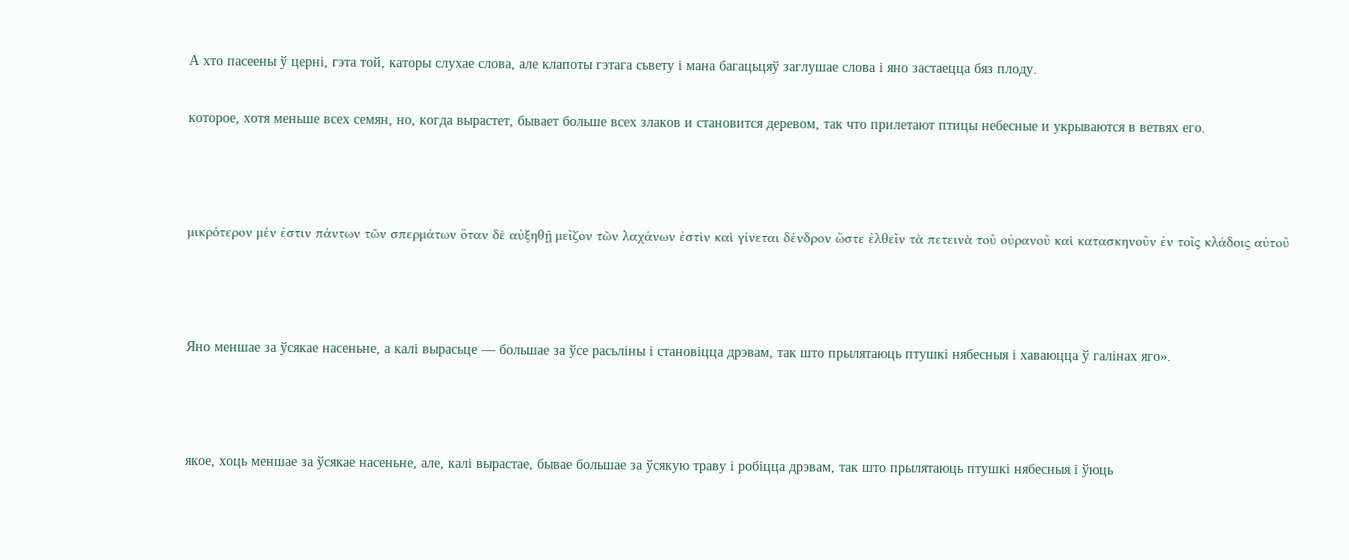А хто пасеены ў церні, гэта той, каторы слухае слова, але клапоты гэтага сьвету і мана багацьцяў заглушае слова і яно застаецца бяз плоду.

которое, хотя меньше всех семян, но, когда вырастет, бывает больше всех злаков и становится деревом, так что прилетают птицы небесные и укрываются в ветвях его.



μικρότερον μέν ἐστιν πάντων τῶν σπερμάτων ὅταν δὲ αὐξηθῇ μεῖζον τῶν λαχάνων ἐστὶν καὶ γίνεται δένδρον ὥστε ἐλθεῖν τὰ πετεινὰ τοῦ οὐρανοῦ καὶ κατασκηνοῦν ἐν τοῖς κλάδοις αὐτοῦ



Яно меншае за ўсякае насеньне, а калі вырасьце — большае за ўсе расьліны і становіцца дрэвам, так што прылятаюць птушкі нябесныя і хаваюцца ў галінах яго».



якое, хоць меншае за ўсякае насеньне, але, калі вырастае, бывае большае за ўсякую траву і робіцца дрэвам, так што прылятаюць птушкі нябесныя і ўюць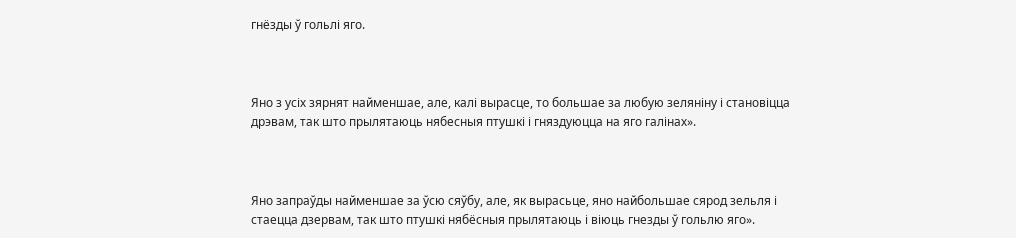гнёзды ў гольлі яго.



Яно з усіх зярнят найменшае, але, калі вырасце, то большае за любую зеляніну і становіцца дрэвам, так што прылятаюць нябесныя птушкі і гняздуюцца на яго галінах».



Яно запраўды найменшае за ўсю сяўбу, але, як вырасьце, яно найбольшае сярод зельля і стаецца дзервам, так што птушкі нябёсныя прылятаюць і віюць гнезды ў гольлю яго».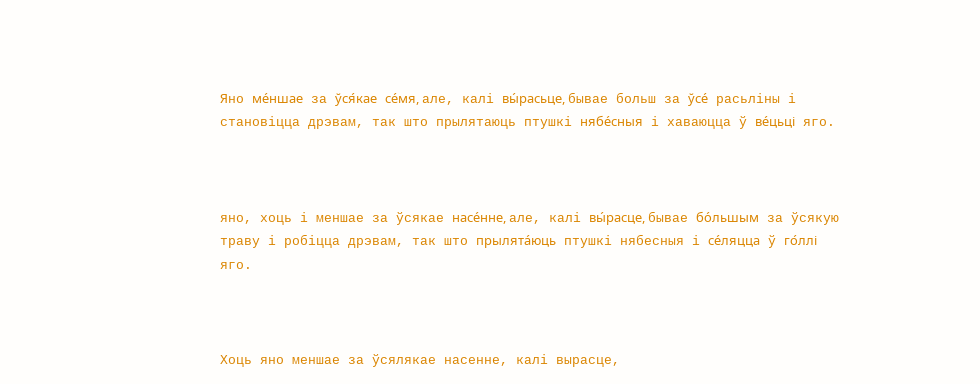Яно ме́ншае за ўся́кае се́мя, але, калі вы́расьце, бывае больш за ўсе́ расьліны і становіцца дрэвам, так што прылятаюць птушкі нябе́сныя і хаваюцца ў ве́цьці яго.



яно, хоць і меншае за ўсякае насе́нне, але, калі вы́расце, бывае бо́льшым за ўсякую траву і робіцца дрэвам, так што прылята́юць птушкі нябесныя і се́ляцца ў го́ллі яго.



Хоць яно меншае за ўсялякае насенне, калі вырасце,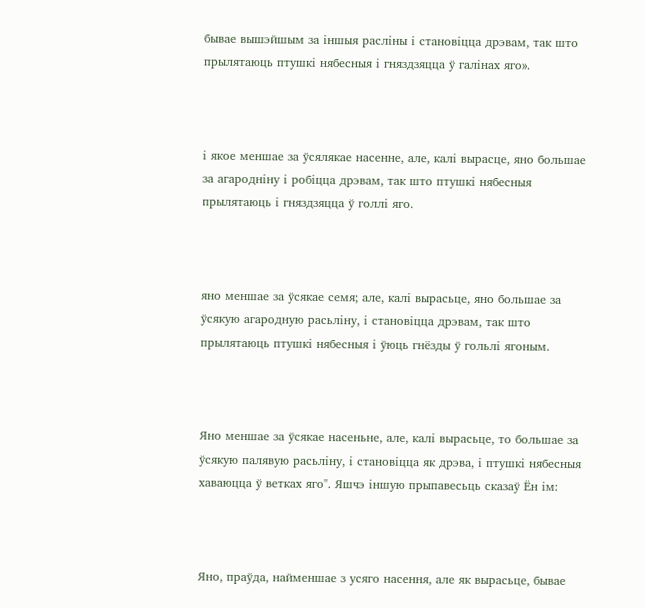бывае вышэйшым за іншыя расліны і становіцца дрэвам, так што прылятаюць птушкі нябесныя і гняздзяцца ў галінах яго».



і якое меншае за ўсялякае насенне, але, калі вырасце, яно большае за агародніну і робіцца дрэвам, так што птушкі нябесныя прылятаюць і гняздзяцца ў голлі яго.



яно меншае за ўсякае семя; але, калі вырасьце, яно большае за ўсякую агародную расьліну, і становіцца дрэвам, так што прылятаюць птушкі нябесныя і ўюць гнёзды ў гольлі ягоным.



Яно меншае за ўсякае насеньне, але, калі вырасьце, то большае за ўсякую палявую расьліну, і становіцца як дрэва, і птушкі нябесныя хаваюцца ў ветках яго". Яшчэ іншую прыпавесьць сказаў Ён ім:



Яно, праўда, найменшае з усяго насення, але як вырасьце, бывае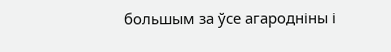большым за ўсе агародніны і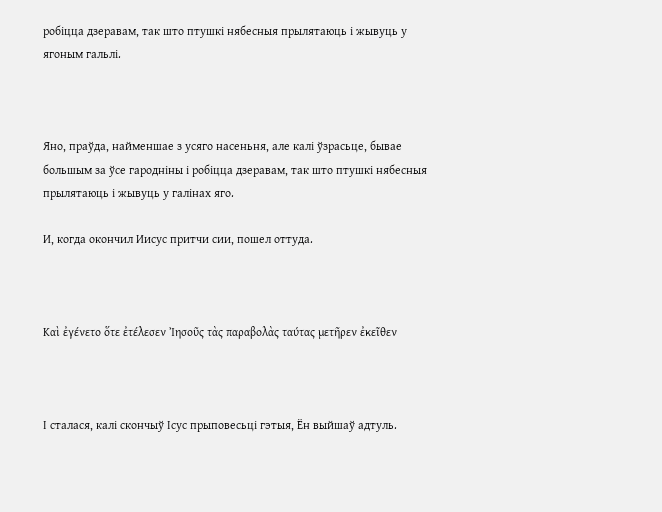робіцца дзеравам, так што птушкі нябесныя прылятаюць і жывуць у ягоным гальлі.



Яно, праўда, найменшае з усяго насеньня, але калі ўзрасьце, бывае большым за ўсе гародніны і робіцца дзеравам, так што птушкі нябесныя прылятаюць і жывуць у галінах яго.

И, когда окончил Иисус притчи сии, пошел оттуда.



Καὶ ἐγένετο ὅτε ἐτέλεσεν Ἰησοῦς τὰς παραβολὰς ταύτας μετῆρεν ἐκεῖθεν



І сталася, калі скончыў Ісус прыповесьці гэтыя, Ён выйшаў адтуль.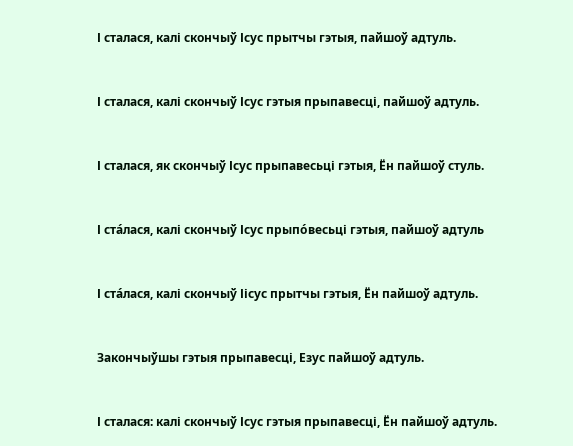І сталася, калі скончыў Ісус прытчы гэтыя, пайшоў адтуль.



І сталася, калі скончыў Ісус гэтыя прыпавесці, пайшоў адтуль.



І сталася, як скончыў Ісус прыпавесьці гэтыя, Ён пайшоў стуль.



І ста́лася, калі скончыў Ісус прыпо́весьці гэтыя, пайшоў адтуль



І ста́лася, калі скончыў Іісус прытчы гэтыя, Ён пайшоў адтуль.



Закончыўшы гэтыя прыпавесці, Езус пайшоў адтуль.



І сталася: калі скончыў Ісус гэтыя прыпавесці, Ён пайшоў адтуль.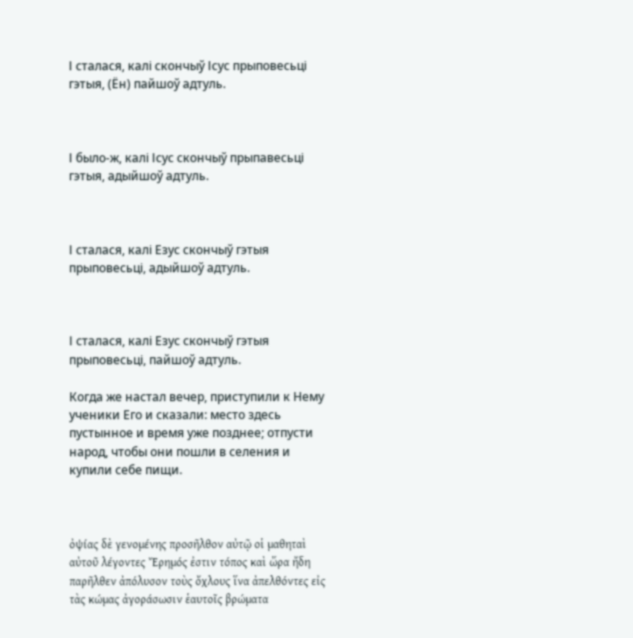І сталася, калі скончыў Ісус прыповесьці гэтыя, (Ён) пайшоў адтуль.



І было-ж, калі Ісус скончыў прыпавесьці гэтыя, адыйшоў адтуль.



І сталася, калі Езус скончыў гэтыя прыповесьці, адыйшоў адтуль.



І сталася, калі Езус скончыў гэтыя прыповесьці, пайшоў адтуль.

Когда же настал вечер, приступили к Нему ученики Его и сказали: место здесь пустынное и время уже позднее; отпусти народ, чтобы они пошли в селения и купили себе пищи.



ὀψίας δὲ γενομένης προσῆλθον αὐτῷ οἱ μαθηταὶ αὐτοῦ λέγοντες Ἔρημός ἐστιν τόπος καὶ ὥρα ἤδη παρῆλθεν ἀπόλυσον τοὺς ὄχλους ἵνα ἀπελθόντες εἰς τὰς κώμας ἀγοράσωσιν ἑαυτοῖς βρώματα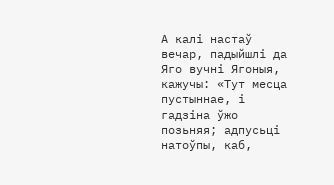А калі настаў вечар, падыйшлі да Яго вучні Ягоныя, кажучы: «Тут месца пустыннае, і гадзіна ўжо позьняя; адпусьці натоўпы, каб,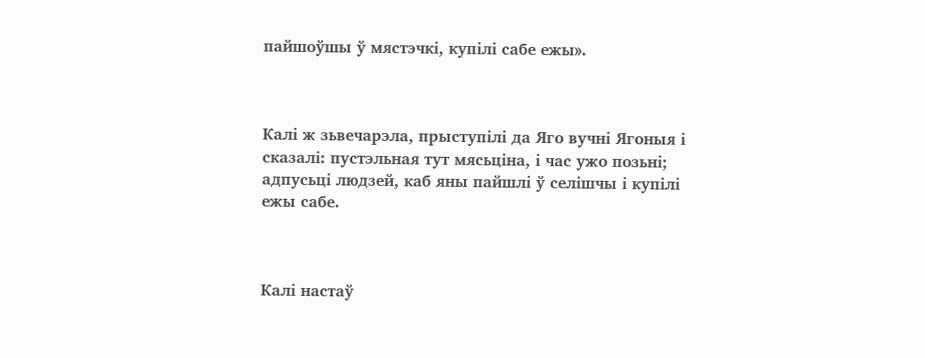пайшоўшы ў мястэчкі, купілі сабе ежы».



Калі ж зьвечарэла, прыступілі да Яго вучні Ягоныя і сказалі: пустэльная тут мясьціна, і час ужо позьні; адпусьці людзей, каб яны пайшлі ў селішчы і купілі ежы сабе.



Калі настаў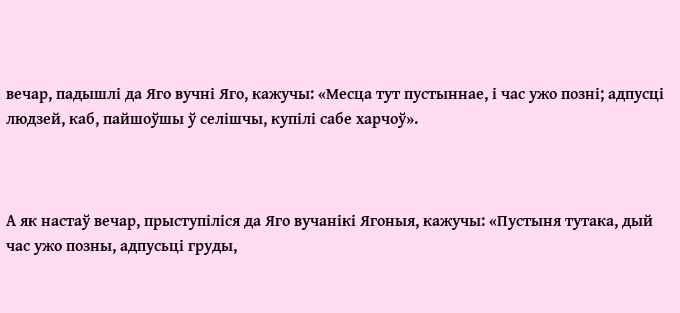вечар, падышлі да Яго вучні Яго, кажучы: «Месца тут пустыннае, і час ужо позні; адпусці людзей, каб, пайшоўшы ў селішчы, купілі сабе харчоў».



А як настаў вечар, прыступіліся да Яго вучанікі Ягоныя, кажучы: «Пустыня тутака, дый час ужо позны, адпусьці груды,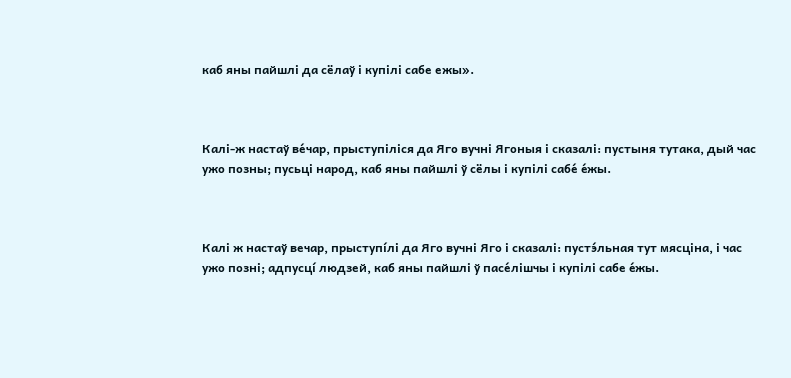каб яны пайшлі да сёлаў і купілі сабе ежы».



Калі-ж настаў ве́чар, прыступіліся да Яго вучні Ягоныя і сказалі: пустыня тутака, дый час ужо позны; пусьці народ, каб яны пайшлі ў сёлы і купілі сабе́ е́жы.



Калі ж настаў вечар, прыступíлі да Яго вучні Яго і сказалі: пустэ́льная тут мясціна, і час ужо позні; адпусцí людзей, каб яны пайшлі ў пасе́лішчы і купілі сабе е́жы.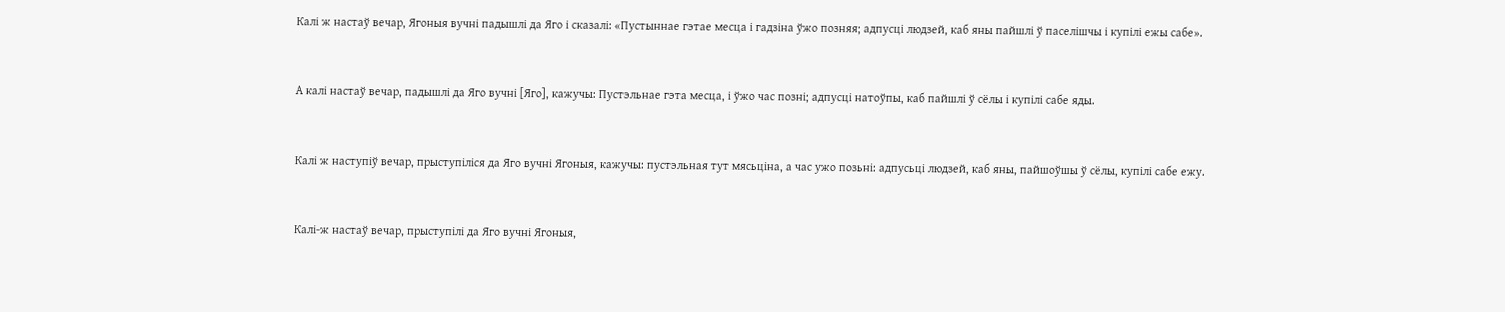Калі ж настаў вечар, Ягоныя вучні падышлі да Яго і сказалі: «Пустыннае гэтае месца і гадзіна ўжо позняя; адпусці людзей, каб яны пайшлі ў паселішчы і купілі ежы сабе».



А калі настаў вечар, падышлі да Яго вучні [Яго], кажучы: Пустэльнае гэта месца, і ўжо час позні; адпусці натоўпы, каб пайшлі ў сёлы і купілі сабе яды.



Калі ж наступіў вечар, прыступіліся да Яго вучні Ягоныя, кажучы: пустэльная тут мясьціна, а час ужо позьні: адпусьці людзей, каб яны, пайшоўшы ў сёлы, купілі сабе ежу.



Калі-ж настаў вечар, прыступілі да Яго вучні Ягоныя,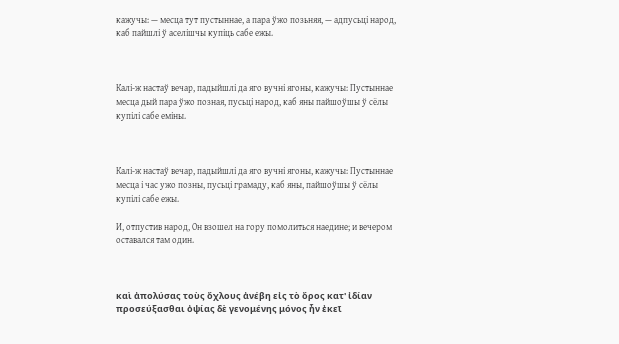кажучы: — месца тут пустыннае, а пара ўжо позьняя, — адпусьці народ, каб пайшлі ў аселішчы купіць сабе ежы.



Калі-ж настаў вечар, падыйшлі да яго вучні ягоны, кажучы: Пустыннае месца дый пара ўжо позная, пусьці народ, каб яны пайшоўшы ў сёлы купілі сабе еміны.



Калі-ж настаў вечар, падыйшлі да яго вучні ягоны, кажучы: Пустыннае месца і час ужо позны, пусьці грамаду, каб яны, пайшоўшы ў сёлы купілі сабе ежы.

И, отпустив народ, Он взошел на гору помолиться наедине; и вечером оставался там один.



καὶ ἀπολύσας τοὺς ὄχλους ἀνέβη εἰς τὸ ὄρος κατ' ἰδίαν προσεύξασθαι ὀψίας δὲ γενομένης μόνος ἦν ἐκεῖ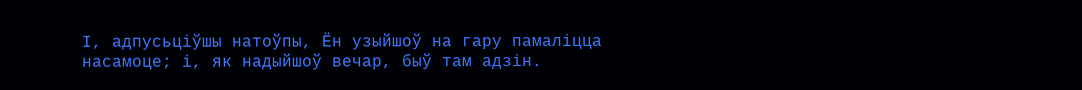І, адпусьціўшы натоўпы, Ён узыйшоў на гару памаліцца насамоце; і, як надыйшоў вечар, быў там адзін.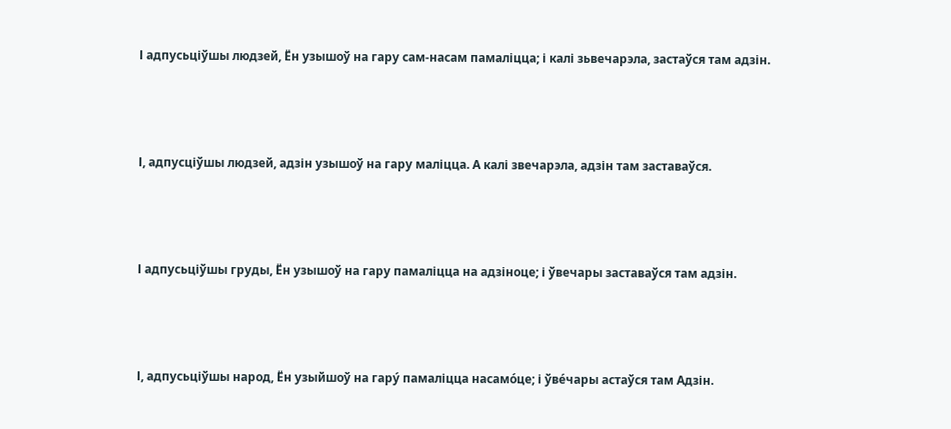І адпусьціўшы людзей, Ён узышоў на гару сам-насам памаліцца; і калі зьвечарэла, застаўся там адзін.



І, адпусціўшы людзей, адзін узышоў на гару маліцца. А калі звечарэла, адзін там заставаўся.



І адпусьціўшы груды, Ён узышоў на гару памаліцца на адзіноце; і ўвечары заставаўся там адзін.



І, адпусьціўшы народ, Ён узыйшоў на гару́ памаліцца насамо́це; і ўве́чары астаўся там Адзін.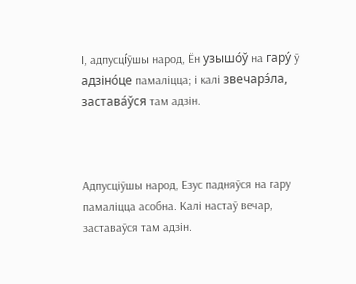І, адпусцíўшы народ, Ён узышо́ў на гару́ ў адзіно́це памаліцца; і калі звечарэ́ла, застава́ўся там адзін.



Адпусціўшы народ, Езус падняўся на гару памаліцца асобна. Калі настаў вечар, заставаўся там адзін.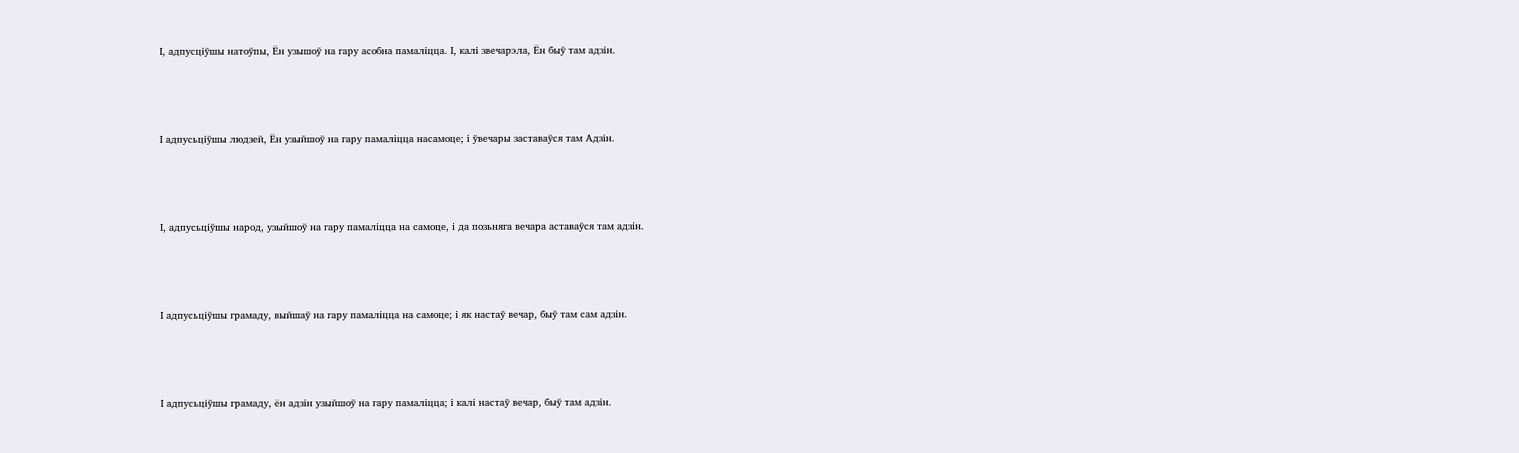І, адпусціўшы натоўпы, Ён узышоў на гару асобна памаліцца. І, калі звечарэла, Ён быў там адзін.



І адпусьціўшы людзей, Ён узыйшоў на гару памаліцца насамоце; і ўвечары заставаўся там Адзін.



І, адпусьціўшы народ, узыйшоў на гару памаліцца на самоце, і да позьняга вечара аставаўся там адзін.



І адпусьціўшы грамаду, выйшаў на гару памаліцца на самоце; і як настаў вечар, быў там сам адзін.



І адпусьціўшы грамаду, ён адзін узыйшоў на гару памаліцца; і калі настаў вечар, быў там адзін.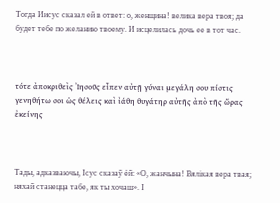Тогда Иисус сказал ей в ответ: о, женщина! велика вера твоя; да будет тебе по желанию твоему. И исцелилась дочь ее в тот час.



τότε ἀποκριθεὶς Ἰησοῦς εἶπεν αὐτῇ γύναι μεγάλη σου πίστις γενηθήτω σοι ὡς θέλεις καὶ ἰάθη θυγάτηρ αὐτῆς ἀπὸ τῆς ὥρας ἐκείνης



Тады, адказваючы, Ісус сказаў ёй: «О, жанчына! Вялікая вера твая; няхай станецца табе, як ты хочаш». І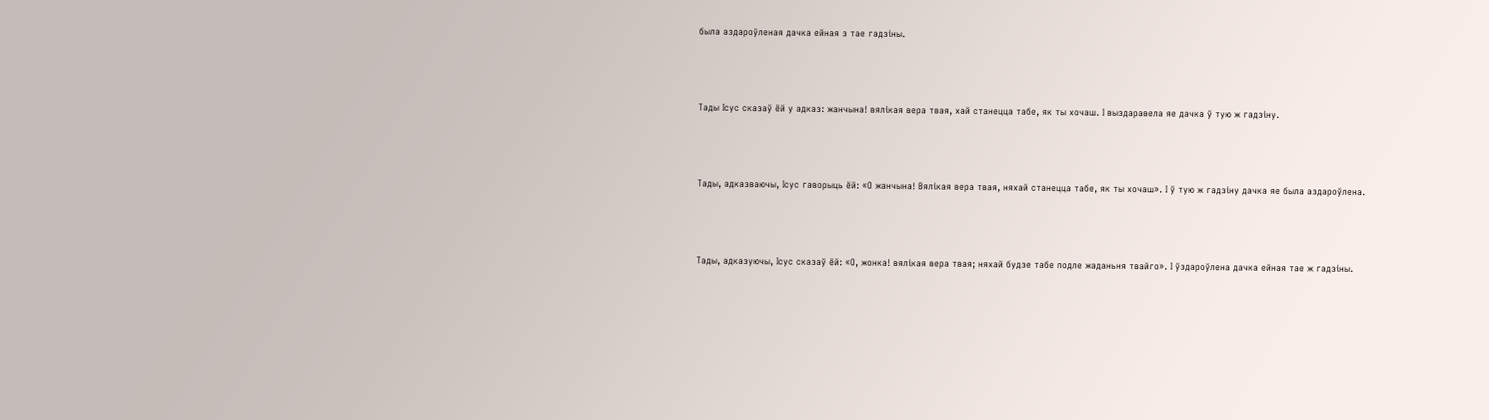была аздароўленая дачка ейная з тае гадзіны.



Тады Ісус сказаў ёй у адказ: жанчына! вялікая вера твая, хай станецца табе, як ты хочаш. І выздаравела яе дачка ў тую ж гадзіну.



Тады, адказваючы, Ісус гаворыць ёй: «О жанчына! Вялікая вера твая, няхай станецца табе, як ты хочаш». І ў тую ж гадзіну дачка яе была аздароўлена.



Тады, адказуючы, Ісус сказаў ёй: «О, жонка! вялікая вера твая; няхай будзе табе подле жаданьня твайго». І ўздароўлена дачка ейная тае ж гадзіны.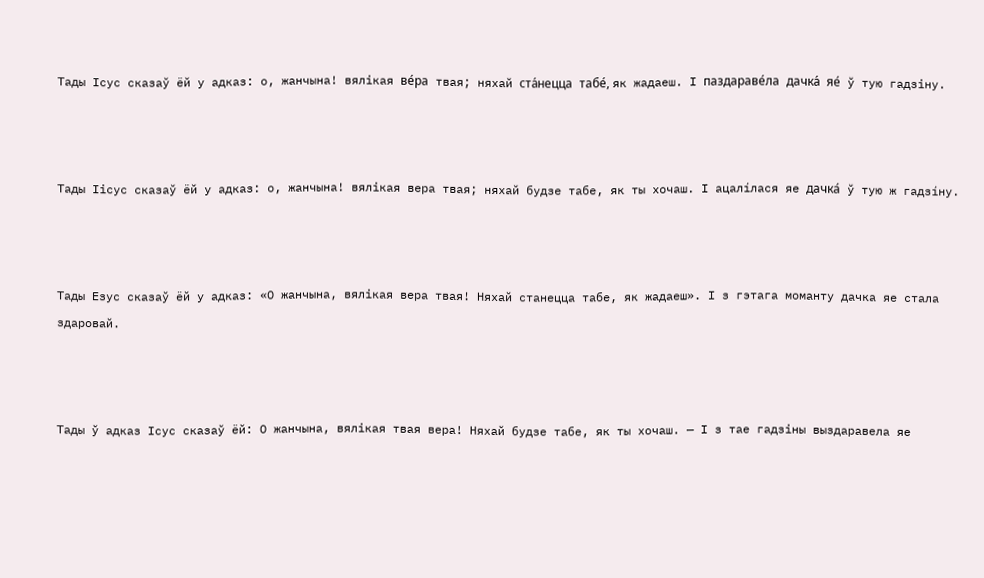Тады Ісус сказаў ёй у адказ: о, жанчына! вялікая ве́ра твая; няхай ста́нецца табе́, як жадаеш. І паздараве́ла дачка́ яе́ ў тую гадзіну.



Тады Іісус сказаў ёй у адказ: о, жанчына! вялікая вера твая; няхай будзе табе, як ты хочаш. І ацалíлася яе дачка́ ў тую ж гадзíну.



Тады Езус сказаў ёй у адказ: «О жанчына, вялікая вера твая! Няхай станецца табе, як жадаеш». І з гэтага моманту дачка яе стала здаровай.



Тады ў адказ Ісус сказаў ёй: О жанчына, вялікая твая вера! Няхай будзе табе, як ты хочаш. — І з тае гадзіны выздаравела яе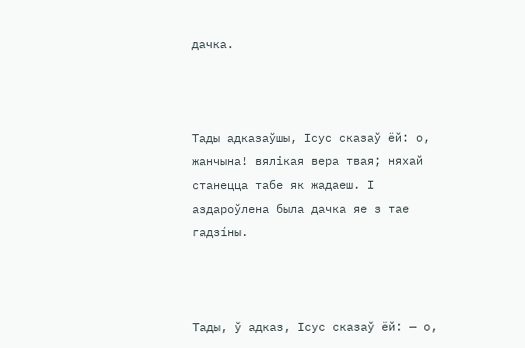дачка.



Тады адказаўшы, Ісус сказаў ёй: о, жанчына! вялікая вера твая; няхай станецца табе як жадаеш. І аздароўлена была дачка яе з тае гадзíны.



Тады, ў адказ, Ісус сказаў ёй: — о,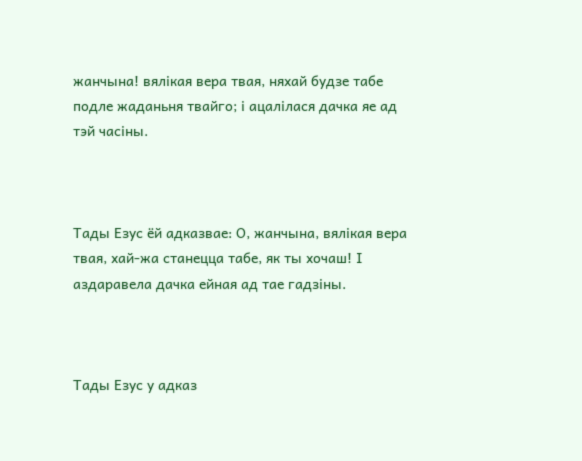жанчына! вялікая вера твая, няхай будзе табе подле жаданьня твайго; і ацалілася дачка яе ад тэй часіны.



Тады Езус ёй адказвае: О, жанчына, вялікая вера твая, хай-жа станецца табе, як ты хочаш! І аздаравела дачка ейная ад тае гадзіны.



Тады Езус у адказ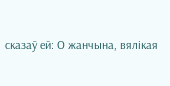сказаў ей: О жанчына, вялікая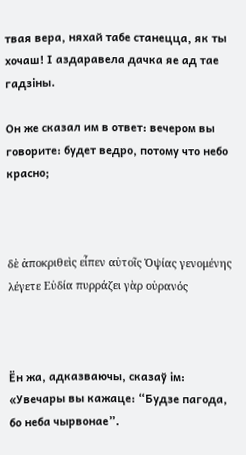твая вера, няхай табе станецца, як ты хочаш! І аздаравела дачка яе ад тае гадзіны.

Он же сказал им в ответ: вечером вы говорите: будет ведро, потому что небо красно;



δὲ ἀποκριθεὶς εἶπεν αὐτοῖς Ὀψίας γενομένης λέγετε Εὐδία πυρράζει γὰρ οὐρανός



Ён жа, адказваючы, сказаў ім: «Увечары вы кажаце: “Будзе пагода, бо неба чырвонае”.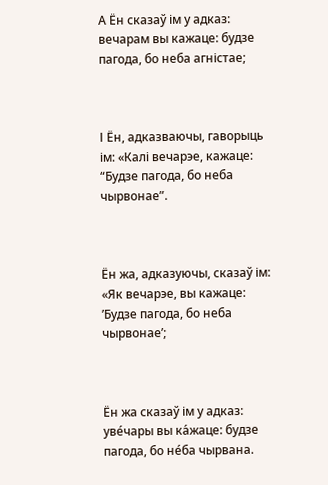А Ён сказаў ім у адказ: вечарам вы кажаце: будзе пагода, бо неба агністае;



І Ён, адказваючы, гаворыць ім: «Калі вечарэе, кажаце: “Будзе пагода, бо неба чырвонае”.



Ён жа, адказуючы, сказаў ім: «Як вечарэе, вы кажаце: ’Будзе пагода, бо неба чырвонае’;



Ён жа сказаў ім у адказ: уве́чары вы ка́жаце: будзе пагода, бо не́ба чырвана.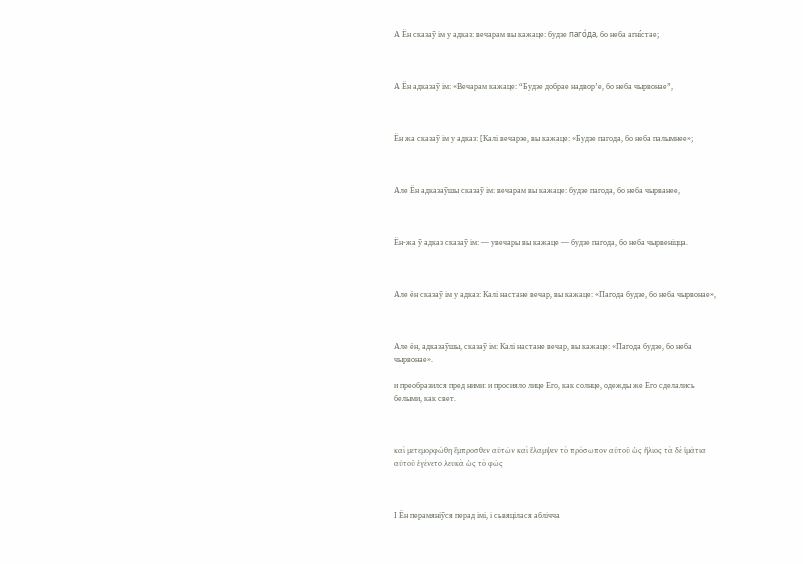А Ён сказаў ім у адказ: вечарам вы кажаце: будзе паго́да, бо неба агнíстае;



А Ён адказаў ім: «Вечарам кажаце: “Будзе добрае надвор’е, бо неба чырвонае”,



Ён жа сказаў ім у адказ: [Калі вечарэе, вы кажаце: «Будзе пагода, бо неба палымнее»;



Але Ён адказаўшы сказаў ім: вечарам вы кажаце: будзе пагода, бо неба чырванее,



Ён-жа ў адказ сказаў ім: — увечары вы кажаце — будзе пагода, бо неба чырвеніцца.



Але ён сказаў ім у адказ: Калі настане вечар, вы кажаце: «Пагода будзе, бо неба чырвонае»,



Але ён, адказаўшы, сказаў ім: Калі настане вечар, вы кажаце: «Пагода будзе, бо неба чырвонае».

и преобразился пред ними: и просияло лице Его, как солнце, одежды же Его сделались белыми, как свет.



καὶ μετεμορφώθη ἔμπροσθεν αὐτῶν καὶ ἔλαμψεν τὸ πρόσωπον αὐτοῦ ὡς ἥλιος τὰ δὲ ἱμάτια αὐτοῦ ἐγένετο λευκὰ ὡς τὸ φῶς



І Ён перамяніўся перад імі, і сьвяцілася аблічча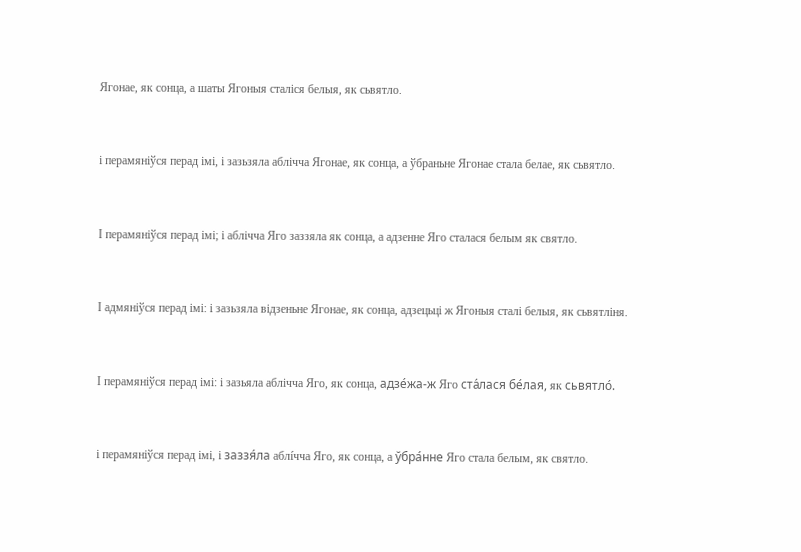Ягонае, як сонца, а шаты Ягоныя сталіся белыя, як сьвятло.



і перамяніўся перад імі, і зазьзяла аблічча Ягонае, як сонца, а ўбраньне Ягонае стала белае, як сьвятло.



І перамяніўся перад імі; і аблічча Яго заззяла як сонца, а адзенне Яго сталася белым як святло.



І адмяніўся перад імі: і зазьзяла відзеньне Ягонае, як сонца, адзецьці ж Ягоныя сталі белыя, як сьвятліня.



І перамяніўся перад імі: і зазьяла аблічча Яго, як сонца, адзе́жа-ж Яго ста́лася бе́лая, як сьвятло́.



і перамяніўся перад імі, і заззя́ла аблíчча Яго, як сонца, а ўбра́нне Яго стала белым, як святло.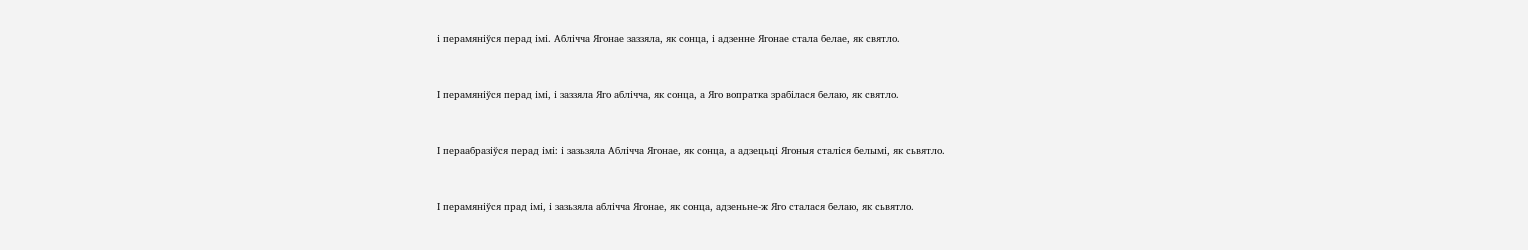і перамяніўся перад імі. Аблічча Ягонае заззяла, як сонца, і адзенне Ягонае стала белае, як святло.



І перамяніўся перад імі, і заззяла Яго аблічча, як сонца, а Яго вопратка зрабілася белаю, як святло.



І пераабразіўся перад імі: і зазьзяла Аблічча Ягонае, як сонца, а адзецьці Ягоныя сталіся белымі, як сьвятло.



І перамяніўся прад імі, і зазьзяла аблічча Ягонае, як сонца, адзеньне-ж Яго сталася белаю, як сьвятло.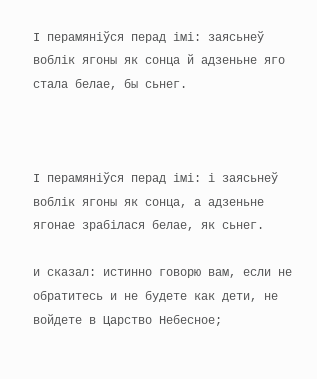І перамяніўся перад імі: заясьнеў воблік ягоны як сонца й адзеньне яго стала белае, бы сьнег.



І перамяніўся перад імі: і заясьнеў воблік ягоны як сонца, а адзеньне ягонае зрабілася белае, як сьнег.

и сказал: истинно говорю вам, если не обратитесь и не будете как дети, не войдете в Царство Небесное;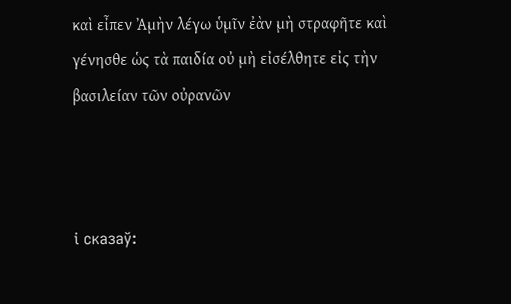καὶ εἶπεν Ἀμὴν λέγω ὑμῖν ἐὰν μὴ στραφῆτε καὶ γένησθε ὡς τὰ παιδία οὐ μὴ εἰσέλθητε εἰς τὴν βασιλείαν τῶν οὐρανῶν



і сказаў: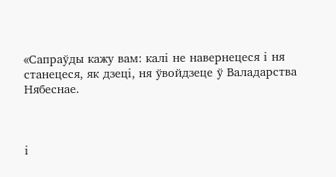«Сапраўды кажу вам: калі не навернецеся і ня станецеся, як дзеці, ня ўвойдзеце ў Валадарства Нябеснае.



і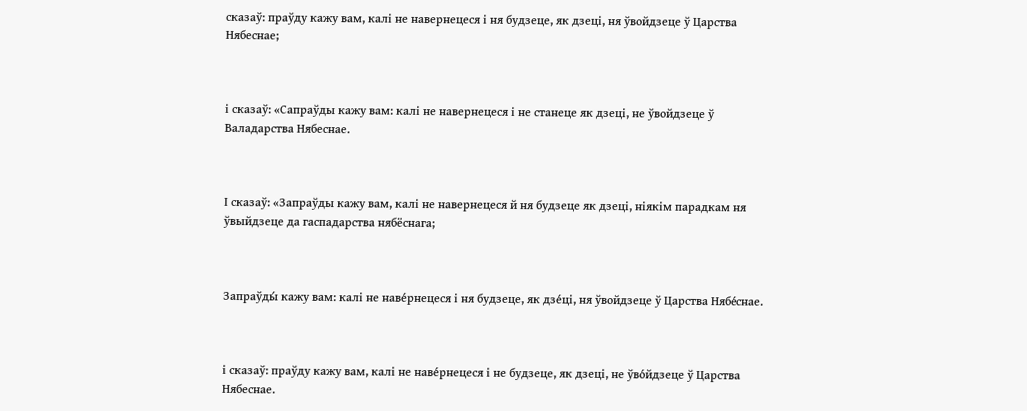сказаў: праўду кажу вам, калі не навернецеся і ня будзеце, як дзеці, ня ўвойдзеце ў Царства Нябеснае;



і сказаў: «Сапраўды кажу вам: калі не навернецеся і не станеце як дзеці, не ўвойдзеце ў Валадарства Нябеснае.



І сказаў: «Запраўды кажу вам, калі не навернецеся й ня будзеце як дзеці, ніякім парадкам ня ўвыйдзеце да гаспадарства нябёснага;



Запраўды́ кажу вам: калі не наве́рнецеся і ня будзеце, як дзе́ці, ня ўвойдзеце ў Царства Нябе́снае.



і сказаў: праўду кажу вам, калі не наве́рнецеся і не будзеце, як дзеці, не ўво́йдзеце ў Царства Нябеснае.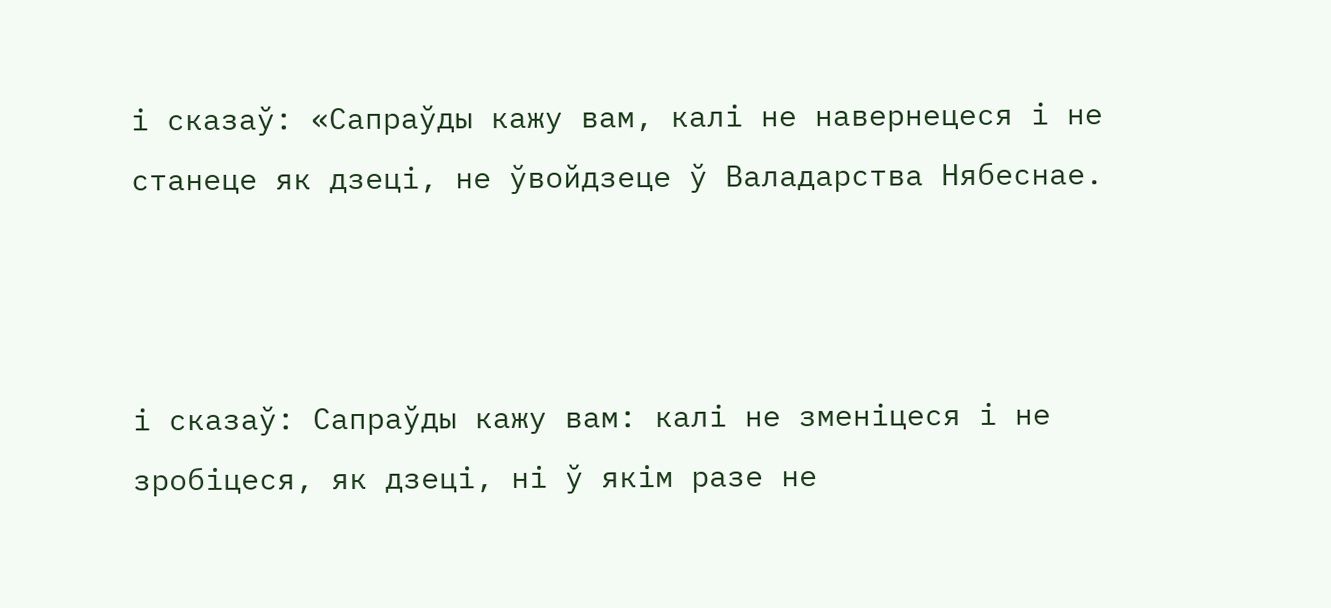і сказаў: «Сапраўды кажу вам, калі не навернецеся і не станеце як дзеці, не ўвойдзеце ў Валадарства Нябеснае.



і сказаў: Сапраўды кажу вам: калі не зменіцеся і не зробіцеся, як дзеці, ні ў якім разе не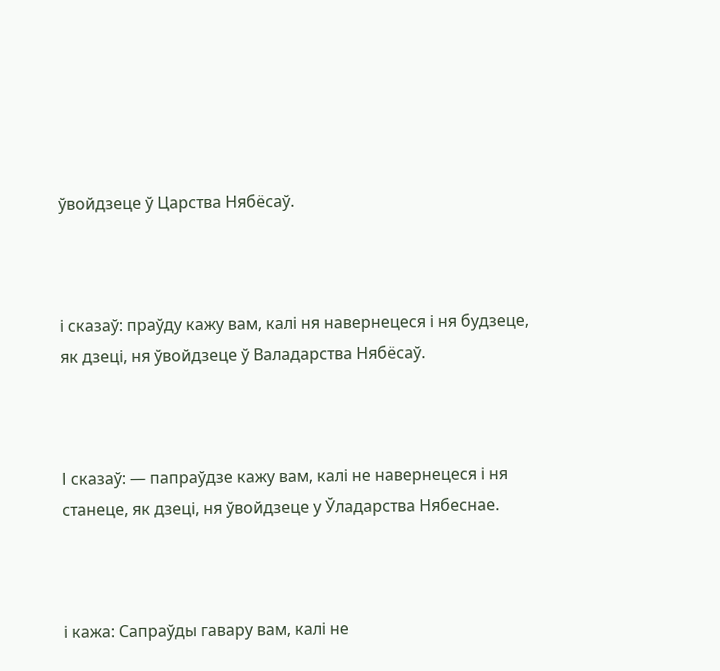ўвойдзеце ў Царства Нябёсаў.



і сказаў: праўду кажу вам, калі ня навернецеся і ня будзеце, як дзеці, ня ўвойдзеце ў Валадарства Нябёсаў.



І сказаў: — папраўдзе кажу вам, калі не навернецеся і ня станеце, як дзеці, ня ўвойдзеце у Ўладарства Нябеснае.



і кажа: Сапраўды гавару вам, калі не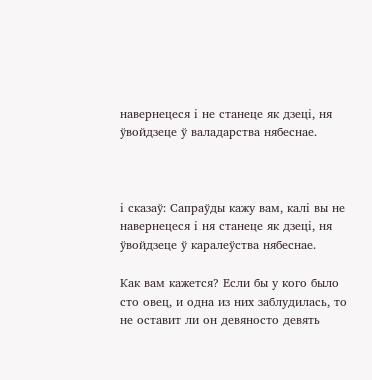навернецеся і не станеце як дзеці, ня ўвойдзеце ў валадарства нябеснае.



і сказаў: Сапраўды кажу вам, калі вы не навернецеся і ня станеце як дзеці, ня ўвойдзеце ў каралеўства нябеснае.

Как вам кажется? Если бы у кого было сто овец, и одна из них заблудилась, то не оставит ли он девяносто девять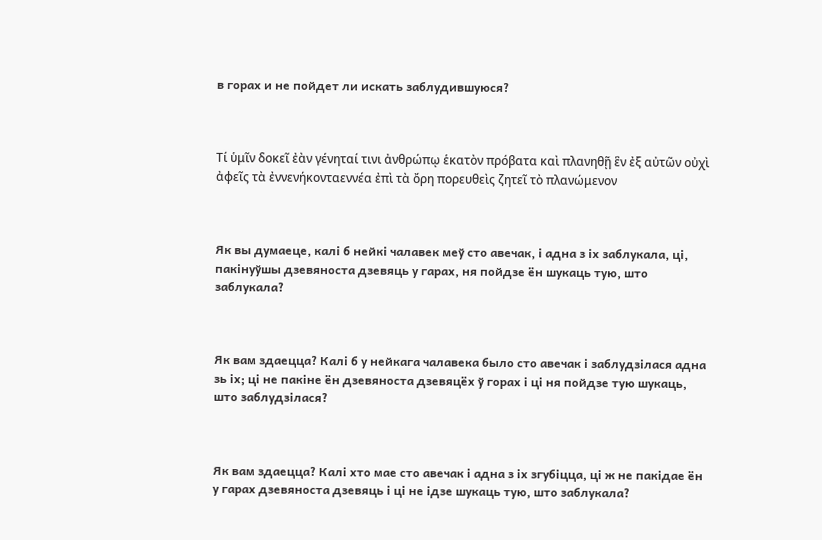в горах и не пойдет ли искать заблудившуюся?



Τί ὑμῖν δοκεῖ ἐὰν γένηταί τινι ἀνθρώπῳ ἑκατὸν πρόβατα καὶ πλανηθῇ ἓν ἐξ αὐτῶν οὐχὶ ἀφεῖς τὰ ἐννενήκονταεννέα ἐπὶ τὰ ὄρη πορευθεὶς ζητεῖ τὸ πλανώμενον



Як вы думаеце, калі б нейкі чалавек меў сто авечак, і адна з іх заблукала, ці, пакінуўшы дзевяноста дзевяць у гарах, ня пойдзе ён шукаць тую, што заблукала?



Як вам здаецца? Калі б у нейкага чалавека было сто авечак і заблудзілася адна зь іх; ці не пакіне ён дзевяноста дзевяцёх ў горах і ці ня пойдзе тую шукаць, што заблудзілася?



Як вам здаецца? Калі хто мае сто авечак і адна з іх згубіцца, ці ж не пакідае ён у гарах дзевяноста дзевяць і ці не ідзе шукаць тую, што заблукала?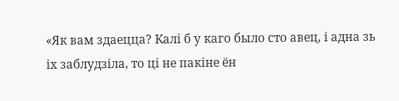«Як вам здаецца? Калі б у каго было сто авец, і адна зь іх заблудзіла, то ці не пакіне ён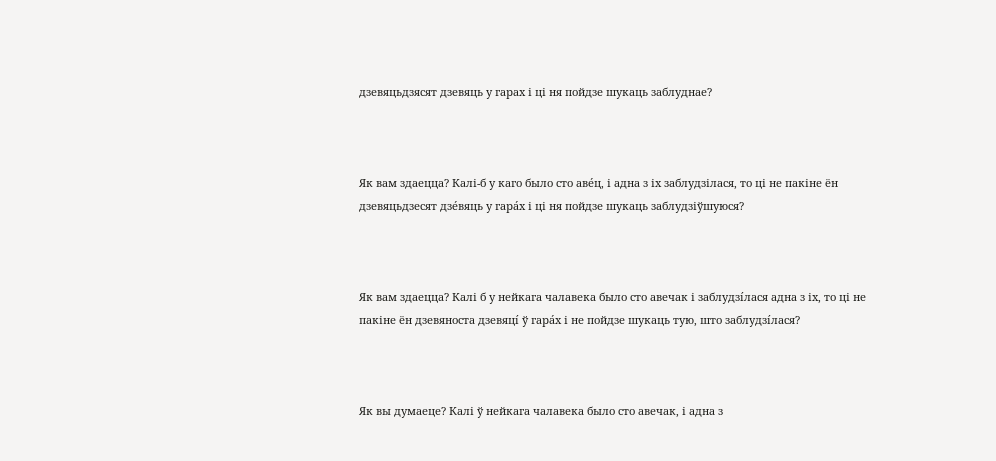дзевяцьдзясят дзевяць у гарах і ці ня пойдзе шукаць заблуднае?



Як вам здаецца? Калі-б у каго было сто аве́ц, і адна з іх заблудзілася, то ці не пакіне ён дзевяцьдзесят дзе́вяць у гара́х і ці ня пойдзе шукаць заблудзіўшуюся?



Як вам здаецца? Калі б у нейкага чалавека было сто авечак і заблудзíлася адна з іх, то ці не пакіне ён дзевяноста дзевяцí ў гара́х і не пойдзе шукаць тую, што заблудзíлася?



Як вы думаеце? Калі ў нейкага чалавека было сто авечак, і адна з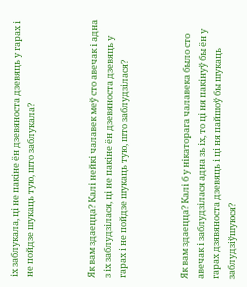іх заблукала, ці не пакіне ён дзевяноста дзевяць у гарах і не пойдзе шукаць тую, што заблукала?



Як вам здаецца? Калі нейкі чалавек меў сто авечак і адна з іх заблудзілася, ці не пакіне ён дзевяноста дзевяць у гарах і не пойдзе шукаць тую, што заблудзілася?



Як вам здаецца? Калі б у нікаторага чалавека было сто авечак і заблудзілася адна зь іх, то ці ня пакінуў бы ён у гарах дзявяноста дзевяць і ці ня пайшоў бы шукаць заблудзіўшуюся?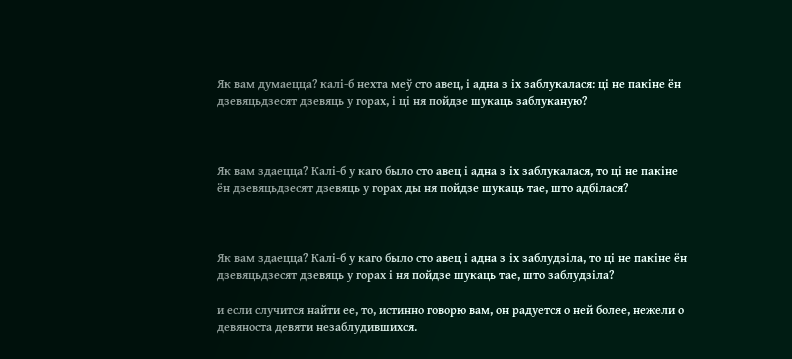Як вам думаецца? калі-б нехта меў сто авец, і адна з іх заблукалася: ці не пакіне ён дзевяцьдзесят дзевяць у горах, і ці ня пойдзе шукаць заблуканую?



Як вам здаецца? Калі-б у каго было сто авец і адна з іх заблукалася, то ці не пакіне ён дзевяцьдзесят дзевяць у горах ды ня пойдзе шукаць тае, што адбілася?



Як вам здаецца? Калі-б у каго было сто авец і адна з іх заблудзіла, то ці не пакіне ён дзевяцьдзесят дзевяць у горах і ня пойдзе шукаць тае, што заблудзіла?

и если случится найти ее, то, истинно говорю вам, он радуется о ней более, нежели о девяноста девяти незаблудившихся.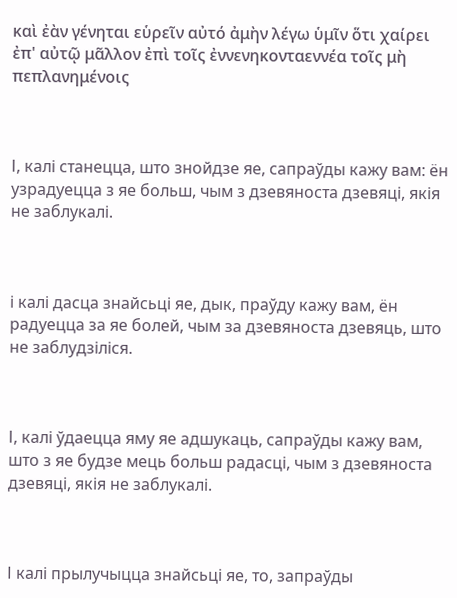καὶ ἐὰν γένηται εὑρεῖν αὐτό ἀμὴν λέγω ὑμῖν ὅτι χαίρει ἐπ' αὐτῷ μᾶλλον ἐπὶ τοῖς ἐννενηκονταεννέα τοῖς μὴ πεπλανημένοις



І, калі станецца, што знойдзе яе, сапраўды кажу вам: ён узрадуецца з яе больш, чым з дзевяноста дзевяці, якія не заблукалі.



і калі дасца знайсьці яе, дык, праўду кажу вам, ён радуецца за яе болей, чым за дзевяноста дзевяць, што не заблудзіліся.



І, калі ўдаецца яму яе адшукаць, сапраўды кажу вам, што з яе будзе мець больш радасці, чым з дзевяноста дзевяці, якія не заблукалі.



І калі прылучыцца знайсьці яе, то, запраўды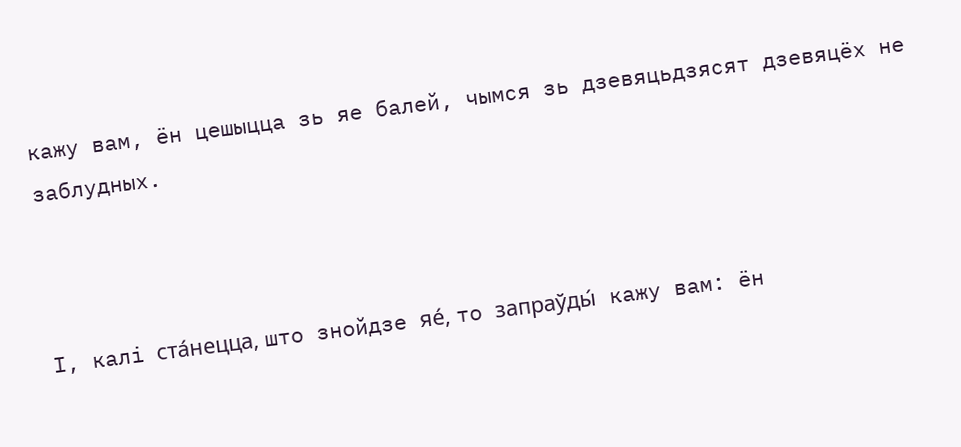кажу вам, ён цешыцца зь яе балей, чымся зь дзевяцьдзясят дзевяцёх не заблудных.



І, калі ста́нецца, што знойдзе яе́, то запраўды́ кажу вам: ён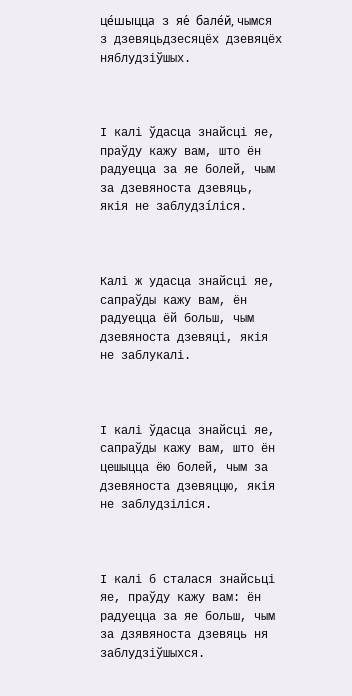це́шыцца з яе́ бале́й, чымся з дзевяцьдзесяцёх дзевяцёх няблудзіўшых.



І калі ўдасца знайсці яе, праўду кажу вам, што ён радуецца за яе болей, чым за дзевяноста дзевяць, якія не заблудзíліся.



Калі ж удасца знайсці яе, сапраўды кажу вам, ён радуецца ёй больш, чым дзевяноста дзевяці, якія не заблукалі.



І калі ўдасца знайсці яе, сапраўды кажу вам, што ён цешыцца ёю болей, чым за дзевяноста дзевяццю, якія не заблудзіліся.



І калі б сталася знайсьці яе, праўду кажу вам: ён радуецца за яе больш, чым за дзявяноста дзевяць ня заблудзіўшыхся.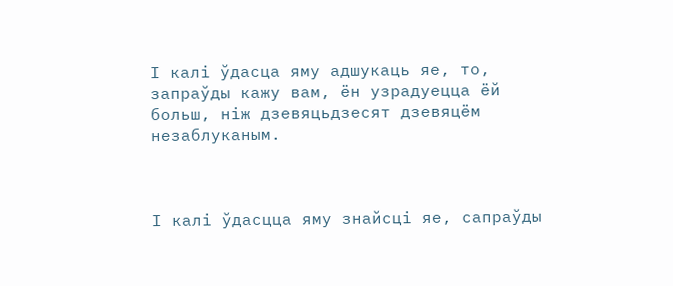І калі ўдасца яму адшукаць яе, то, запраўды кажу вам, ён узрадуецца ёй больш, ніж дзевяцьдзесят дзевяцём незаблуканым.



І калі ўдасцца яму знайсці яе, сапраўды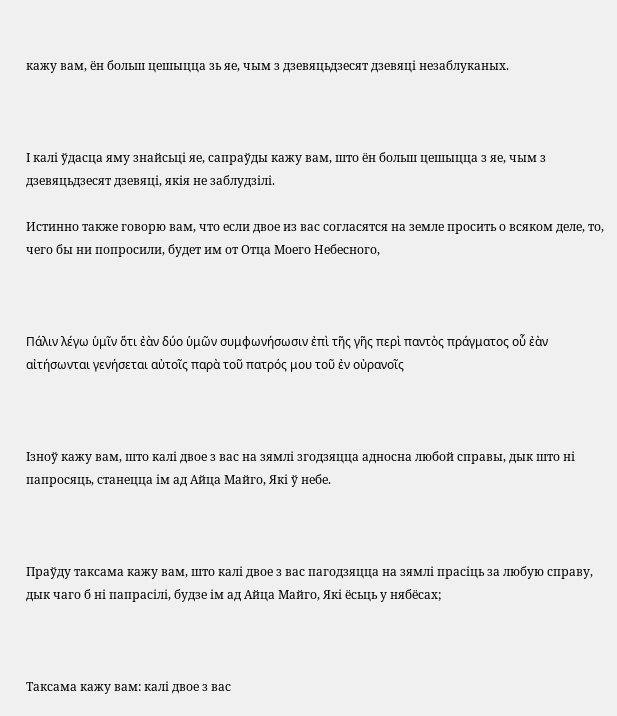кажу вам, ён больш цешыцца зь яе, чым з дзевяцьдзесят дзевяці незаблуканых.



І калі ўдасца яму знайсьці яе, сапраўды кажу вам, што ён больш цешыцца з яе, чым з дзевяцьдзесят дзевяці, якія не заблудзілі.

Истинно также говорю вам, что если двое из вас согласятся на земле просить о всяком деле, то, чего бы ни попросили, будет им от Отца Моего Небесного,



Πάλιν λέγω ὑμῖν ὅτι ἐὰν δύο ὑμῶν συμφωνήσωσιν ἐπὶ τῆς γῆς περὶ παντὸς πράγματος οὗ ἐὰν αἰτήσωνται γενήσεται αὐτοῖς παρὰ τοῦ πατρός μου τοῦ ἐν οὐρανοῖς



Ізноў кажу вам, што калі двое з вас на зямлі згодзяцца адносна любой справы, дык што ні папросяць, станецца ім ад Айца Майго, Які ў небе.



Праўду таксама кажу вам, што калі двое з вас пагодзяцца на зямлі прасіць за любую справу, дык чаго б ні папрасілі, будзе ім ад Айца Майго, Які ёсьць у нябёсах;



Таксама кажу вам: калі двое з вас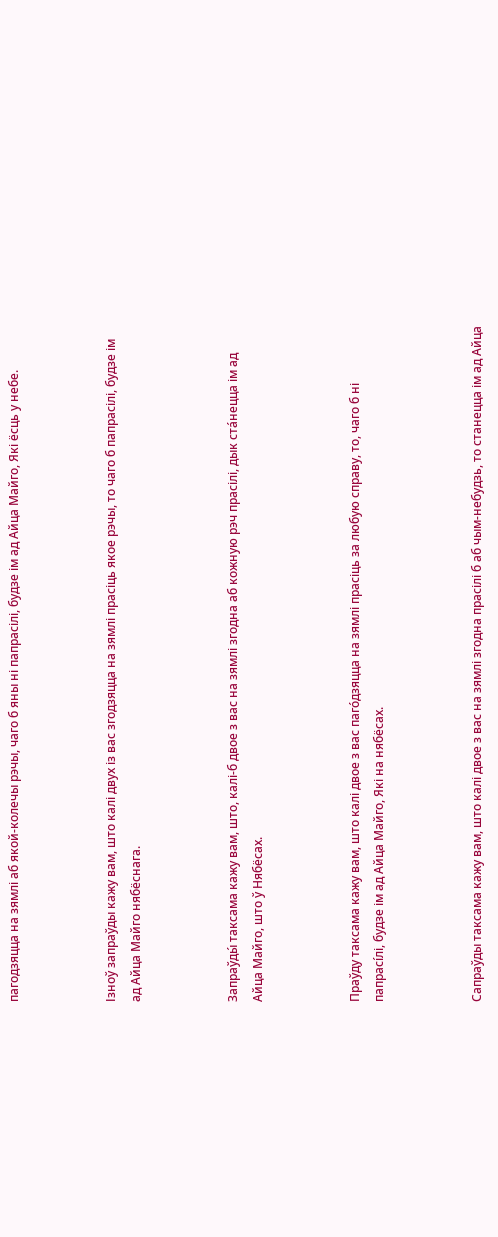пагодзяцца на зямлі аб якой-колечы рэчы, чаго б яны ні папрасілі, будзе ім ад Айца Майго, Які ёсць у небе.



Ізноў запраўды кажу вам, што калі двух із вас згодзяцца на зямлі прасіць якое рэчы, то чаго б папрасілі, будзе ім ад Айца Майго нябёснага.



Запраўды́ таксама кажу вам, што, калі-б двое з вас на зямлі згодна аб кожную рэч прасілі, дык ста́нецца ім ад Айца Майго, што ў Нябёсах.



Праўду таксама кажу вам, што калі двое з вас паго́дзяцца на зямлі прасіць за любую справу, то, чаго б ні папрасíлі, будзе ім ад Айца Майго, Які на нябёсах.



Сапраўды таксама кажу вам, што калі двое з вас на зямлі згодна прасілі б аб чым-небудзь, то станецца ім ад Айца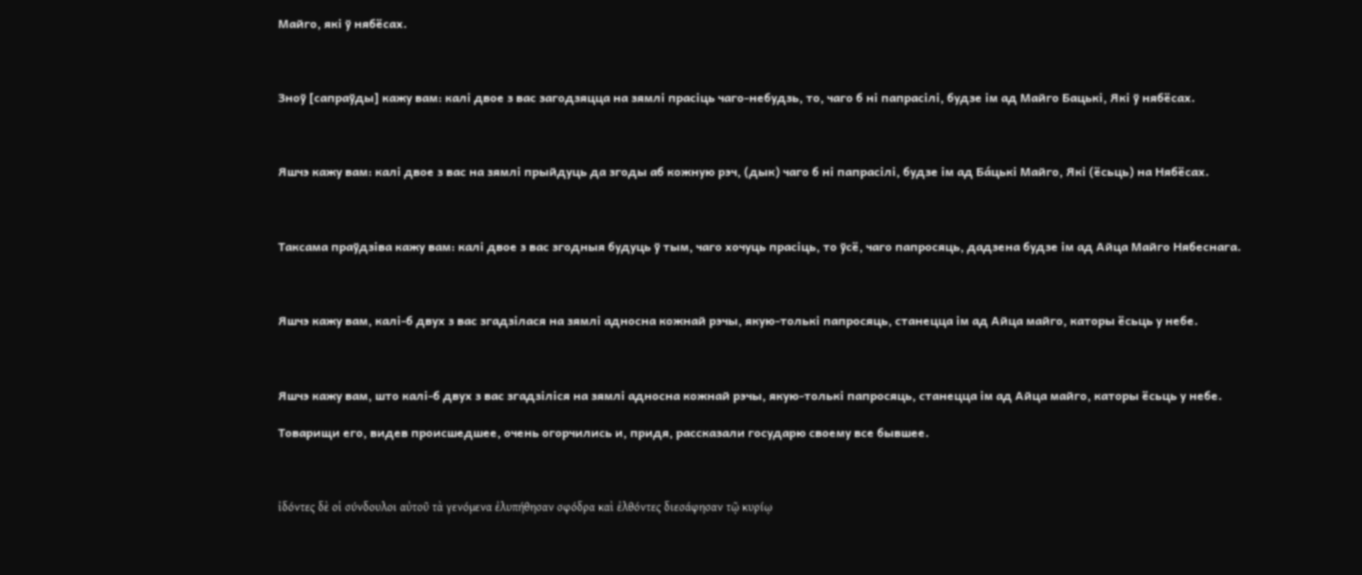Майго, які ў нябёсах.



Зноў [сапраўды] кажу вам: калі двое з вас загодзяцца на зямлі прасіць чаго-небудзь, то, чаго б ні папрасілі, будзе ім ад Майго Бацькі, Які ў нябёсах.



Яшчэ кажу вам: калі двое з вас на зямлі прыйдуць да згоды аб кожную рэч, (дык) чаго б ні папрасілі, будзе ім ад Ба́цькі Майго, Які (ёсьць) на Нябёсах.



Таксама праўдзіва кажу вам: калі двое з вас згодныя будуць ў тым, чаго хочуць прасіць, то ўсё, чаго папросяць, дадзена будзе ім ад Айца Майго Нябеснага.



Яшчэ кажу вам, калі-б двух з вас згадзілася на зямлі адносна кожнай рэчы, якую-толькі папросяць, станецца ім ад Айца майго, каторы ёсьць у небе.



Яшчэ кажу вам, што калі-б двух з вас згадзіліся на зямлі адносна кожнай рэчы, якую-толькі папросяць, станецца ім ад Айца майго, каторы ёсьць у небе.

Товарищи его, видев происшедшее, очень огорчились и, придя, рассказали государю своему все бывшее.



ἰδόντες δὲ οἱ σύνδουλοι αὐτοῦ τὰ γενόμενα ἐλυπήθησαν σφόδρα καὶ ἐλθόντες διεσάφησαν τῷ κυρίῳ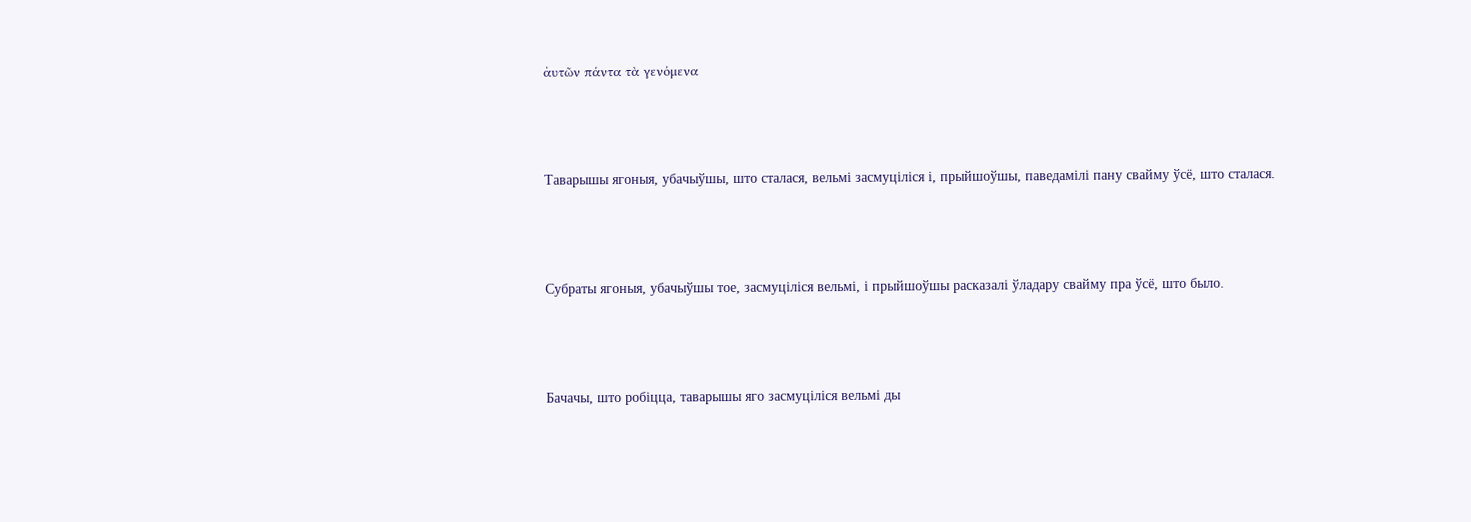ἀυτῶν πάντα τὰ γενόμενα



Таварышы ягоныя, убачыўшы, што сталася, вельмі засмуціліся і, прыйшоўшы, паведамілі пану свайму ўсё, што сталася.



Субраты ягоныя, убачыўшы тое, засмуціліся вельмі, і прыйшоўшы расказалі ўладару свайму пра ўсё, што было.



Бачачы, што робіцца, таварышы яго засмуціліся вельмі ды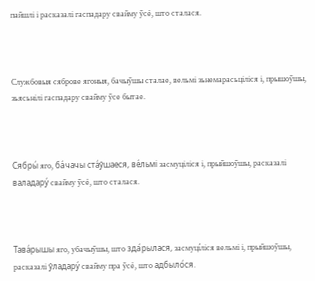пайшлі і расказалі гаспадару свайму ўсё, што сталася.



Службовыя сяброве ягоныя, бачыўшы сталае, вельмі зьнемарасьціліся і, прышоўшы, зьясьнілі гаспадару свайму ўсе бытае.



Сябры́ яго, ба́чачы ста́ўшаеся, ве́льмі засмуціліся і, прыйшоўшы, расказалі валадару́ свайму ўсё, што сталася.



Тава́рышы яго, убачыўшы, што зда́рылася, засмуцíліся вельмі і, прыйшоўшы, расказалі ўладару́ свайму пра ўсё, што адбыло́ся.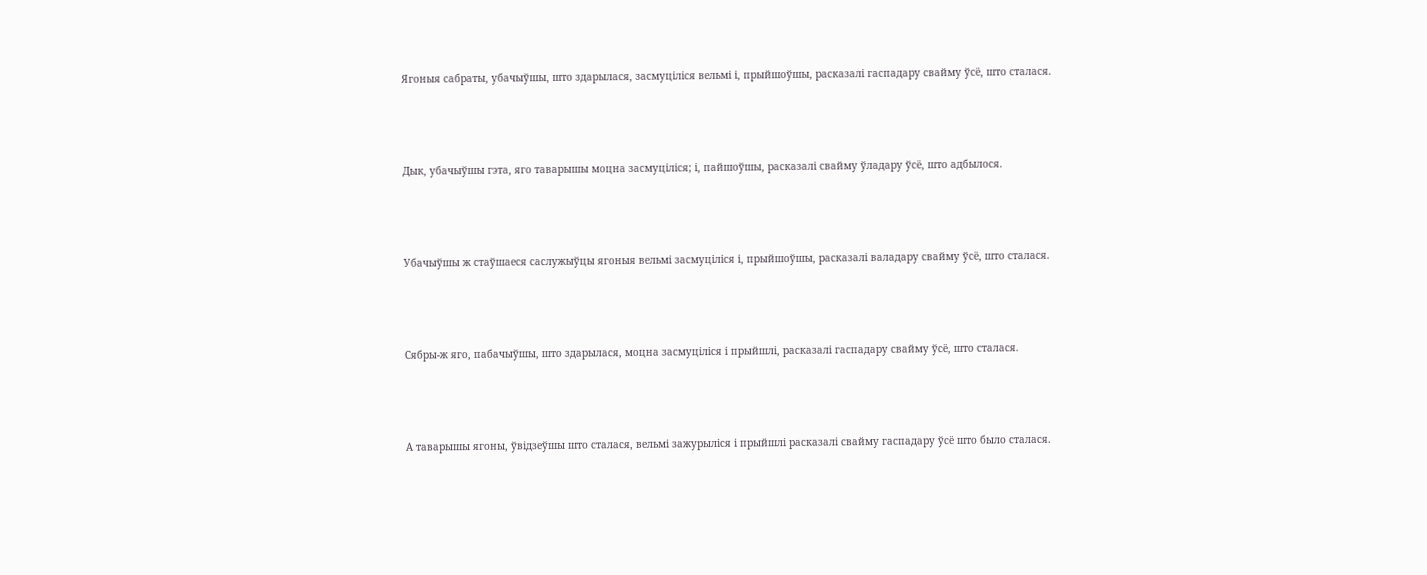Ягоныя сабраты, убачыўшы, што здарылася, засмуціліся вельмі і, прыйшоўшы, расказалі гаспадару свайму ўсё, што сталася.



Дык, убачыўшы гэта, яго таварышы моцна засмуціліся; і, пайшоўшы, расказалі свайму ўладару ўсё, што адбылося.



Убачыўшы ж стаўшаеся саслужыўцы ягоныя вельмі засмуціліся і, прыйшоўшы, расказалі валадару свайму ўсё, што сталася.



Сябры-ж яго, пабачыўшы, што здарылася, моцна засмуціліся і прыйшлі, расказалі гаспадару свайму ўсё, што сталася.



А таварышы ягоны, ўвідзеўшы што сталася, вельмі зажурыліся і прыйшлі расказалі свайму гаспадару ўсё што было сталася.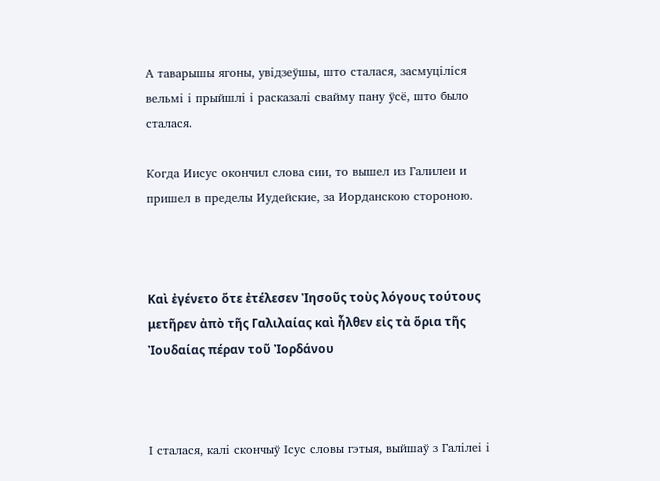А таварышы ягоны, увідзеўшы, што сталася, засмуціліся вельмі і прыйшлі і расказалі свайму пану ўсё, што было сталася.

Когда Иисус окончил слова сии, то вышел из Галилеи и пришел в пределы Иудейские, за Иорданскою стороною.



Καὶ ἐγένετο ὅτε ἐτέλεσεν Ἰησοῦς τοὺς λόγους τούτους μετῆρεν ἀπὸ τῆς Γαλιλαίας καὶ ἦλθεν εἰς τὰ ὅρια τῆς Ἰουδαίας πέραν τοῦ Ἰορδάνου



І сталася, калі скончыў Ісус словы гэтыя, выйшаў з Галілеі і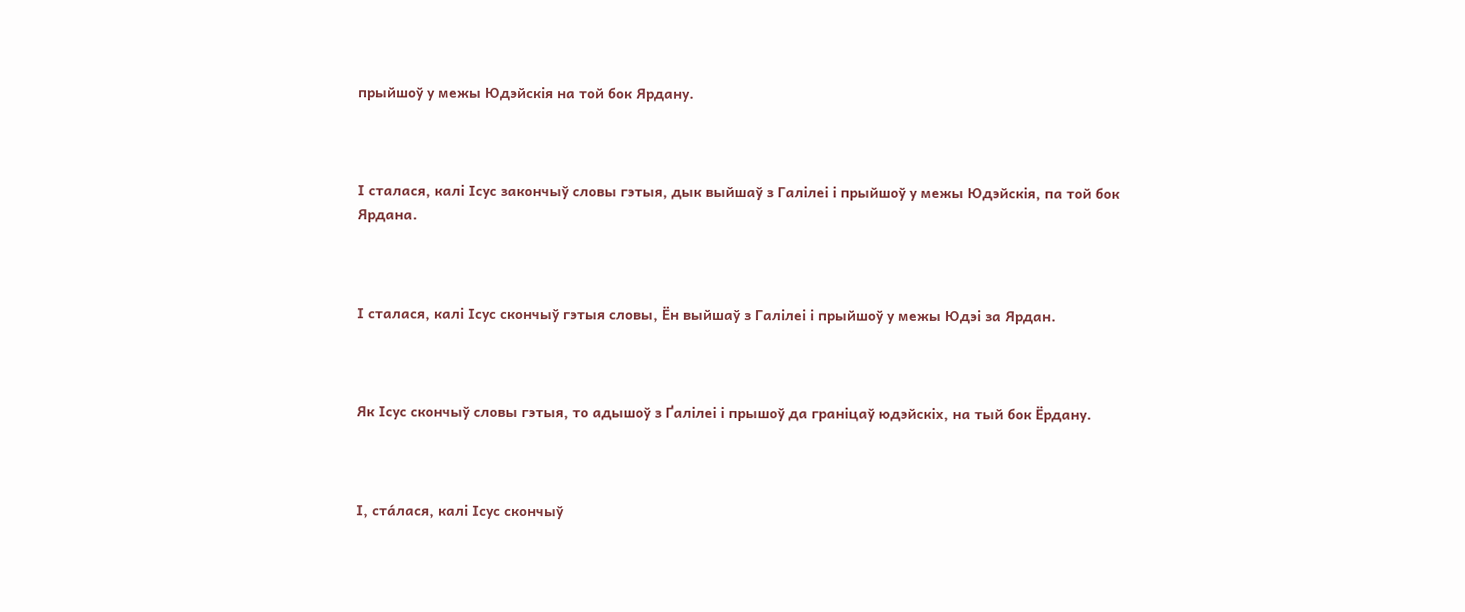прыйшоў у межы Юдэйскія на той бок Ярдану.



І сталася, калі Ісус закончыў словы гэтыя, дык выйшаў з Галілеі і прыйшоў у межы Юдэйскія, па той бок Ярдана.



І сталася, калі Ісус скончыў гэтыя словы, Ён выйшаў з Галілеі і прыйшоў у межы Юдэі за Ярдан.



Як Ісус скончыў словы гэтыя, то адышоў з Ґалілеі і прышоў да граніцаў юдэйскіх, на тый бок Ёрдану.



І, ста́лася, калі Ісус скончыў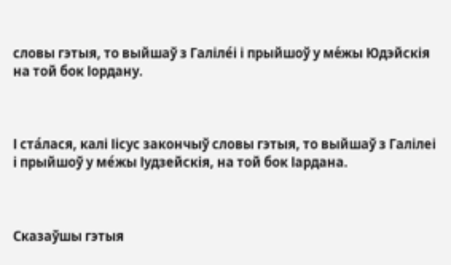словы гэтыя, то выйшаў з Галіле́і і прыйшоў у ме́жы Юдэйскія на той бок Іордану.



І ста́лася, калі Іісус закончыў словы гэтыя, то выйшаў з Галілеі і прыйшоў у ме́жы Іудзейскія, на той бок Іардана.



Сказаўшы гэтыя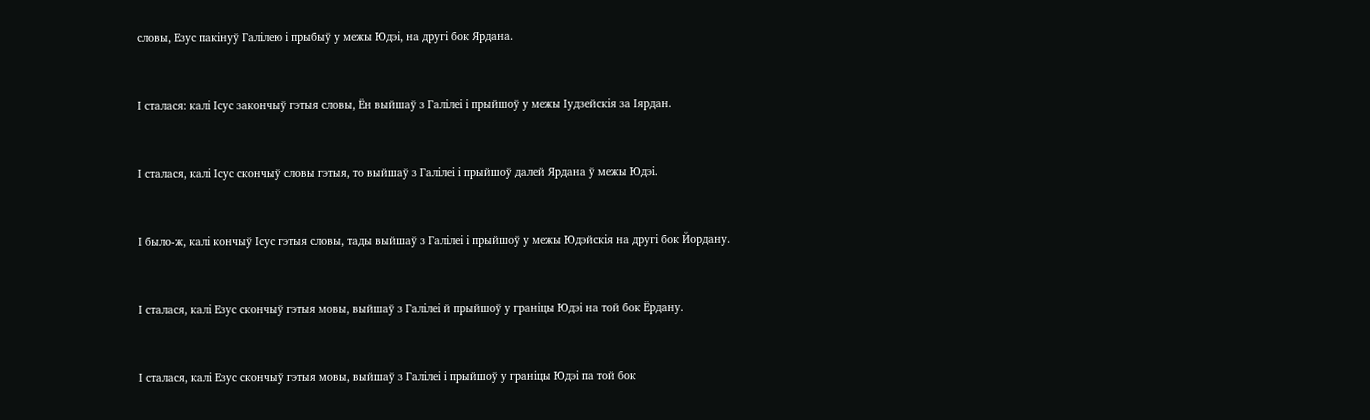словы, Езус пакінуў Галілею і прыбыў у межы Юдэі, на другі бок Ярдана.



І сталася: калі Ісус закончыў гэтыя словы, Ён выйшаў з Галілеі і прыйшоў у межы Іудзейскія за Іярдан.



І сталася, калі Ісус скончыў словы гэтыя, то выйшаў з Галілеі і прыйшоў далей Ярдана ў межы Юдэі.



І было-ж, калі кончыў Ісус гэтыя словы, тады выйшаў з Галілеі і прыйшоў у межы Юдэйскія на другі бок Йордану.



І сталася, калі Езус скончыў гэтыя мовы, выйшаў з Галілеі й прыйшоў у граніцы Юдэі на той бок Ёрдану.



І сталася, калі Езус скончыў гэтыя мовы, выйшаў з Галілеі і прыйшоў у граніцы Юдэі па той бок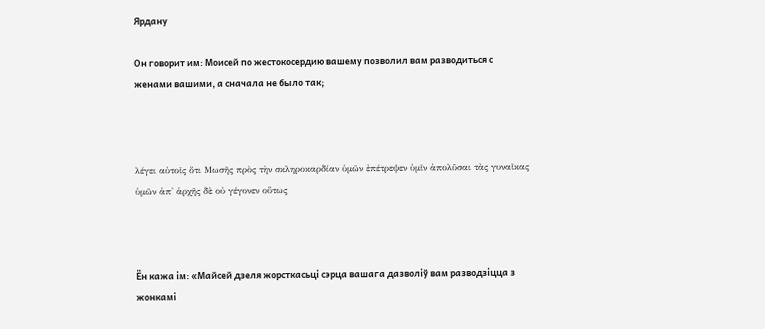Ярдану

Он говорит им: Моисей по жестокосердию вашему позволил вам разводиться с женами вашими, а сначала не было так;



λέγει αὐτοῖς ὅτι Μωσῆς πρὸς τὴν σκληροκαρδίαν ὑμῶν ἐπέτρεψεν ὑμῖν ἀπολῦσαι τὰς γυναῖκας ὑμῶν ἀπ' ἀρχῆς δὲ οὐ γέγονεν οὕτως



Ён кажа ім: «Майсей дзеля жорсткасьці сэрца вашага дазволіў вам разводзіцца з жонкамі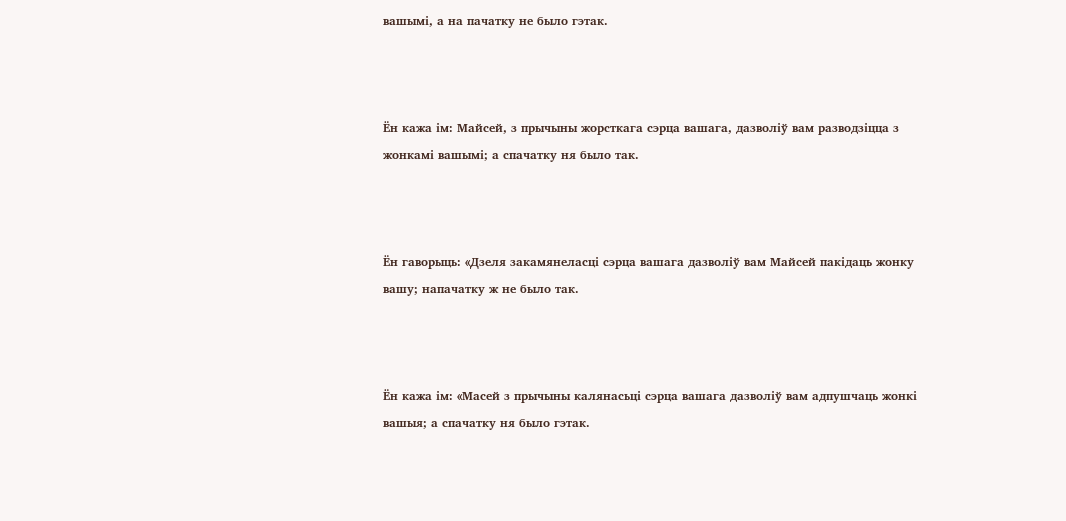вашымі, а на пачатку не было гэтак.



Ён кажа ім: Майсей, з прычыны жорсткага сэрца вашага, дазволіў вам разводзіцца з жонкамі вашымі; а спачатку ня было так.



Ён гаворыць: «Дзеля закамянеласці сэрца вашага дазволіў вам Майсей пакідаць жонку вашу; напачатку ж не было так.



Ён кажа ім: «Масей з прычыны калянасьці сэрца вашага дазволіў вам адпушчаць жонкі вашыя; а спачатку ня было гэтак.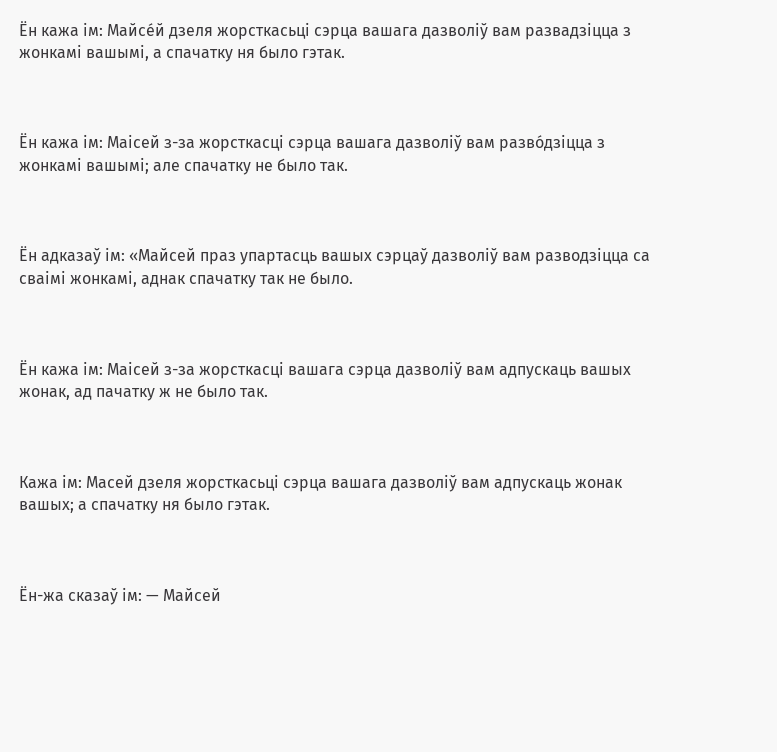Ён кажа ім: Майсе́й дзеля жорсткасьці сэрца вашага дазволіў вам развадзіцца з жонкамі вашымі, а спачатку ня было гэтак.



Ён кажа ім: Маісей з-за жорсткасці сэрца вашага дазволіў вам разво́дзіцца з жонкамі вашымі; але спачатку не было так.



Ён адказаў ім: «Майсей праз упартасць вашых сэрцаў дазволіў вам разводзіцца са сваімі жонкамі, аднак спачатку так не было.



Ён кажа ім: Маісей з-за жорсткасці вашага сэрца дазволіў вам адпускаць вашых жонак, ад пачатку ж не было так.



Кажа ім: Масей дзеля жорсткасьці сэрца вашага дазволіў вам адпускаць жонак вашых; а спачатку ня было гэтак.



Ён-жа сказаў ім: — Майсей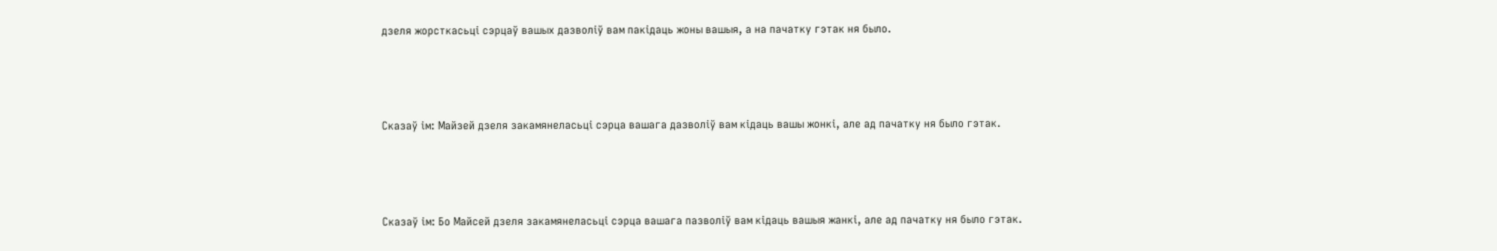дзеля жорсткасьці сэрцаў вашых дазволіў вам пакідаць жоны вашыя, а на пачатку гэтак ня было.



Сказаў ім: Майзей дзеля закамянеласьці сэрца вашага дазволіў вам кідаць вашы жонкі, але ад пачатку ня было гэтак.



Сказаў ім: Бо Майсей дзеля закамянеласьці сэрца вашага пазволіў вам кідаць вашыя жанкі, але ад пачатку ня было гэтак.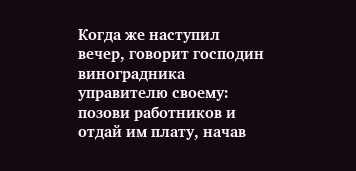Когда же наступил вечер, говорит господин виноградника управителю своему: позови работников и отдай им плату, начав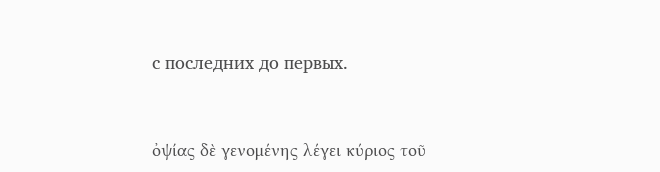с последних до первых.



ὀψίας δὲ γενομένης λέγει κύριος τοῦ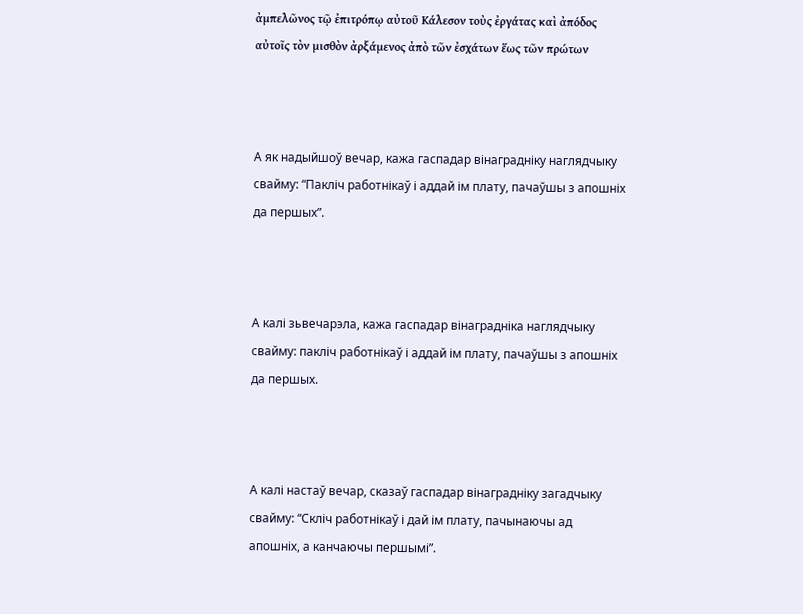ἀμπελῶνος τῷ ἐπιτρόπῳ αὐτοῦ Κάλεσον τοὺς ἐργάτας καὶ ἀπόδος αὐτοῖς τὸν μισθὸν ἀρξάμενος ἀπὸ τῶν ἐσχάτων ἕως τῶν πρώτων



А як надыйшоў вечар, кажа гаспадар вінаградніку наглядчыку свайму: “Пакліч работнікаў і аддай ім плату, пачаўшы з апошніх да першых”.



А калі зьвечарэла, кажа гаспадар вінаградніка наглядчыку свайму: пакліч работнікаў і аддай ім плату, пачаўшы з апошніх да першых.



А калі настаў вечар, сказаў гаспадар вінаградніку загадчыку свайму: “Скліч работнікаў і дай ім плату, пачынаючы ад апошніх, а канчаючы першымі”.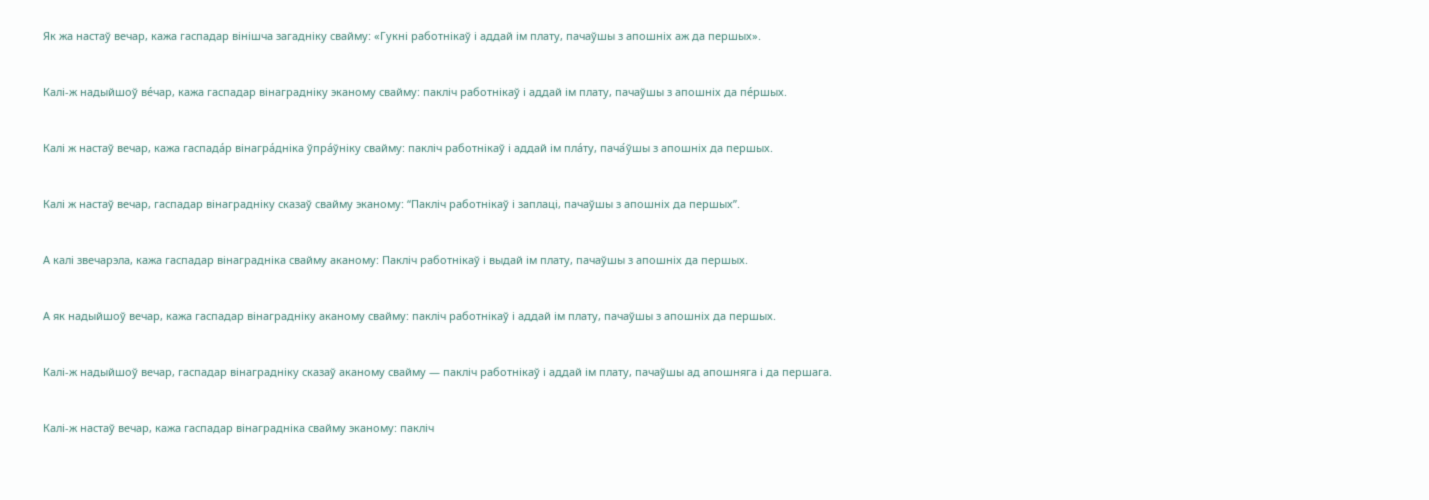Як жа настаў вечар, кажа гаспадар вінішча загадніку свайму: «Гукні работнікаў і аддай ім плату, пачаўшы з апошніх аж да першых».



Калі-ж надыйшоў ве́чар, кажа гаспадар вінаградніку эканому свайму: пакліч работнікаў і аддай ім плату, пачаўшы з апошніх да пе́ршых.



Калі ж настаў вечар, кажа гаспада́р вінагра́дніка ўпра́ўніку свайму: пакліч работнікаў і аддай ім пла́ту, пача́ўшы з апошніх да першых.



Калі ж настаў вечар, гаспадар вінаградніку сказаў свайму эканому: “Пакліч работнікаў і заплаці, пачаўшы з апошніх да першых”.



А калі звечарэла, кажа гаспадар вінаградніка свайму аканому: Пакліч работнікаў і выдай ім плату, пачаўшы з апошніх да першых.



А як надыйшоў вечар, кажа гаспадар вінаградніку аканому свайму: пакліч работнікаў і аддай ім плату, пачаўшы з апошніх да першых.



Калі-ж надыйшоў вечар, гаспадар вінаградніку сказаў аканому свайму — пакліч работнікаў і аддай ім плату, пачаўшы ад апошняга і да першага.



Калі-ж настаў вечар, кажа гаспадар вінаградніка свайму эканому: пакліч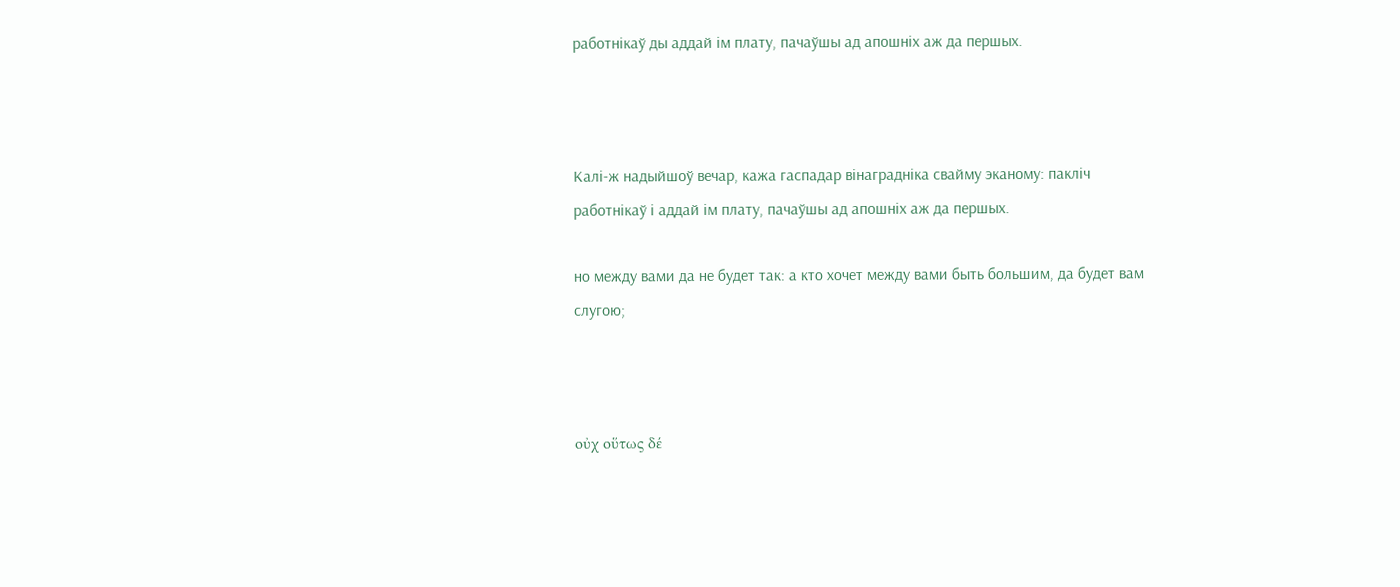работнікаў ды аддай ім плату, пачаўшы ад апошніх аж да першых.



Калі-ж надыйшоў вечар, кажа гаспадар вінаградніка свайму эканому: пакліч работнікаў і аддай ім плату, пачаўшы ад апошніх аж да першых.

но между вами да не будет так: а кто хочет между вами быть большим, да будет вам слугою;



οὐχ οὕτως δέ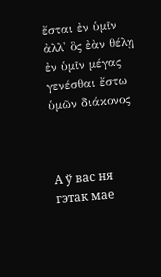ἔσται ἐν ὑμῖν ἀλλ' ὃς ἐὰν θέλῃ ἐν ὑμῖν μέγας γενέσθαι ἔστω ὑμῶν διάκονος



А ў вас ня гэтак мае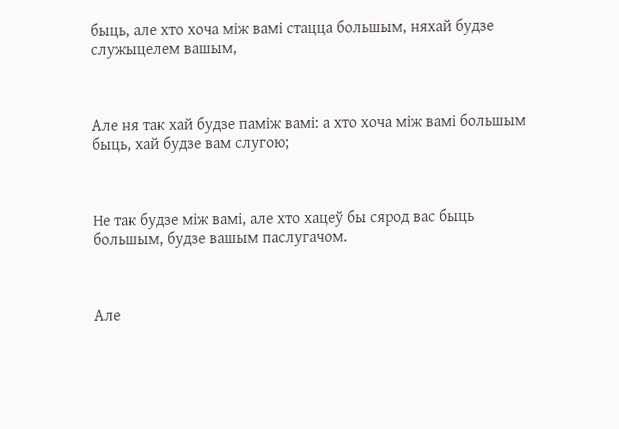быць, але хто хоча між вамі стацца большым, няхай будзе служыцелем вашым,



Але ня так хай будзе паміж вамі: а хто хоча між вамі большым быць, хай будзе вам слугою;



Не так будзе між вамі, але хто хацеў бы сярод вас быць большым, будзе вашым паслугачом.



Але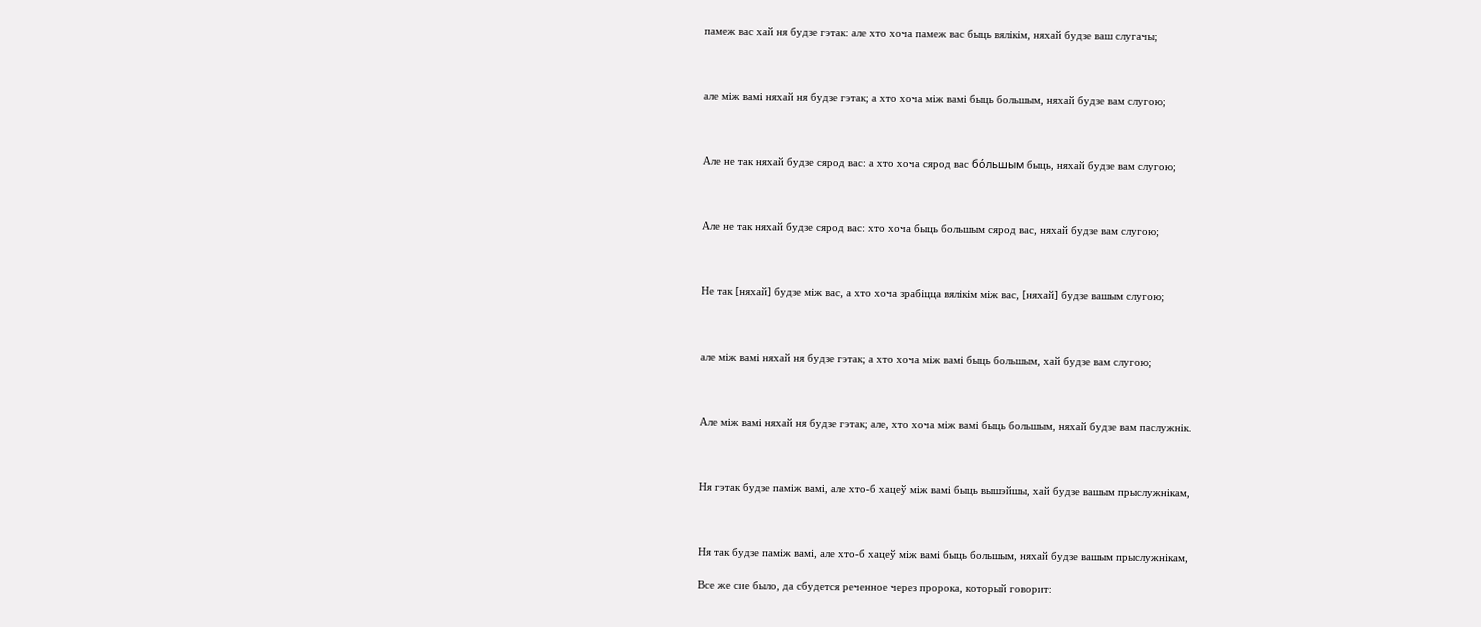памеж вас хай ня будзе гэтак: але хто хоча памеж вас быць вялікім, няхай будзе ваш слугачы;



але між вамі няхай ня будзе гэтак; а хто хоча між вамі быць большым, няхай будзе вам слугою;



Але не так няхай будзе сярод вас: а хто хоча сярод вас бо́льшым быць, няхай будзе вам слугою;



Але не так няхай будзе сярод вас: хто хоча быць большым сярод вас, няхай будзе вам слугою;



Не так [няхай] будзе між вас, а хто хоча зрабіцца вялікім між вас, [няхай] будзе вашым слугою;



але між вамі няхай ня будзе гэтак; а хто хоча між вамі быць большым, хай будзе вам слугою;



Але між вамі няхай ня будзе гэтак; але, хто хоча між вамі быць большым, няхай будзе вам паслужнік.



Ня гэтак будзе паміж вамі, але хто-б хацеў між вамі быць вышэйшы, хай будзе вашым прыслужнікам,



Ня так будзе паміж вамі, але хто-б хацеў між вамі быць большым, няхай будзе вашым прыслужнікам,

Все же сие было, да сбудется реченное через пророка, который говорит: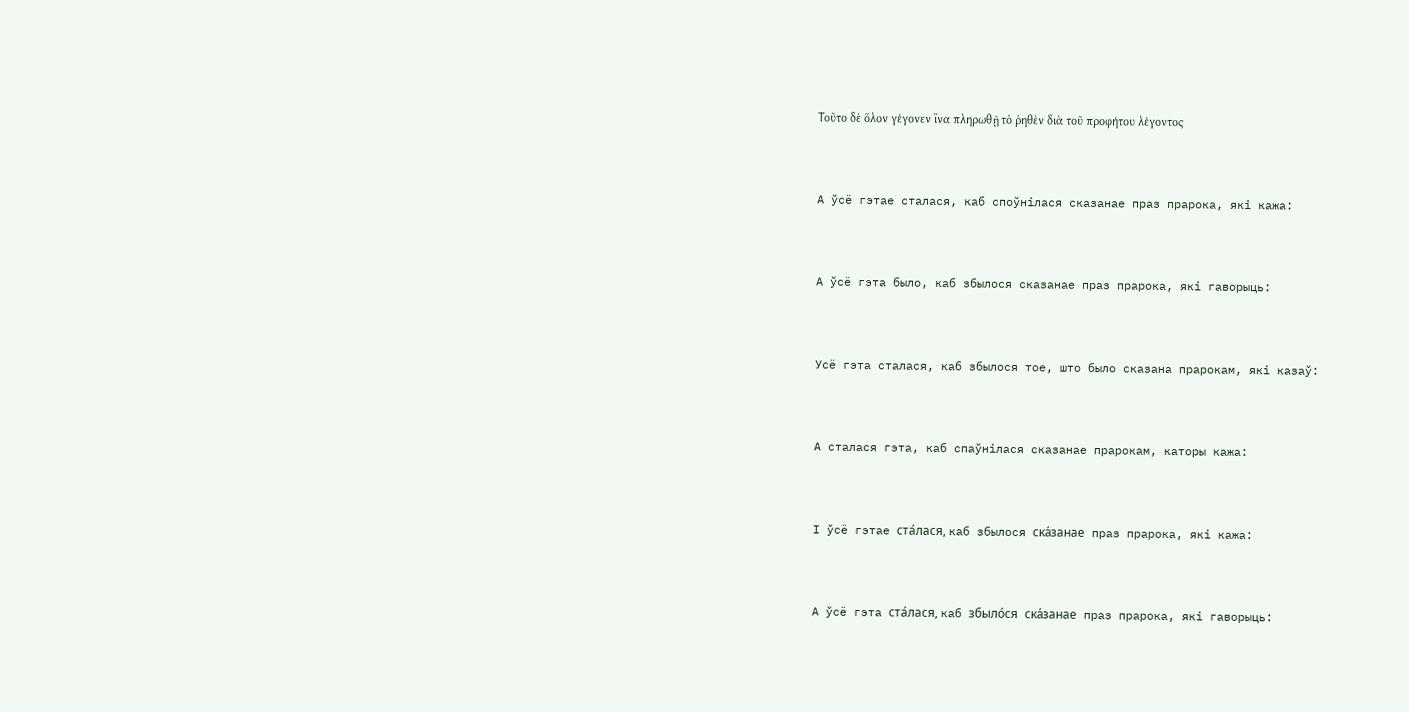Τοῦτο δὲ ὅλον γέγονεν ἵνα πληρωθῇ τὸ ῥηθὲν διὰ τοῦ προφήτου λέγοντος



А ўсё гэтае сталася, каб споўнілася сказанае праз прарока, які кажа:



А ўсё гэта было, каб збылося сказанае праз прарока, які гаворыць:



Усё гэта сталася, каб збылося тое, што было сказана прарокам, які казаў:



А сталася гэта, каб спаўнілася сказанае прарокам, каторы кажа:



І ўсё гэтае ста́лася, каб збылося ска́занае праз прарока, які кажа:



А ўсё гэта ста́лася, каб збыло́ся ска́занае праз прарока, які гаворыць: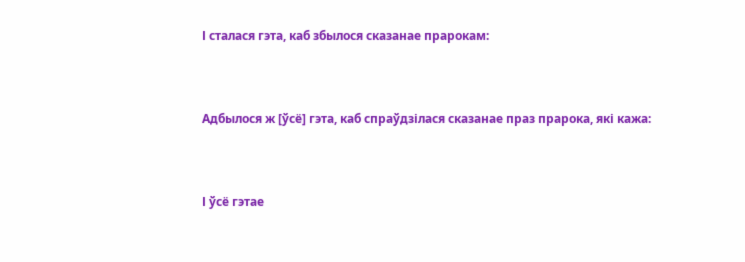І сталася гэта, каб збылося сказанае прарокам:



Адбылося ж [ўсё] гэта, каб спраўдзілася сказанае праз прарока, які кажа:



І ўсё гэтае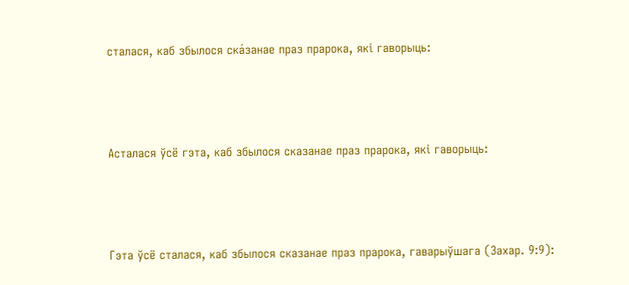сталася, каб збылося ска́занае праз прарока, які гаворыць:



Асталася ўсё гэта, каб збылося сказанае праз прарока, які гаворыць:



Гэта ўсё сталася, каб збылося сказанае праз прарока, гаварыўшага (Захар. 9:9):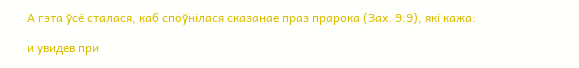А гэта ўсё сталася, каб споўнілася сказанае праз прарока (Зах. 9:9), які кажа:

и увидев при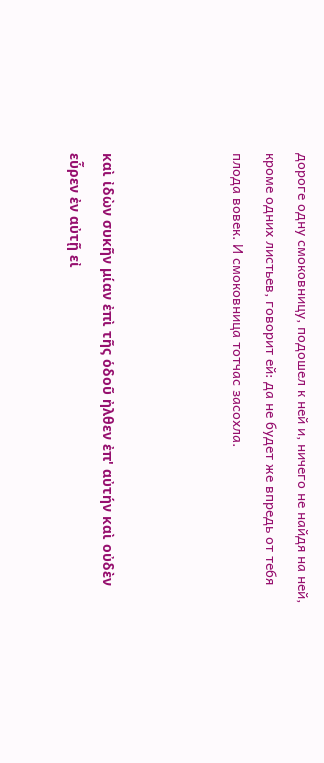дороге одну смоковницу, подошел к ней и, ничего не найдя на ней, кроме одних листьев, говорит ей: да не будет же впредь от тебя плода вовек. И смоковница тотчас засохла.



καὶ ἰδὼν συκῆν μίαν ἐπὶ τῆς ὁδοῦ ἠλθεν ἐπ' αὐτήν καὶ οὐδὲν εὗρεν ἐν αὐτῇ εἰ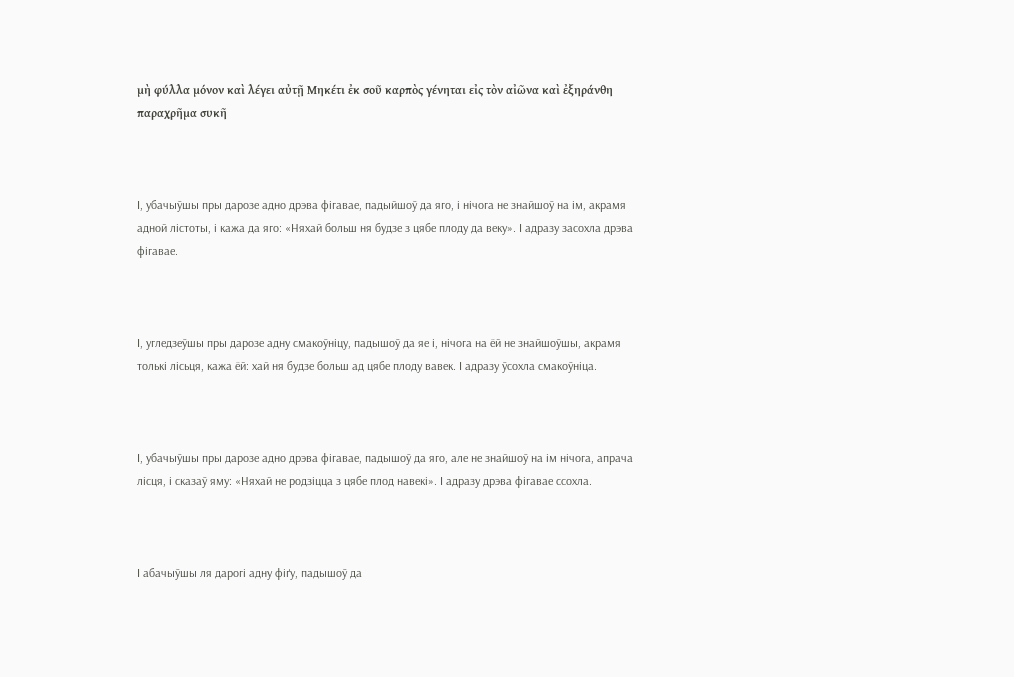μὴ φύλλα μόνον καὶ λέγει αὐτῇ Μηκέτι ἐκ σοῦ καρπὸς γένηται εἰς τὸν αἰῶνα καὶ ἐξηράνθη παραχρῆμα συκῆ



І, убачыўшы пры дарозе адно дрэва фігавае, падыйшоў да яго, і нічога не знайшоў на ім, акрамя адной лістоты, і кажа да яго: «Няхай больш ня будзе з цябе плоду да веку». І адразу засохла дрэва фігавае.



І, угледзеўшы пры дарозе адну смакоўніцу, падышоў да яе і, нічога на ёй не знайшоўшы, акрамя толькі лісьця, кажа ёй: хай ня будзе больш ад цябе плоду вавек. І адразу ўсохла смакоўніца.



І, убачыўшы пры дарозе адно дрэва фігавае, падышоў да яго, але не знайшоў на ім нічога, апрача лісця, і сказаў яму: «Няхай не родзіцца з цябе плод навекі». І адразу дрэва фігавае ссохла.



І абачыўшы ля дарогі адну фіґу, падышоў да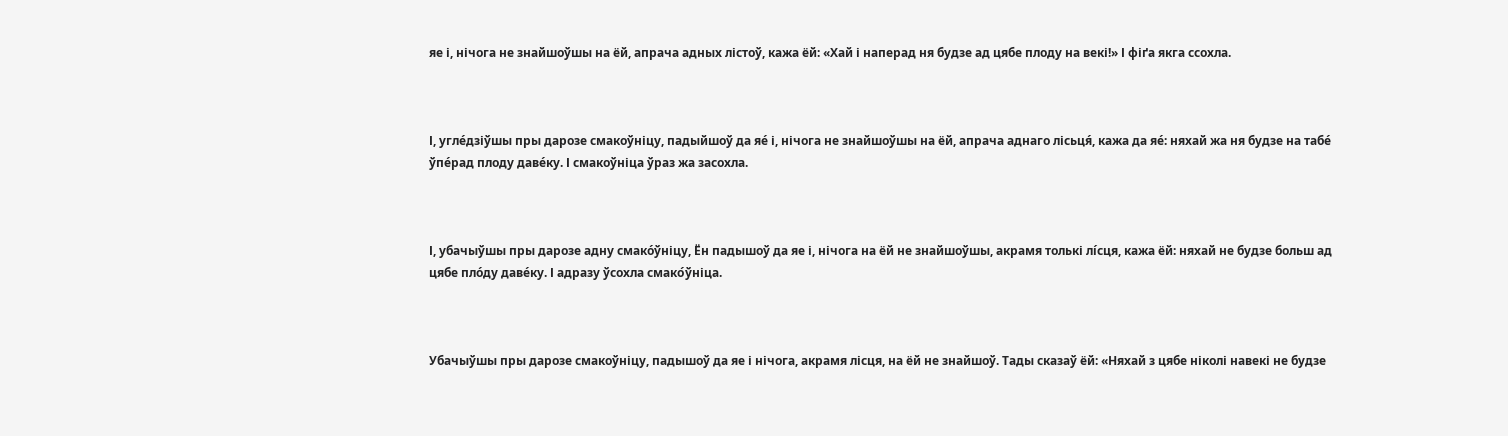яе і, нічога не знайшоўшы на ёй, апрача адных лістоў, кажа ёй: «Хай і наперад ня будзе ад цябе плоду на векі!» І фіґа якга ссохла.



І, угле́дзіўшы пры дарозе смакоўніцу, падыйшоў да яе́ і, нічога не знайшоўшы на ёй, апрача аднаго лісьця́, кажа да яе́: няхай жа ня будзе на табе́ ўпе́рад плоду даве́ку. І смакоўніца ўраз жа засохла.



І, убачыўшы пры дарозе адну смако́ўніцу, Ён падышоў да яе і, нічога на ёй не знайшоўшы, акрамя толькі лíсця, кажа ёй: няхай не будзе больш ад цябе пло́ду даве́ку. І адразу ўсохла смако́ўніца.



Убачыўшы пры дарозе смакоўніцу, падышоў да яе і нічога, акрамя лісця, на ёй не знайшоў. Тады сказаў ёй: «Няхай з цябе ніколі навекі не будзе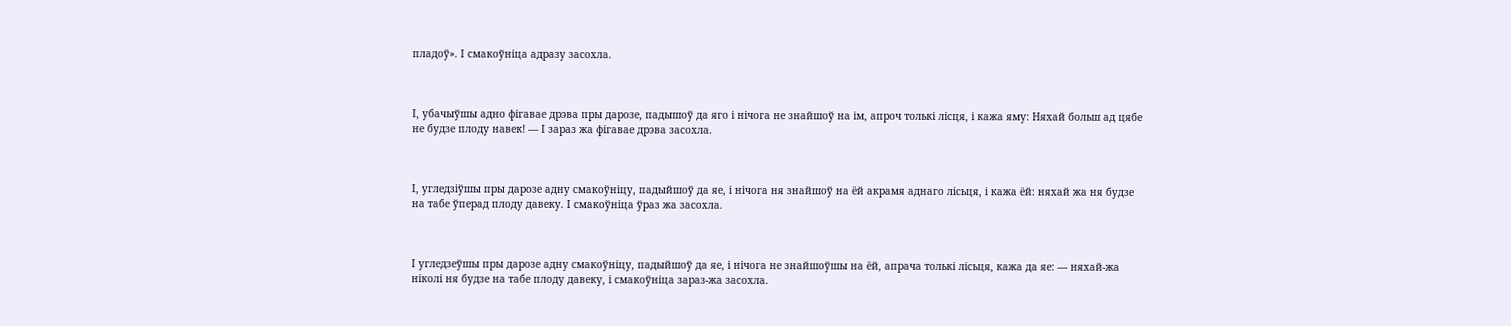пладоў». І смакоўніца адразу засохла.



І, убачыўшы адно фігавае дрэва пры дарозе, падышоў да яго і нічога не знайшоў на ім, апроч толькі лісця, і кажа яму: Няхай больш ад цябе не будзе плоду навек! — І зараз жа фігавае дрэва засохла.



І, угледзіўшы пры дарозе адну смакоўніцу, падыйшоў да яе, і нічога ня знайшоў на ёй акрамя аднаго лісьця, і кажа ёй: няхай жа ня будзе на табе ўперад плоду давеку. І смакоўніца ўраз жа засохла.



І угледзеўшы пры дарозе адну смакоўніцу, падыйшоў да яе, і нічога не знайшоўшы на ёй, апрача толькі лісьця, кажа да яе: — няхай-жа ніколі ня будзе на табе плоду давеку, і смакоўніца зараз-жа засохла.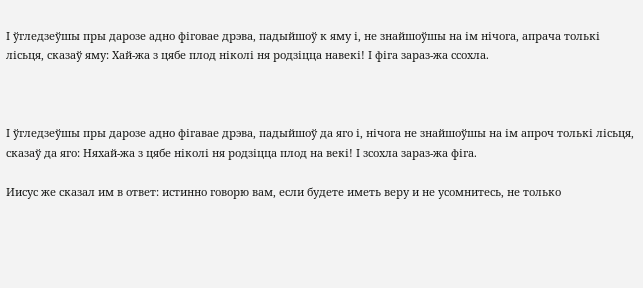І ўгледзеўшы пры дарозе адно фіговае дрэва, падыйшоў к яму і, не знайшоўшы на ім нічога, апрача толькі лісьця, сказаў яму: Хай-жа з цябе плод ніколі ня родзіцца навекі! І фіга зараз-жа ссохла.



І ўгледзеўшы пры дарозе адно фігавае дрэва, падыйшоў да яго і, нічога не знайшоўшы на ім апроч толькі лісьця, сказаў да яго: Няхай-жа з цябе ніколі ня родзіцца плод на векі! І зсохла зараз-жа фіга.

Иисус же сказал им в ответ: истинно говорю вам, если будете иметь веру и не усомнитесь, не только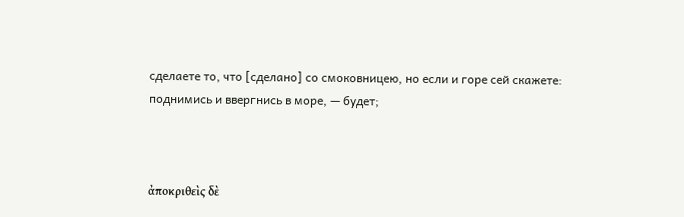сделаете то, что [сделано] со смоковницею, но если и горе сей скажете: поднимись и ввергнись в море, — будет;



ἀποκριθεὶς δὲ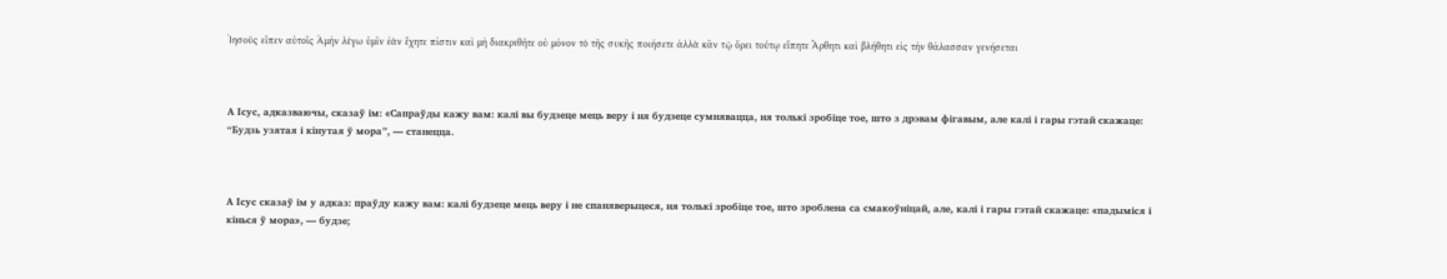Ἰησοῦς εἶπεν αὐτοῖς Ἀμὴν λέγω ὑμῖν ἐὰν ἔχητε πίστιν καὶ μὴ διακριθῆτε οὐ μόνον τὸ τῆς συκῆς ποιήσετε ἀλλὰ κἂν τῷ ὄρει τούτῳ εἴπητε Ἄρθητι καὶ βλήθητι εἰς τὴν θάλασσαν γενήσεται



А Ісус, адказваючы, сказаў ім: «Сапраўды кажу вам: калі вы будзеце мець веру і ня будзеце сумнявацца, ня толькі зробіце тое, што з дрэвам фігавым, але калі і гары гэтай скажаце: “Будзь узятая і кінутая ў мора”, — станецца.



А Ісус сказаў ім у адказ: праўду кажу вам: калі будзеце мець веру і не спаняверыцеся, ня толькі зробіце тое, што зроблена са смакоўніцай, але, калі і гары гэтай скажаце: «падыміся і кінься ў мора», — будзе;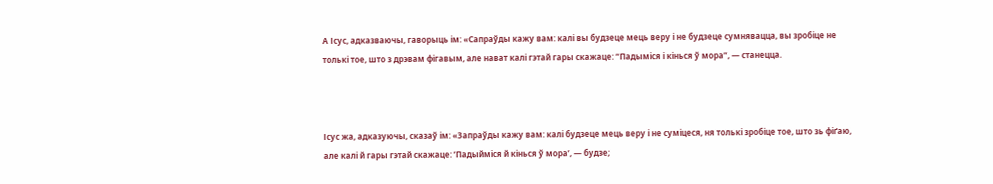А Ісус, адказваючы, гаворыць ім: «Сапраўды кажу вам: калі вы будзеце мець веру і не будзеце сумнявацца, вы зробіце не толькі тое, што з дрэвам фігавым, але нават калі гэтай гары скажаце: “Падыміся і кінься ў мора”, — станецца.



Ісус жа, адказуючы, сказаў ім: «Запраўды кажу вам: калі будзеце мець веру і не суміцеся, ня толькі зробіце тое, што зь фіґаю, але калі й гары гэтай скажаце: ’Падыйміся й кінься ў мора’, — будзе;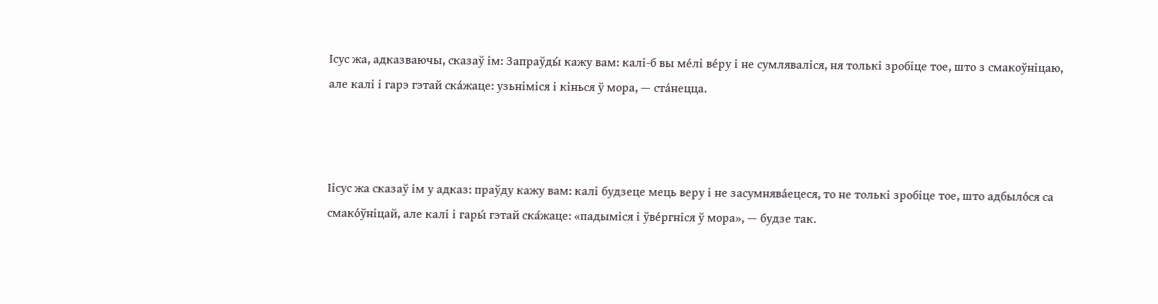Ісус жа, адказваючы, сказаў ім: Запраўды́ кажу вам: калі-б вы ме́лі ве́ру і не сумляваліся, ня толькі зробіце тое, што з смакоўніцаю, але калі і гарэ гэтай ска́жаце: узьніміся і кінься ў мора, — ста́нецца.



Іісус жа сказаў ім у адказ: праўду кажу вам: калі будзеце мець веру і не засумнява́ецеся, то не толькі зробіце тое, што адбыло́ся са смако́ўніцай, але калі і гары́ гэтай ска́жаце: «падыміся і ўве́ргніся ў мора», — будзе так.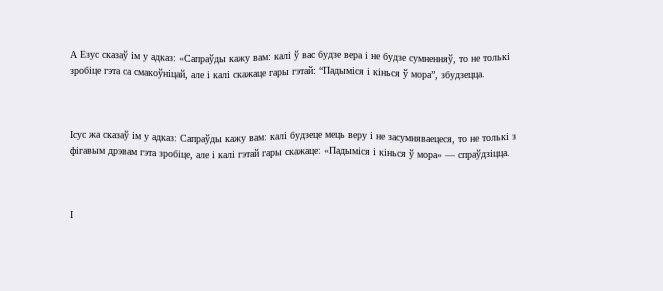А Езус сказаў ім у адказ: «Сапраўды кажу вам: калі ў вас будзе вера і не будзе сумненняў, то не толькі зробіце гэта са смакоўніцай, але і калі скажаце гары гэтай: “Падыміся і кінься ў мора”, збудзецца.



Ісус жа сказаў ім у адказ: Сапраўды кажу вам: калі будзеце мець веру і не засумняваецеся, то не толькі з фігавым дрэвам гэта зробіце, але і калі гэтай гары скажаце: «Падыміся і кінься ў мора» — спраўдзіцца.



І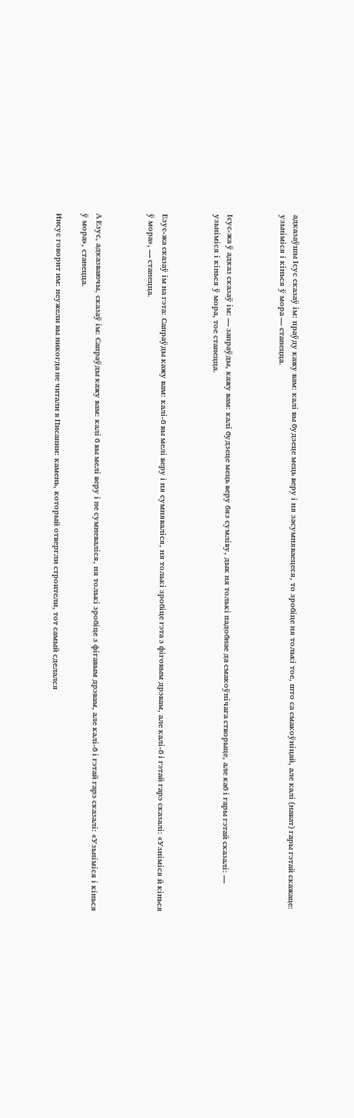адказаўшы Ісус сказаў ім: праўду кажу вам: калі вы будзеце мець веру і ня засумняваецеся, то зробіце ня толькі тое, што са смакоўніцай, але калі (нават) гары гэтай скажаце: узьніміся і кінься ў мора — станецца.



Ісус-жа ў адказ сказаў ім: — запраўды, кажу вам: калі будзеце мець веру бяз сумліву, дык ня толькі падобнае да смакоўнічага створыце, але каб і гары гэтай сказалі: — узьніміся і кінься ў мора, тое станецца.



Езус-жа сказаў ім на гэта: Сапраўды кажу вам: калі-б вы мелі веру і ня сумняваліся, ня толькі зробіце гэта з фіговым дрэвам, але калі-б і гэтай гарэ сказалі: «Узніміся й кінься ў мора», — станецца.



А Езус, адказваючы, сказаў ім: Сапраўды кажу вам: калі б вы мелі веру і не сумневаліся, ня толькі зробіце з фігавым дрэвам, але калі-б і гэтай гарэ сказалі: «Узьніміся і кінься ў мора», станецца.

Иисус говорит им: неужели вы никогда не читали в Писании: камень, который отвергли строители, тот самый сделался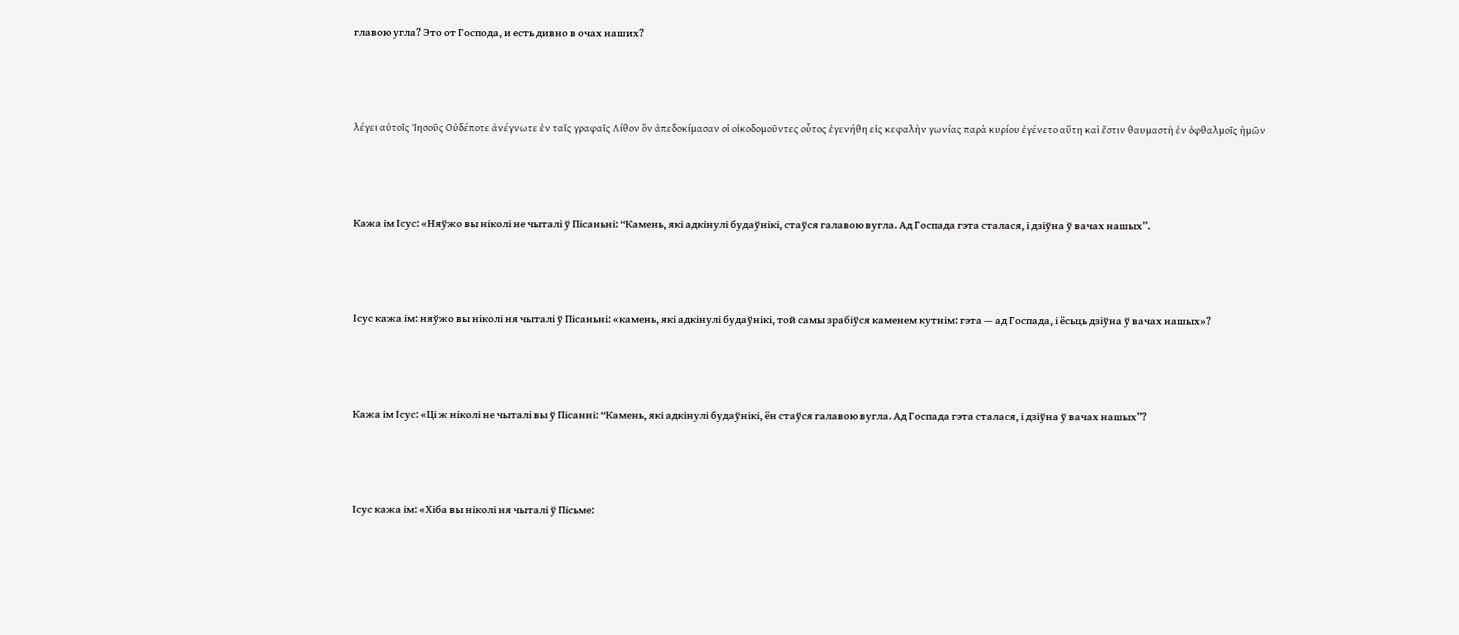главою угла? Это от Господа, и есть дивно в очах наших?



λέγει αὐτοῖς Ἰησοῦς Οὐδέποτε ἀνέγνωτε ἐν ταῖς γραφαῖς Λίθον ὃν ἀπεδοκίμασαν οἱ οἰκοδομοῦντες οὗτος ἐγενήθη εἰς κεφαλὴν γωνίας παρὰ κυρίου ἐγένετο αὕτη καὶ ἔστιν θαυμαστὴ ἐν ὀφθαλμοῖς ἡμῶν



Кажа ім Ісус: «Няўжо вы ніколі не чыталі ў Пісаньні: “Камень, які адкінулі будаўнікі, стаўся галавою вугла. Ад Госпада гэта сталася, і дзіўна ў вачах нашых”.



Ісус кажа ім: няўжо вы ніколі ня чыталі ў Пісаньні: «камень, які адкінулі будаўнікі, той самы зрабіўся каменем кутнім: гэта — ад Госпада, і ёсьць дзіўна ў вачах нашых»?



Кажа ім Ісус: «Ці ж ніколі не чыталі вы ў Пісанні: “Камень, які адкінулі будаўнікі, ён стаўся галавою вугла. Ад Госпада гэта сталася, і дзіўна ў вачах нашых”?



Ісус кажа ім: «Хіба вы ніколі ня чыталі ў Пісьме: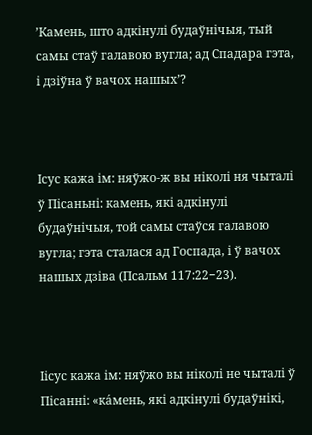’Камень, што адкінулі будаўнічыя, тый самы стаў галавою вугла; ад Спадара гэта, і дзіўна ў вачох нашых’?



Ісус кажа ім: няўжо-ж вы ніколі ня чыталі ў Пісаньні: камень, які адкінулі будаўнічыя, той самы стаўся галавою вугла; гэта сталася ад Госпада, і ў вачох нашых дзіва (Псальм 117:22−23).



Іісус кажа ім: няўжо вы ніколі не чыталі ў Пісанні: «ка́мень, які адкінулі будаўнікі,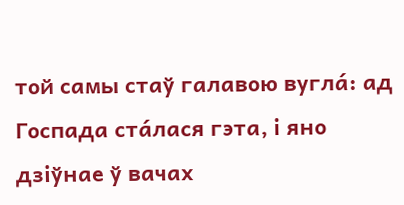той самы стаў галавою вугла́: ад Госпада ста́лася гэта, і яно дзіўнае ў вачах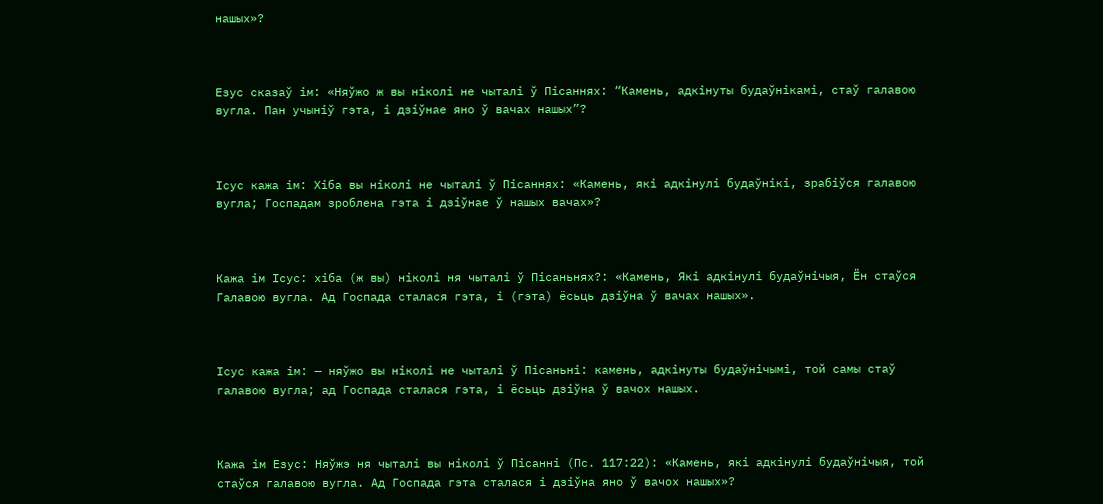нашых»?



Езус сказаў ім: «Няўжо ж вы ніколі не чыталі ў Пісаннях: “Камень, адкінуты будаўнікамі, стаў галавою вугла. Пан учыніў гэта, і дзіўнае яно ў вачах нашых”?



Ісус кажа ім: Хіба вы ніколі не чыталі ў Пісаннях: «Камень, які адкінулі будаўнікі, зрабіўся галавою вугла; Госпадам зроблена гэта і дзіўнае ў нашых вачах»?



Кажа ім Ісус: хіба (ж вы) ніколі ня чыталі ў Пісаньнях?: «Камень, Які адкінулі будаўнічыя, Ён стаўся Галавою вугла. Ад Госпада сталася гэта, і (гэта) ёсьць дзіўна ў вачах нашых».



Ісус кажа ім: — няўжо вы ніколі не чыталі ў Пісаньні: камень, адкінуты будаўнічымі, той самы стаў галавою вугла; ад Госпада сталася гэта, і ёсьць дзіўна ў вачох нашых.



Кажа ім Езус: Няўжэ ня чыталі вы ніколі ў Пісанні (Пс. 117:22): «Камень, які адкінулі будаўнічыя, той стаўся галавою вугла. Ад Госпада гэта сталася і дзіўна яно ў вачох нашых»?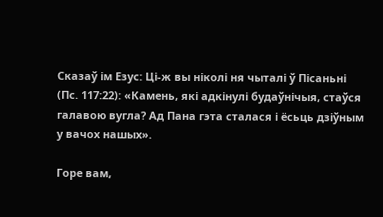Сказаў ім Езус: Ці-ж вы ніколі ня чыталі ў Пісаньні (Пс. 117:22): «Камень, які адкінулі будаўнічыя, стаўся галавою вугла? Ад Пана гэта сталася і ёсьць дзіўным у вачох нашых».

Горе вам,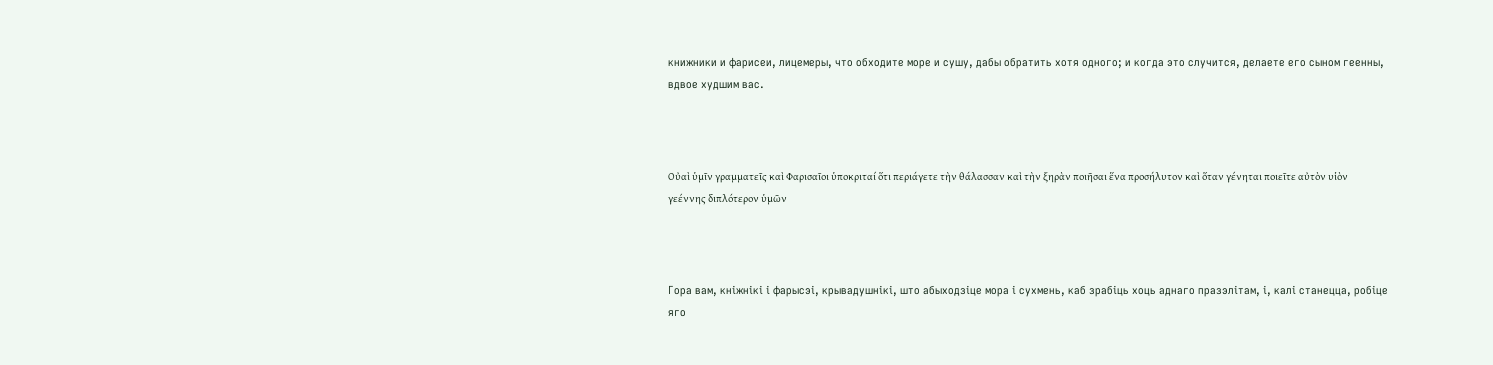книжники и фарисеи, лицемеры, что обходите море и сушу, дабы обратить хотя одного; и когда это случится, делаете его сыном геенны, вдвое худшим вас.



Οὐαὶ ὑμῖν γραμματεῖς καὶ Φαρισαῖοι ὑποκριταί ὅτι περιάγετε τὴν θάλασσαν καὶ τὴν ξηρὰν ποιῆσαι ἕνα προσήλυτον καὶ ὅταν γένηται ποιεῖτε αὐτὸν υἱὸν γεέννης διπλότερον ὑμῶν



Гора вам, кніжнікі і фарысэі, крывадушнікі, што абыходзіце мора і сухмень, каб зрабіць хоць аднаго празэлітам, і, калі станецца, робіце яго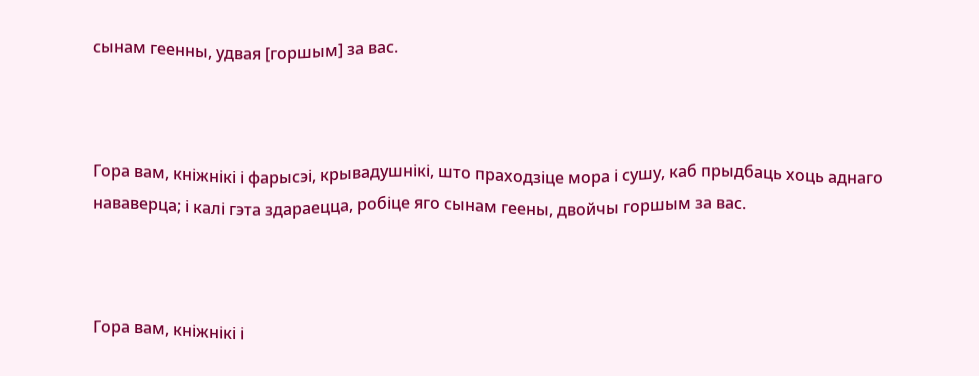сынам геенны, удвая [горшым] за вас.



Гора вам, кніжнікі і фарысэі, крывадушнікі, што праходзіце мора і сушу, каб прыдбаць хоць аднаго нававерца; і калі гэта здараецца, робіце яго сынам геены, двойчы горшым за вас.



Гора вам, кніжнікі і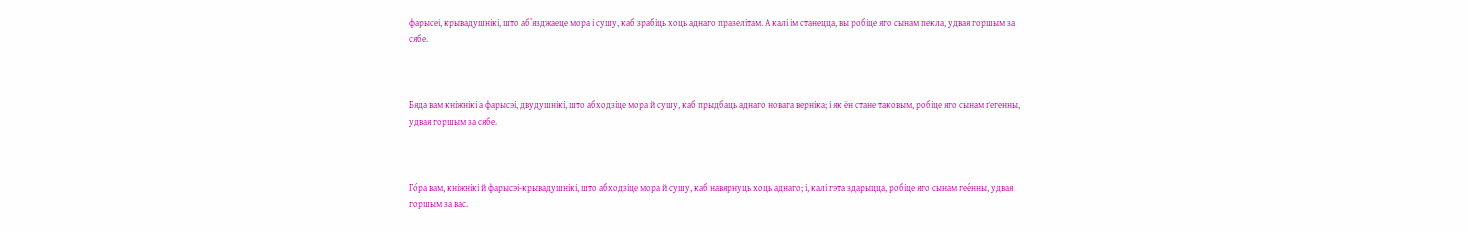фарысеі, крывадушнікі, што аб’язджаеце мора і сушу, каб зрабіць хоць аднаго празелітам. А калі ім станецца, вы робіце яго сынам пекла, удвая горшым за сябе.



Бяда вам кніжнікі а фарысэі, двудушнікі, што абходзіце мора й сушу, каб прыдбаць аднаго новага верніка; і як ён стане таковым, робіце яго сынам ґегенны, удвая горшым за сябе.



Го́ра вам, кніжнікі й фарысэі-крывадушнікі, што абходзіце мора й сушу, каб навярнуць хоць аднаго; і, калі гэта здарыцца, робіце яго сынам гее́нны, удвая горшым за вас.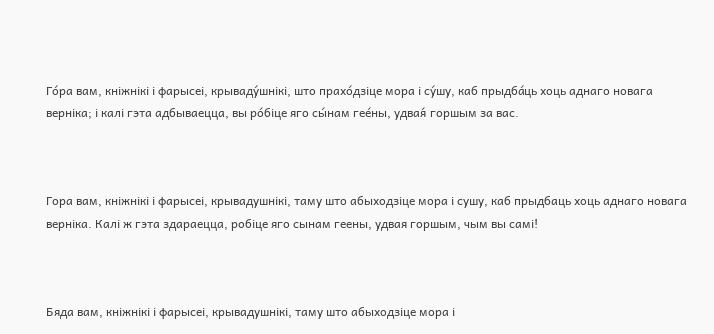Го́ра вам, кніжнікі і фарысеі, крываду́шнікі, што прахо́дзіце мора і су́шу, каб прыдба́ць хоць аднаго новага верніка; і калі гэта адбываецца, вы ро́біце яго сы́нам гее́ны, удвая́ горшым за вас.



Гора вам, кніжнікі і фарысеі, крывадушнікі, таму што абыходзіце мора і сушу, каб прыдбаць хоць аднаго новага верніка. Калі ж гэта здараецца, робіце яго сынам геены, удвая горшым, чым вы самі!



Бяда вам, кніжнікі і фарысеі, крывадушнікі, таму што абыходзіце мора і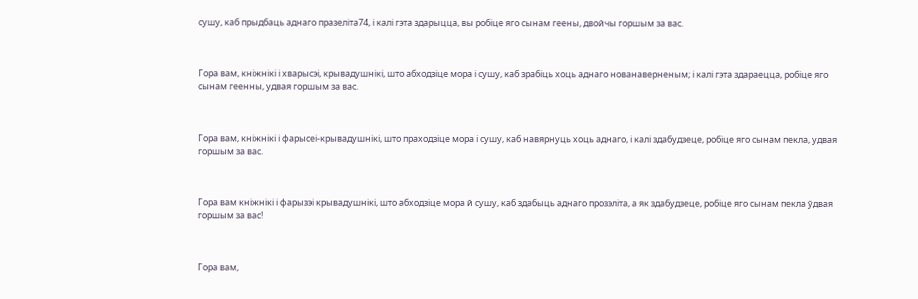сушу, каб прыдбаць аднаго празеліта74, і калі гэта здарыцца, вы робіце яго сынам геены, двойчы горшым за вас.



Гора вам, кніжнікі і хварысэі, крывадушнікі, што абходзіце мора і сушу, каб зрабіць хоць аднаго нованаверненым; і калі гэта здараецца, робіце яго сынам геенны, удвая горшым за вас.



Гора вам, кніжнікі і фарысеі-крывадушнікі, што праходзіце мора і сушу, каб навярнуць хоць аднаго, і калі здабудзеце, робіце яго сынам пекла, удвая горшым за вас.



Гора вам кніжнікі і фарызэі крывадушнікі, што абходзіце мора й сушу, каб здабыць аднаго прозэліта, а як здабудзеце, робіце яго сынам пекла ўдвая горшым за вас!



Гора вам,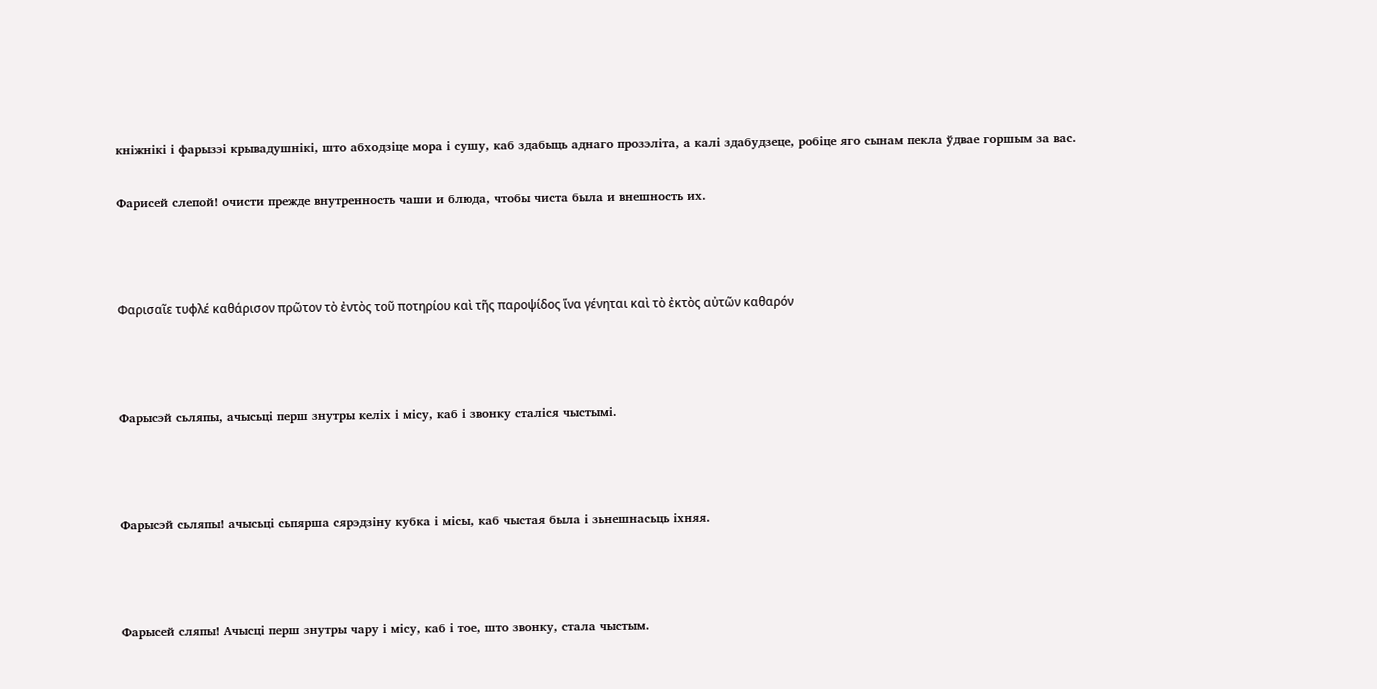кніжнікі і фарызэі крывадушнікі, што абходзіце мора і сушу, каб здабыць аднаго прозэліта, а калі здабудзеце, робіце яго сынам пекла ўдвае горшым за вас.

Фарисей слепой! очисти прежде внутренность чаши и блюда, чтобы чиста была и внешность их.



Φαρισαῖε τυφλέ καθάρισον πρῶτον τὸ ἐντὸς τοῦ ποτηρίου καὶ τῆς παροψίδος ἵνα γένηται καὶ τὸ ἐκτὸς αὐτῶν καθαρόν



Фарысэй сьляпы, ачысьці перш знутры келіх і місу, каб і звонку сталіся чыстымі.



Фарысэй сьляпы! ачысьці сьпярша сярэдзіну кубка і місы, каб чыстая была і зьнешнасьць іхняя.



Фарысей сляпы! Ачысці перш знутры чару і місу, каб і тое, што звонку, стала чыстым.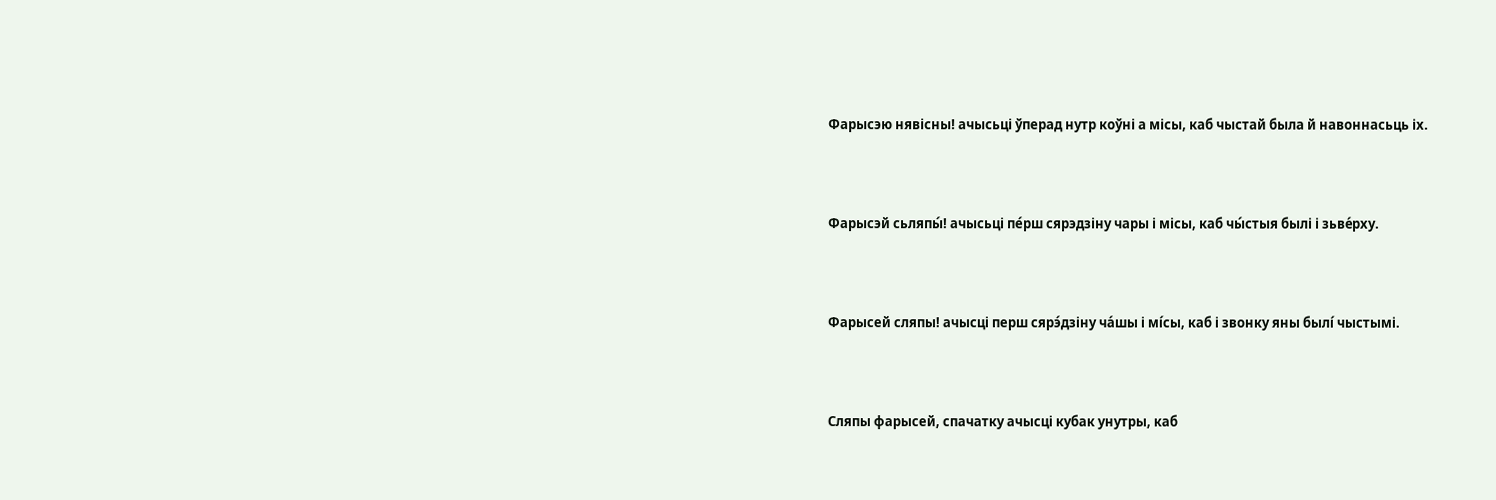Фарысэю нявісны! ачысьці ўперад нутр коўні а місы, каб чыстай была й навоннасьць іх.



Фарысэй сьляпы́! ачысьці пе́рш сярэдзіну чары і місы, каб чы́стыя былі і зьве́рху.



Фарысей сляпы! ачысці перш сярэ́дзіну ча́шы і мíсы, каб і звонку яны былí чыстымі.



Сляпы фарысей, спачатку ачысці кубак унутры, каб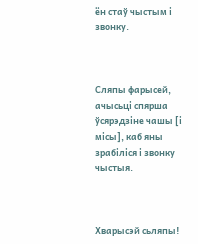ён стаў чыстым і звонку.



Сляпы фарысей, ачысьці спярша ўсярэдзіне чашы [і місы], каб яны зрабіліся і звонку чыстыя.



Хварысэй сьляпы!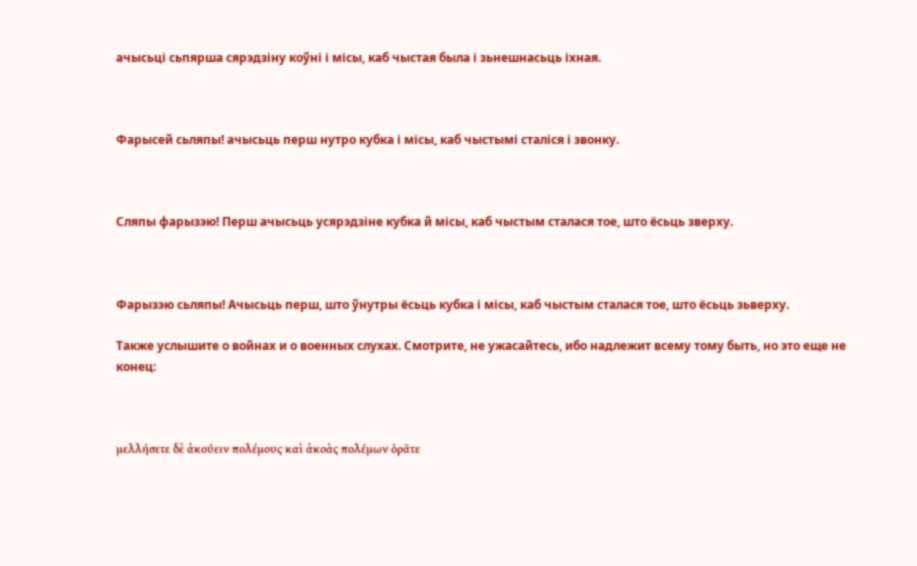ачысьці сьпярша сярэдзіну коўні і місы, каб чыстая была і зьнешнасьць іхная.



Фарысей сьляпы! ачысьць перш нутро кубка і місы, каб чыстымі сталіся і звонку.



Сляпы фарызэю! Перш ачысьць усярэдзіне кубка й місы, каб чыстым сталася тое, што ёсьць зверху.



Фарызэю сьляпы! Ачысьць перш, што ўнутры ёсьць кубка і місы, каб чыстым сталася тое, што ёсьць зьверху.

Также услышите о войнах и о военных слухах. Смотрите, не ужасайтесь, ибо надлежит всему тому быть, но это еще не конец:



μελλήσετε δὲ ἀκούειν πολέμους καὶ ἀκοὰς πολέμων ὁρᾶτε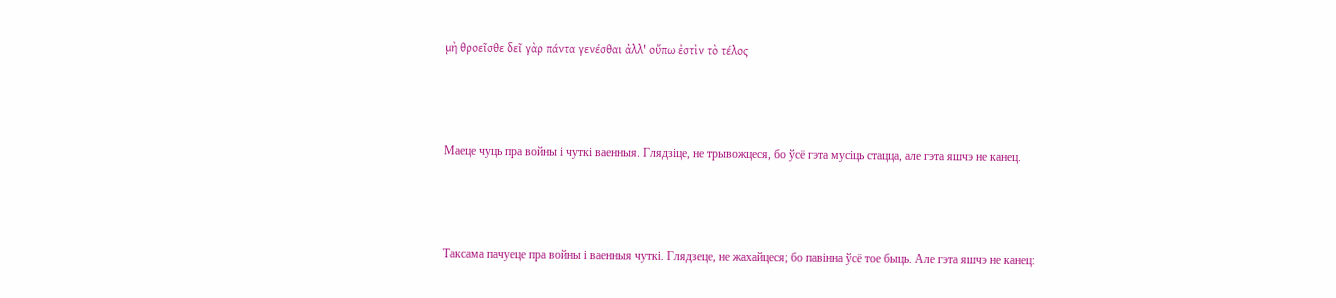μὴ θροεῖσθε δεῖ γὰρ πάντα γενέσθαι ἀλλ' οὔπω ἐστὶν τὸ τέλος



Маеце чуць пра войны і чуткі ваенныя. Глядзіце, не трывожцеся, бо ўсё гэта мусіць стацца, але гэта яшчэ не канец.



Таксама пачуеце пра войны і ваенныя чуткі. Глядзеце, не жахайцеся; бо павінна ўсё тое быць. Але гэта яшчэ не канец: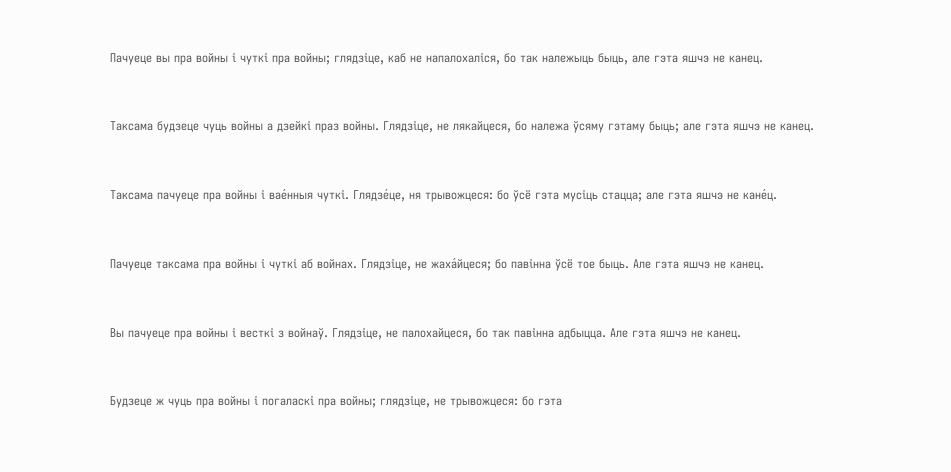Пачуеце вы пра войны і чуткі пра войны; глядзіце, каб не напалохаліся, бо так належыць быць, але гэта яшчэ не канец.



Таксама будзеце чуць войны а дзейкі праз войны. Глядзіце, не лякайцеся, бо належа ўсяму гэтаму быць; але гэта яшчэ не канец.



Таксама пачуеце пра войны і вае́нныя чуткі. Глядзе́це, ня трывожцеся: бо ўсё гэта мусіць стацца; але гэта яшчэ не кане́ц.



Пачуеце таксама пра войны і чуткі аб войнах. Глядзіце, не жаха́йцеся; бо павінна ўсё тое быць. Але гэта яшчэ не канец.



Вы пачуеце пра войны і весткі з войнаў. Глядзіце, не палохайцеся, бо так павінна адбыцца. Але гэта яшчэ не канец.



Будзеце ж чуць пра войны і погаласкі пра войны; глядзіце, не трывожцеся: бо гэта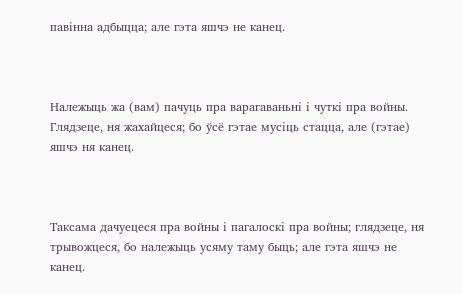павінна адбыцца; але гэта яшчэ не канец.



Належыць жа (вам) пачуць пра варагаваньні і чуткі пра войны. Глядзеце, ня жахайцеся; бо ўсё гэтае мусіць стацца, але (гэтае) яшчэ ня канец.



Таксама дачуецеся пра войны і пагалоскі пра войны; глядзеце, ня трывожцеся, бо належыць усяму таму быць; але гэта яшчэ не канец.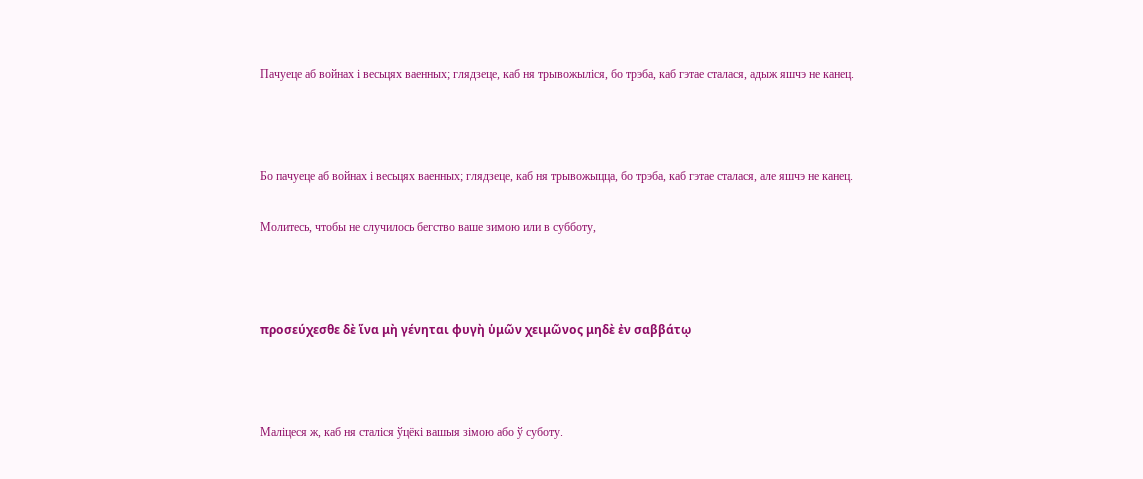Пачуеце аб войнах і весьцях ваенных; глядзеце, каб ня трывожыліся, бо трэба, каб гэтае сталася, адыж яшчэ не канец.



Бо пачуеце аб войнах і весьцях ваенных; глядзеце, каб ня трывожыцца, бо трэба, каб гэтае сталася, але яшчэ не канец.

Молитесь, чтобы не случилось бегство ваше зимою или в субботу,



προσεύχεσθε δὲ ἵνα μὴ γένηται φυγὴ ὑμῶν χειμῶνος μηδὲ ἐν σαββάτῳ



Маліцеся ж, каб ня сталіся ўцёкі вашыя зімою або ў суботу.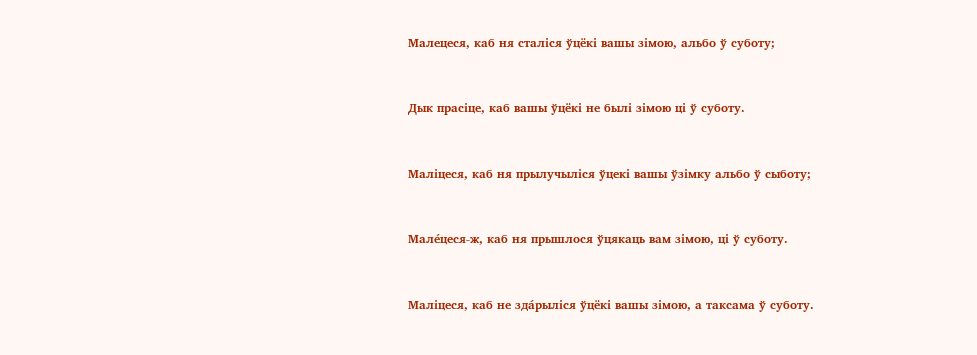Малецеся, каб ня сталіся ўцёкі вашы зімою, альбо ў суботу;



Дык прасіце, каб вашы ўцёкі не былі зімою ці ў суботу.



Маліцеся, каб ня прылучыліся ўцекі вашы ўзімку альбо ў сыботу;



Мале́цеся-ж, каб ня прышлося ўцякаць вам зімою, ці ў суботу.



Маліцеся, каб не зда́рыліся ўцёкі вашы зімою, а таксама ў суботу.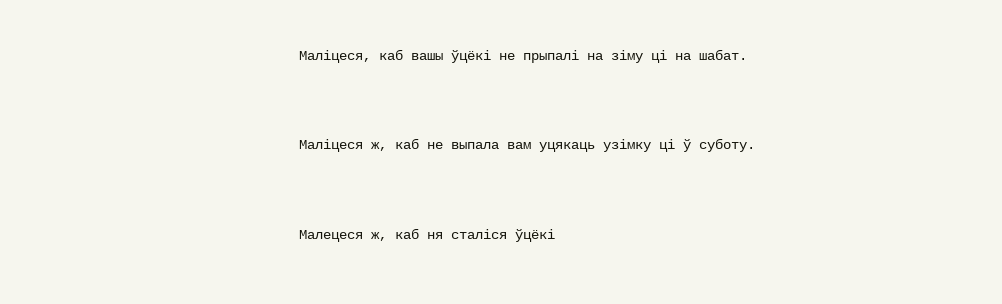Маліцеся, каб вашы ўцёкі не прыпалі на зіму ці на шабат.



Маліцеся ж, каб не выпала вам уцякаць узімку ці ў суботу.



Малецеся ж, каб ня сталіся ўцёкі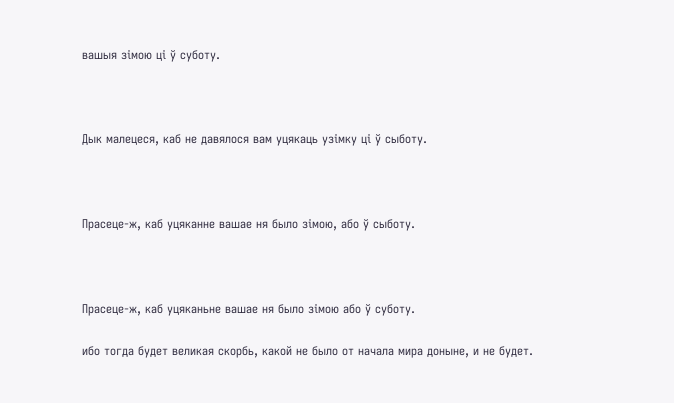вашыя зімою ці ў суботу.



Дык малецеся, каб не давялося вам уцякаць узімку ці ў сыботу.



Прасеце-ж, каб уцяканне вашае ня было зімою, або ў сыботу.



Прасеце-ж, каб уцяканьне вашае ня было зімою або ў суботу.

ибо тогда будет великая скорбь, какой не было от начала мира доныне, и не будет.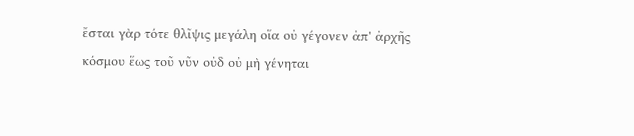ἔσται γὰρ τότε θλῖψις μεγάλη οἵα οὐ γέγονεν ἀπ' ἀρχῆς κόσμου ἕως τοῦ νῦν οὐδ οὐ μὴ γένηται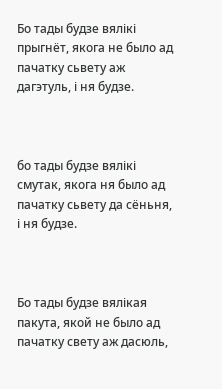Бо тады будзе вялікі прыгнёт, якога не было ад пачатку сьвету аж дагэтуль, і ня будзе.



бо тады будзе вялікі смутак, якога ня было ад пачатку сьвету да сёньня, і ня будзе.



Бо тады будзе вялікая пакута, якой не было ад пачатку свету аж дасюль,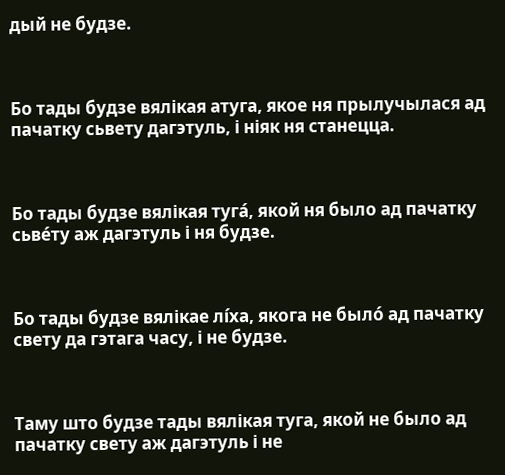дый не будзе.



Бо тады будзе вялікая атуга, якое ня прылучылася ад пачатку сьвету дагэтуль, і ніяк ня станецца.



Бо тады будзе вялікая туга́, якой ня было ад пачатку сьве́ту аж дагэтуль і ня будзе.



Бо тады будзе вялікае лíха, якога не было́ ад пачатку свету да гэтага часу, і не будзе.



Таму што будзе тады вялікая туга, якой не было ад пачатку свету аж дагэтуль і не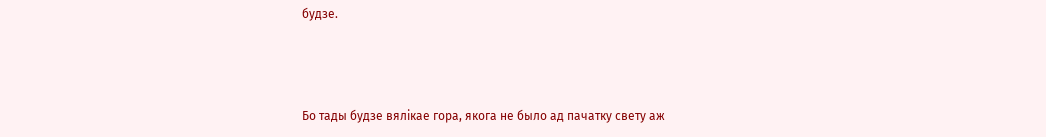будзе.



Бо тады будзе вялікае гора, якога не было ад пачатку свету аж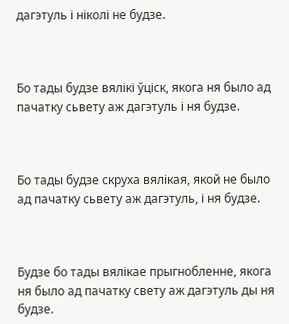дагэтуль і ніколі не будзе.



Бо тады будзе вялікі ўціск, якога ня было ад пачатку сьвету аж дагэтуль і ня будзе.



Бо тады будзе скруха вялікая, якой не было ад пачатку сьвету аж дагэтуль, і ня будзе.



Будзе бо тады вялікае прыгнобленне, якога ня было ад пачатку свету аж дагэтуль ды ня будзе.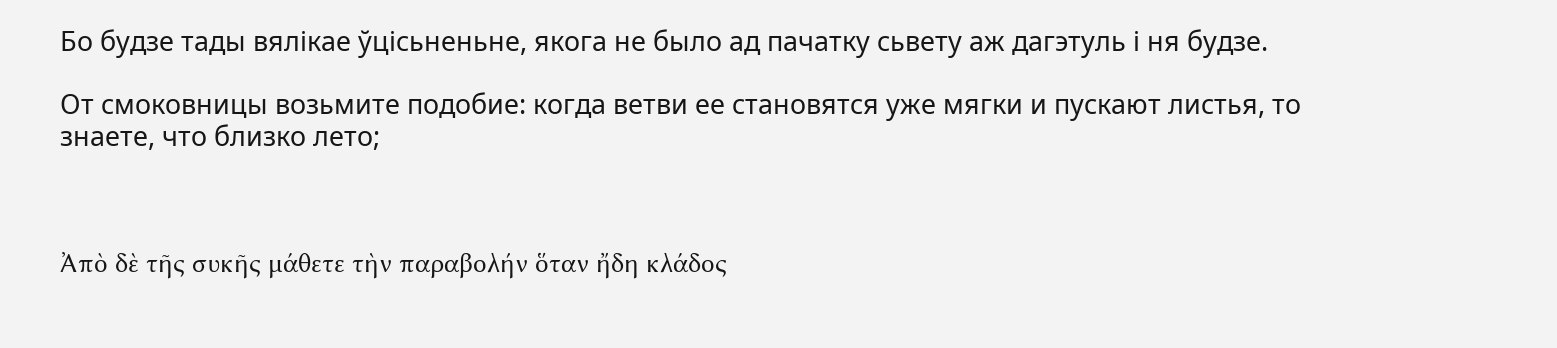Бо будзе тады вялікае ўцісьненьне, якога не было ад пачатку сьвету аж дагэтуль і ня будзе.

От смоковницы возьмите подобие: когда ветви ее становятся уже мягки и пускают листья, то знаете, что близко лето;



Ἀπὸ δὲ τῆς συκῆς μάθετε τὴν παραβολήν ὅταν ἤδη κλάδος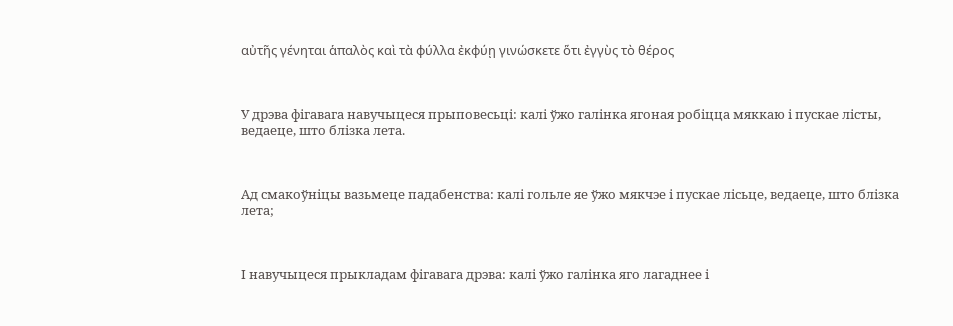αὐτῆς γένηται ἁπαλὸς καὶ τὰ φύλλα ἐκφύῃ γινώσκετε ὅτι ἐγγὺς τὸ θέρος



У дрэва фігавага навучыцеся прыповесьці: калі ўжо галінка ягоная робіцца мяккаю і пускае лісты, ведаеце, што блізка лета.



Ад смакоўніцы вазьмеце падабенства: калі гольле яе ўжо мякчэе і пускае лісьце, ведаеце, што блізка лета;



І навучыцеся прыкладам фігавага дрэва: калі ўжо галінка яго лагаднее і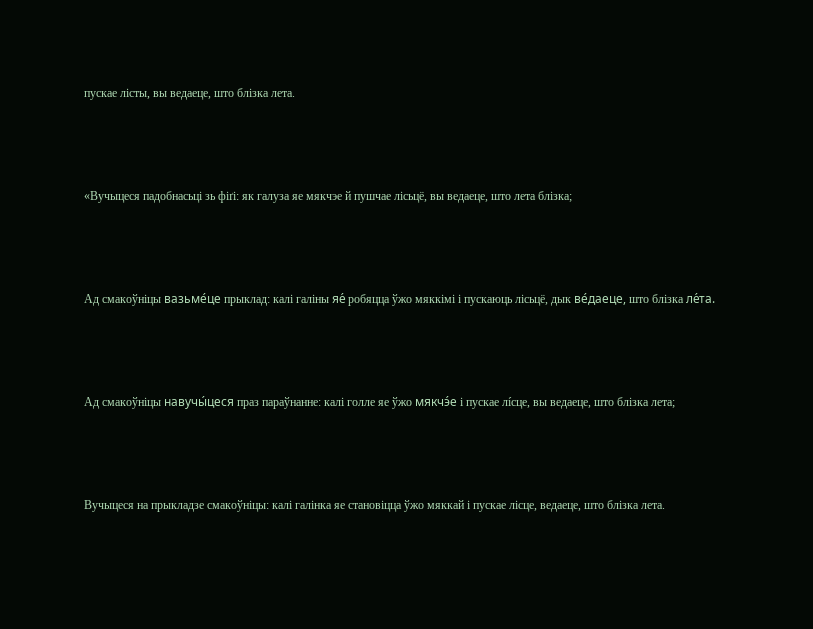пускае лісты, вы ведаеце, што блізка лета.



«Вучыцеся падобнасьці зь фіґі: як галуза яе мякчэе й пушчае лісьцё, вы ведаеце, што лета блізка;



Ад смакоўніцы вазьме́це прыклад: калі галіны яе́ робяцца ўжо мяккімі і пускаюць лісьцё, дык ве́даеце, што блізка ле́та.



Ад смакоўніцы навучы́цеся праз параўнанне: калі голле яе ўжо мякчэ́е і пускае лíсце, вы ведаеце, што блізка лета;



Вучыцеся на прыкладзе смакоўніцы: калі галінка яе становіцца ўжо мяккай і пускае лісце, ведаеце, што блізка лета.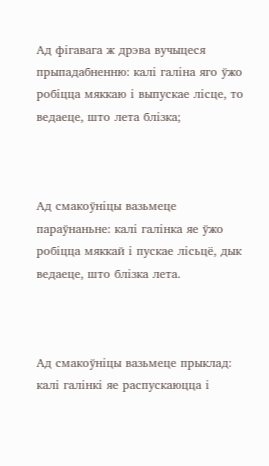Ад фігавага ж дрэва вучыцеся прыпадабненню: калі галіна яго ўжо робіцца мяккаю і выпускае лісце, то ведаеце, што лета блізка;



Ад смакоўніцы вазьмеце параўнаньне: калі галінка яе ўжо робіцца мяккай і пускае лісьцё, дык ведаеце, што блізка лета.



Ад смакоўніцы вазьмеце прыклад: калі галінкі яе распускаюцца і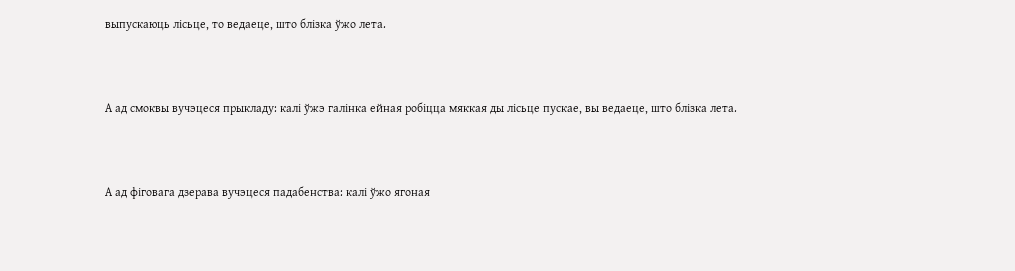выпускаюць лісьце, то ведаеце, што блізка ўжо лета.



А ад смоквы вучэцеся прыкладу: калі ўжэ галінка ейная робіцца мяккая ды лісьце пускае, вы ведаеце, што блізка лета.



А ад фіговага дзерава вучэцеся падабенства: калі ўжо ягоная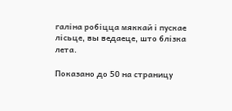галіна робіцца мяккай і пускае лісьце, вы ведаеце, што блізка лета.

Показано до 50 на страницу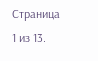Страница 1 из 13.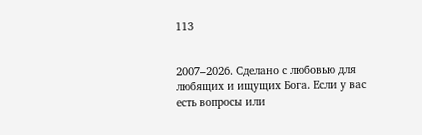113


2007–2026. Сделано с любовью для любящих и ищущих Бога. Если у вас есть вопросы или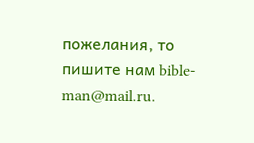пожелания, то пишите нам bible-man@mail.ru.